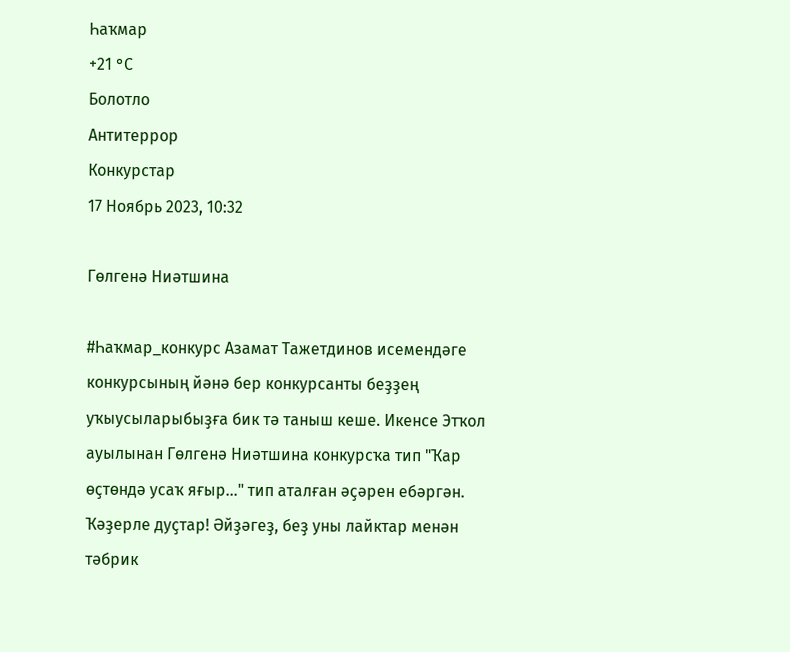Һаҡмар
+21 °С
Болотло
Антитеррор
Конкурстар
17 Ноябрь 2023, 10:32

Гөлгенә Ниәтшина

#Һаҡмар_конкурс Азамат Тажетдинов исемендәге конкурсының йәнә бер конкурсанты беҙҙең уҡыусыларыбыҙға бик тә таныш кеше. Икенсе Этҡол ауылынан Гөлгенә Ниәтшина конкурсҡа тип "Ҡар өҫтөндә усаҡ яғыр..." тип аталған әҫәрен ебәргән.  Ҡәҙерле дуҫтар! Әйҙәгеҙ, беҙ уны лайктар менән тәбрик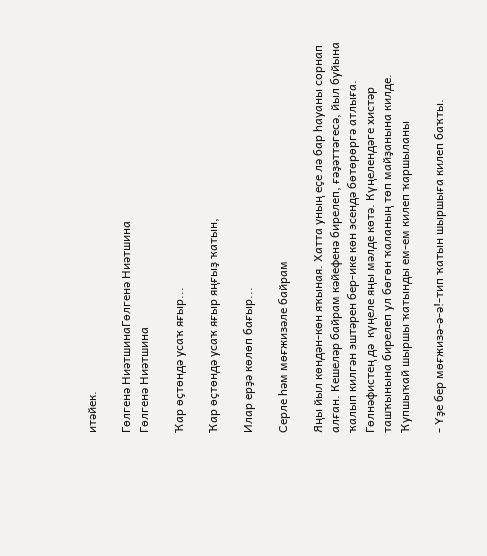итәйек.

Гөлгенә НиәтшинаГөлгенә Ниәтшина
Гөлгенә Ниәтшина

Ҡар өҫтөндә усаҡ яғыр...

Ҡар өҫтөндә усаҡ яғыр яңғыҙ ҡатын,

Илар ерҙә көлөп бағыр...

Серле һәм мөғжизәле байрам

Яңы йыл көндән-көн яҡыная. Хатта уның еҫе лә бар һауаны сорнап алған. Кешеләр байрам кәйефенә бирелеп, ғәҙәттәгесә, йыл буйына ҡалып килгән эштәрен бер-ике көн эсендә бөтөрөргә атлыға. Гөлнәфистең дә  күңеле яңы мәлде көтә. Күңелендәге хистәр ташҡынына бирелеп ул бөгөн ҡаланың төп майҙанына килде. Ҡупшыҡай шыршы ҡатынды ем-ем килеп ҡаршыланы

- Үҙе бер мөғжизә-ә-ә!-тип ҡатын шыршыға килеп баҡты.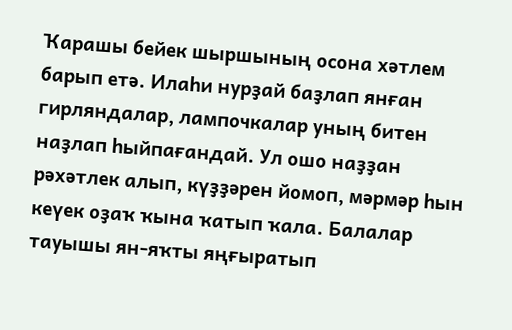Ҡарашы бейек шыршының осона хәтлем барып етә. Илаһи нурҙай баҙлап янған гирляндалар, лампочкалар уның битен наҙлап һыйпағандай. Ул ошо наҙҙан рәхәтлек алып, күҙҙәрен йомоп, мәрмәр һын кеүек оҙаҡ ҡына ҡатып ҡала. Балалар тауышы ян-яҡты яңғыратып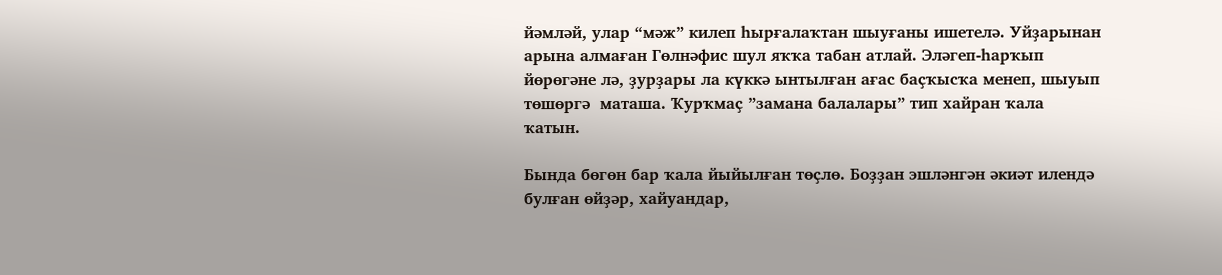йәмләй, улар “мәж” килеп һырғалаҡтан шыуғаны ишетелә. Уйҙарынан арына алмаған Гөлнәфис шул яҡҡа табан атлай. Эләгеп-һарҡып йөрөгәне лә, ҙурҙары ла күккә ынтылған ағас баҫҡысҡа менеп, шыуып төшөргә  маташа. Ҡурҡмаҫ ”замана балалары” тип хайран ҡала ҡатын.

Бында бөгөн бар ҡала йыйылған төҫлө. Боҙҙан эшләнгән әкиәт илендә булған өйҙәр, хайуандар,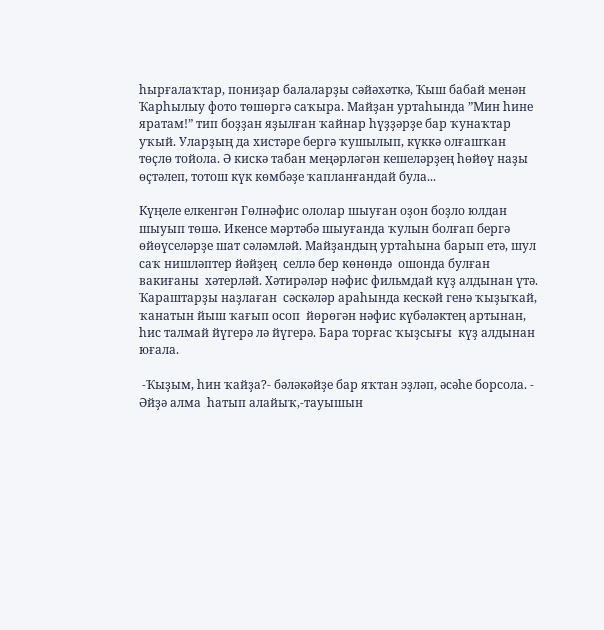һырғалаҡтар, пониҙар балаларҙы сәйәхәткә, Ҡыш бабай менән Ҡарһылыу фото төшөргә саҡыра. Майҙан уртаһында ”Мин һине яратам!” тип боҙҙан яҙылған ҡайнар һүҙҙәрҙе бар ҡунаҡтар уҡый. Уларҙың да хистәре бергә ҡушылып, күккә олғашҡан төҫлө тойола. Ә кискә табан меңәрләгән кешеләрҙең һөйөү наҙы өҫтәлеп, тотош күк көмбәҙе ҡапланғандай була...

Күңеле елкенгән Гөлнәфис ололар шыуған оҙон боҙло юлдан шыуып төшә. Икенсе мәртәбә шыуғанда ҡулын болғап бергә өйөүселәрҙе шат сәләмләй. Майҙандың уртаһына барып етә, шул саҡ нишләптер йәйҙең  селлә бер көнөндә  ошонда булған вакиғаны  хәтерләй. Хәтирәләр нәфис фильмдай күҙ алдынан үтә. Ҡараштарҙы наҙлаған  сәскәләр араһында кескәй генә ҡыҙыҡай, ҡанатын йыш ҡағып осоп  йөрөгән нәфис күбәләктең артынан, һис талмай йүгерә лә йүгерә. Бара торғас ҡыҙсығы  күҙ алдынан юғала.

 -Ҡыҙым, һин ҡайҙа?- бәләкәйҙе бар яҡтан эҙләп, әсәһе борсола. - Әйҙә алма  һатып алайыҡ,-тауышын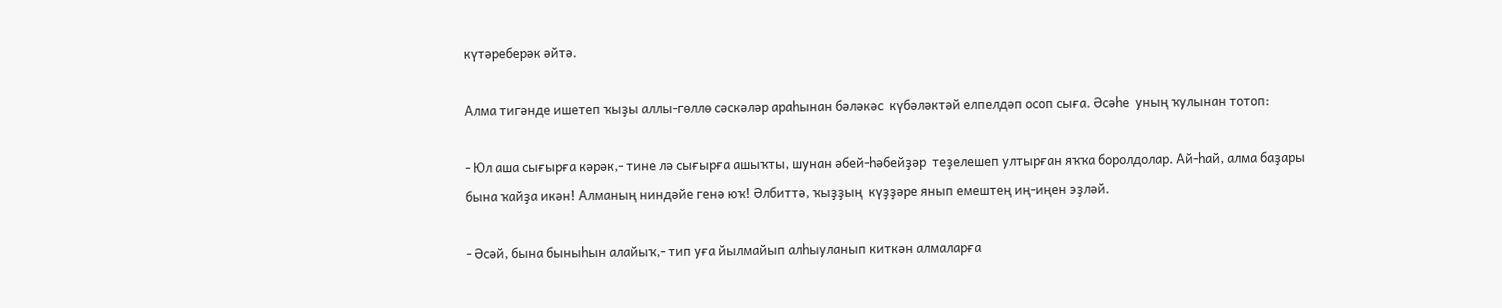күтәреберәк әйтә.

Алма тигәнде ишетеп ҡыҙы аллы-гөллө сәскәләр араһынан бәләкәс  күбәләктәй елпелдәп осоп сыға. Әсәһе  уның ҡулынан тотоп:

- Юл аша сығырға кәрәк,- тине лә сығырға ашыҡты, шунан әбей-һәбейҙәр  теҙелешеп ултырған яҡҡа боролдолар. Ай-һай, алма баҙары бына ҡайҙа икән! Алманың ниндәйе генә юҡ! Әлбиттә, ҡыҙҙың  күҙҙәре янып емештең иң-иңен эҙләй.

- Әсәй, бына быныһын алайыҡ,- тип уға йылмайып алһыуланып киткән алмаларға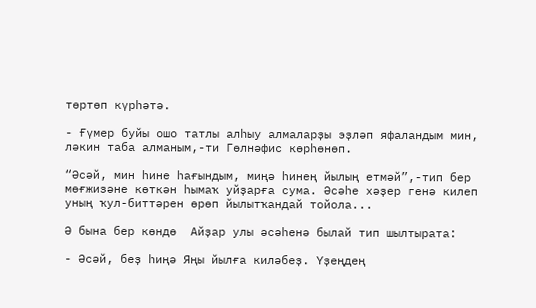төртөп күрһәтә.

- Ғүмер буйы ошо татлы алһыу алмаларҙы эҙләп яфаландым мин, ләкин таба алманым,-ти Гөлнәфис көрһөнөп.

“Әсәй, мин һине һағындым, миңә һинең йылың етмәй”,-тип бер мөғжизәне көткән һымаҡ уйҙарға сума. Әсәһе хәҙер генә килеп уның ҡул-биттәрен өрөп йылытҡандай тойола...

Ә бына бер көндө  Айҙар улы әсәһенә былай тип шылтырата:

- Әсәй, беҙ һиңә Яңы йылға киләбеҙ. Үҙеңдең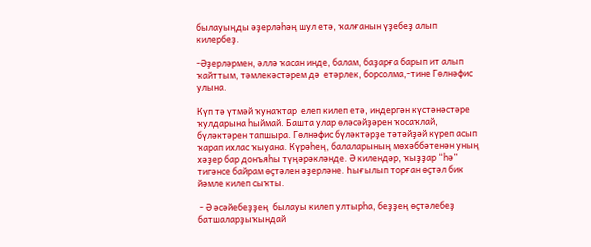былауыңды әҙерләһәң шул етә, ҡалғанын үҙебеҙ алып килербеҙ.

-Әҙерләрмен, әллә ҡасан инде, балам, баҙарға барып ит алып ҡайттым, тәмлекәстәрем дә  етәрлек, борсолма,-тине Гөлнәфис улына.

Күп тә үтмәй ҡунаҡтар  елеп килеп етә, индергән күстәнәстәре ҡулдарына һыймай. Башта улар өләсәйҙәрен ҡосаҡлай, бүләктәрен тапшыра. Гөлнәфис бүләктәрҙе тәтәйҙәй күреп асып ҡарап ихлас ҡыуана. Күрәһең, балаларының мөхәббәтенән уның хәҙер бар донъяһы түңәрәкләнде. Ә килендәр, ҡыҙҙар “һә” тигәнсе байрам өҫтәлен әҙерләне. Һығылып торған өҫтәл бик йәмле килеп сыҡты.

 - Ә әсәйебеҙҙең  былауы килеп ултырһа, беҙҙең өҫтәлебеҙ батшаларҙыҡындай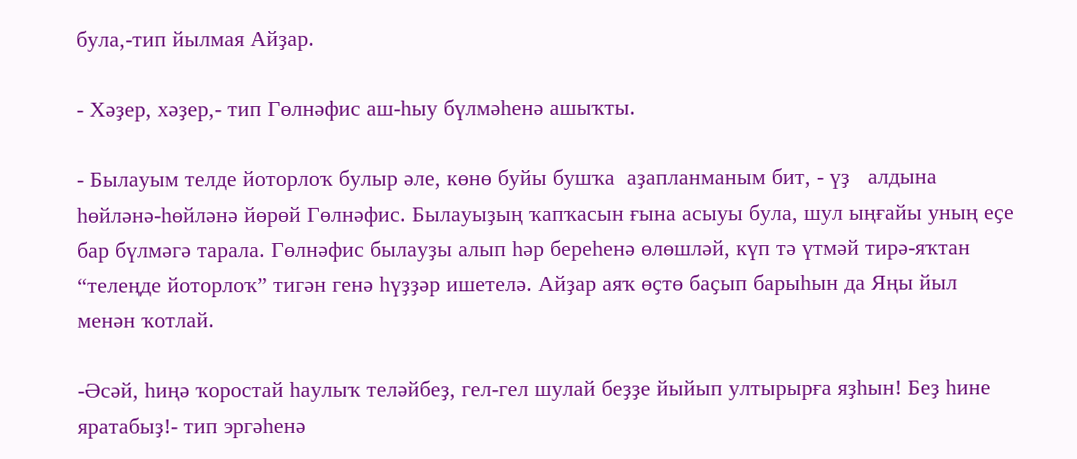була,-тип йылмая Айҙар.

- Хәҙер, хәҙер,- тип Гөлнәфис аш-һыу бүлмәһенә ашыҡты.

- Былауым телде йоторлоҡ булыр әле, көнө буйы бушҡа  аҙапланманым бит, - үҙ   алдына һөйләнә-һөйләнә йөрөй Гөлнәфис. Былауыҙың ҡапҡасын ғына асыуы була, шул ыңғайы уның еҫе бар бүлмәгә тарала. Гөлнәфис былауҙы алып һәр береһенә өлөшләй, күп тә үтмәй тирә-яҡтан “телеңде йоторлоҡ” тигән генә һүҙҙәр ишетелә. Айҙар аяҡ өҫтө баҫып барыһын да Яңы йыл менән ҡотлай.

-Әсәй, һиңә ҡоростай һаулыҡ теләйбеҙ, гел-гел шулай беҙҙе йыйып ултырырға яҙһын! Беҙ һине яратабыҙ!- тип эргәһенә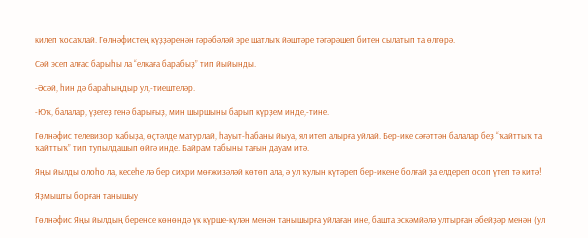килеп ҡосаҡлай. Гөлнәфистең күҙҙәренән гәрәбәләй эре шатлыҡ йәштәре тәгәрәшеп битен сылатып та өлгөрә.

Сәй эсеп алғас барыһы ла “елкаға барабыҙ” тип йыйынды.

-Әсәй, һин дә бараһыңдыр ул,-тиештеләр.

-Юҡ, балалар, үҙегеҙ генә барығыҙ, мин шыршыны барып күрҙем инде,-тине.

Гөлнәфис телевизор ҡабыҙа, өҫтәлде матурлай, һауыт-һабаны йыуа, ял итеп алырға уйлай. Бер-ике сәғәттән балалар беҙ “ҡайттыҡ та ҡайттыҡ” тип тупылдашып өйгә инде. Байрам табыны тағын дауам итә.

Яңы йылды олоһо ла, кесеһе лә бер сихри мөғжизәләй көтөп ала, ә ул ҡулын күтәреп бер-икене болғай ҙа елдереп осоп үтеп тә китә!

Яҙмышты борған танышыу

Гөлнәфис Яңы йылдың беренсе көнөндә үк күрше-күлән менән танышырға уйлаған ине, башта эскәмйәлә ултырған әбейҙәр менән (ул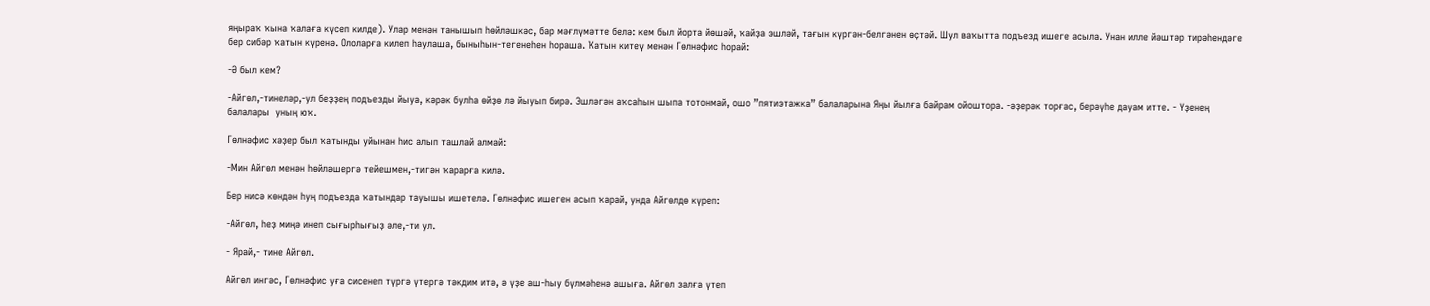яңыраҡ ҡына ҡалаға күсеп килде). Улар менән танышып һөйләшкәс, бар мәғлүмәтте белә: кем был йорта йөшәй, ҡайҙа эшләй, тағын күргән-белгәнен өҫтәй. Шул ваҡытта подъезд ишеге асыла. Унан илле йәштәр тирәһендәге бер сибәр ҡатын күренә. Ололарға килеп һаулаша, быныһын-тегенеһен һораша. Ҡатын китеү менән Гөлнәфис һорай:

-Ә был кем?

-Айгөл,-тинеләр,-ул беҙҙең подъезды йыуа, кәрәк булһа өйҙө лә йыуып бирә. Эшләгән аҡсаһын шыпа тотонмай, ошо ”пятиэтажка” балаларына Яңы йылға байрам ойоштора. -әҙерәк торғас, берәүһе дауам итте. - Үҙенең балалары  уның юҡ.

Гөлнәфис хәҙер был ҡатынды уйынан һис алып ташлай алмай:

-Мин Айгөл менән һөйләшергә тейешмен,-тигән ҡарарға килә.

Бер нисә көндән һуң подъезда ҡатындар тауышы ишетелә. Гөлнәфис ишеген асып ҡарай, унда Айгөлдө күреп:

-Айгөл, һеҙ миңә инеп сығырһығыҙ әле,-ти ул.

- Ярай,- тине Айгөл.

Айгөл ингәс, Гөлнәфис уға сисенеп түргә үтергә тәкдим итә, ә үҙе аш-һыу бүлмәһенә ашыға. Айгөл залға үтеп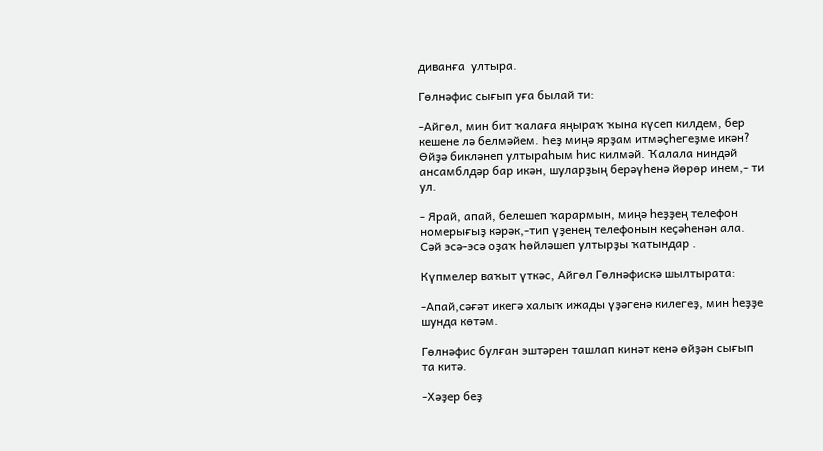диванға  ултыра.

Гөлнәфис сығып уға былай ти:

-Айгөл, мин бит ҡалаға яңыраҡ ҡына күсеп килдем, бер кешене лә белмәйем. Һеҙ миңә ярҙам итмәҫһегеҙме икән? Өйҙә бикләнеп ултыраһым һис килмәй. Ҡалала ниндәй ансамблдәр бар икән, шуларҙың берәүһенә йөрөр инем,- ти ул.

- Ярай, апай, белешеп ҡарармын, миңә һеҙҙең телефон номерығыҙ кәрәк,-тип үҙенең телефонын кеҫәһенән ала. Сәй эсә-эсә оҙаҡ һөйләшеп ултырҙы ҡатындар .

Күпмелер ваҡыт үткәс, Айгөл Гөлнәфискә шылтырата:

-Апай,сәғәт икегә халыҡ ижады үҙәгенә килегеҙ, мин һеҙҙе шунда көтәм.

Гөлнәфис булған эштәрен ташлап кинәт кенә өйҙән сығып та китә.

-Хәҙер беҙ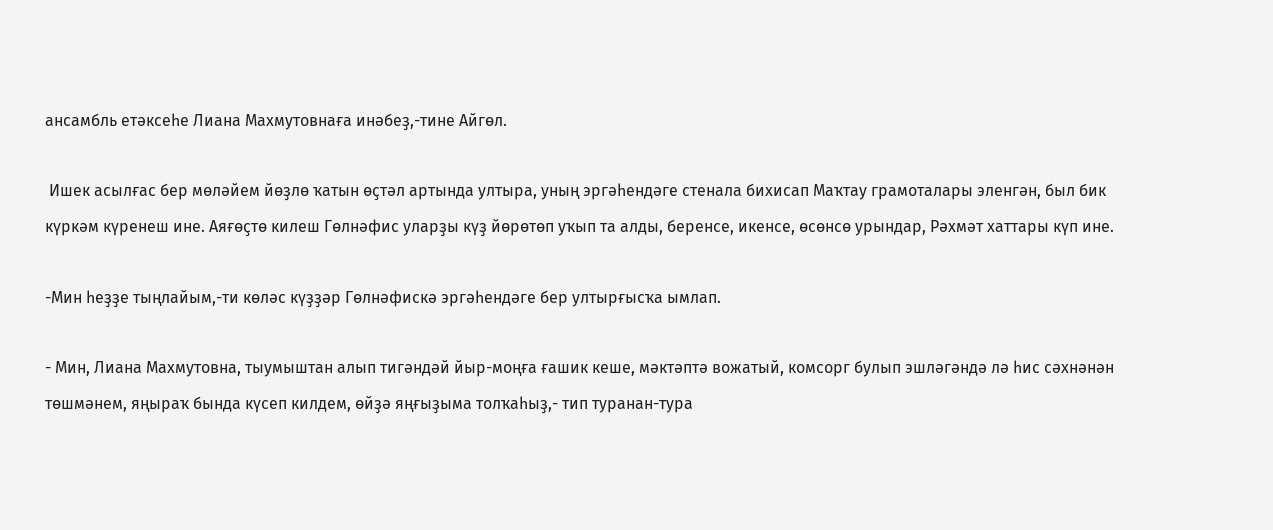ансамбль етәксеһе Лиана Махмутовнаға инәбеҙ,-тине Айгөл.

 Ишек асылғас бер мөләйем йөҙлө ҡатын өҫтәл артында ултыра, уның эргәһендәге стенала бихисап Маҡтау грамоталары эленгән, был бик күркәм күренеш ине. Аяғөҫтө килеш Гөлнәфис уларҙы күҙ йөрөтөп уҡып та алды, беренсе, икенсе, өсөнсө урындар, Рәхмәт хаттары күп ине.

-Мин һеҙҙе тыңлайым,-ти көләс күҙҙәр Гөлнәфискә эргәһендәге бер ултырғысҡа ымлап.

- Мин, Лиана Махмутовна, тыумыштан алып тигәндәй йыр-моңға ғашик кеше, мәктәптә вожатый, комсорг булып эшләгәндә лә һис сәхнәнән төшмәнем, яңыраҡ бында күсеп килдем, өйҙә яңғыҙыма толҡаһыҙ,- тип туранан-тура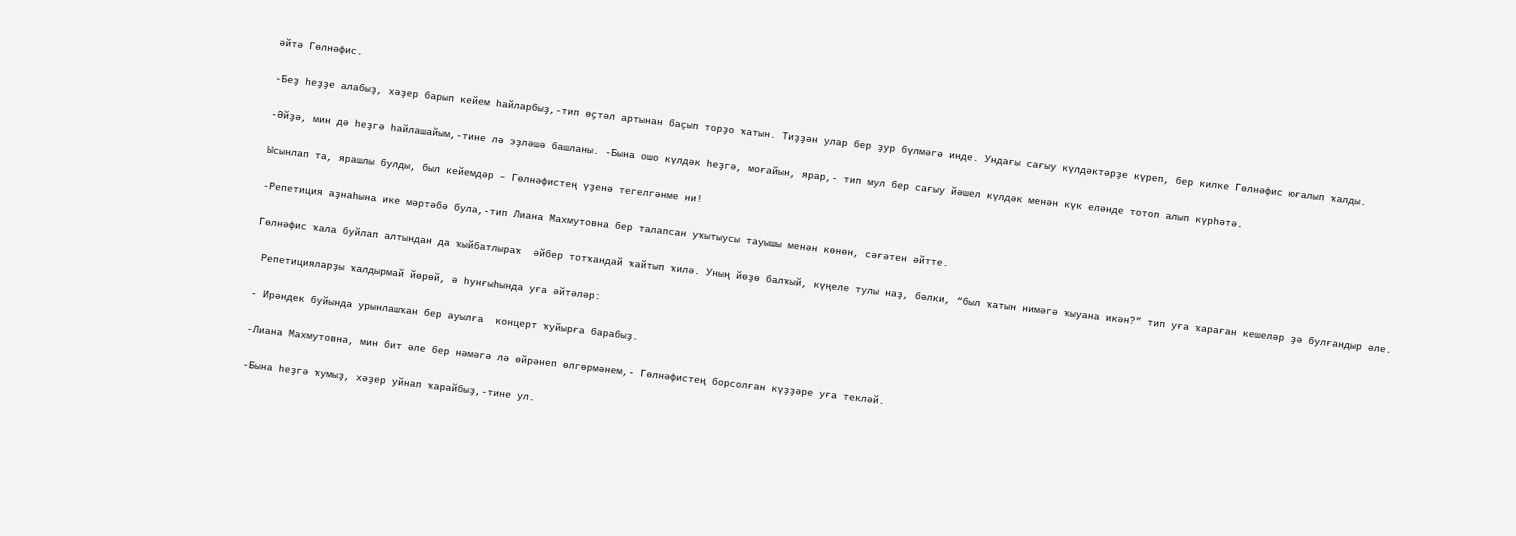әйтә Гөлнәфис.

-Беҙ һеҙҙе алабыҙ, хәҙер барып кейем һайларбыҙ,-тип өҫтәл артынан баҫып торҙо ҡатын. Тиҙҙән улар бер ҙур бүлмәгә инде. Ундағы сағыу күлдәктәрҙе күреп, бер килке Гөлнәфис юғалып ҡалды.

-Әйҙә, мин дә һеҙгә һайлашайым,-тине лә эҙләшә башланы. -Бына ошо күлдәк һеҙгә, моғайын, ярар,- тип мул бер сағыу йәшел күлдәк менән күк еләнде тотоп алып күрһәтә.

Ысынлап та, ярашлы булды, был кейемдәр – Гөлнәфистең үҙенә тегелгәнме ни!

-Репетиция аҙнаһына ике мәртәбә була,-тип Лиана Махмутовна бер талапсан уҡытыусы тауышы менән көнөн, сәғәтен әйтте.

Гөлнәфис ҡала буйлап алтындан да ҡыйбатлыраҡ  әйбер тотҡандай ҡайтып ҡилә. Уның йөҙө балҡый, күңеле тулы наҙ, бәлки, “был ҡатын нимәгә ҡыуана икән?” тип уға ҡараған кешеләр ҙә булғандыр әле.

 Репетицияларҙы ҡалдырмай йөрөй, ә һунғыһында уға әйтәләр:

- Ирәндек буйында урынлашҡан бер ауылға  концерт ҡуйырға барабыҙ.

-Лиана Махмутовна, мин бит әле бер нәмәгә лә өйрәнеп өлгөрмәнем,- Гөлнәфистең борсолған күҙҙәре уға текләй.

-Бына һеҙгә ҡумыҙ, хәҙер уйнап ҡарайбыҙ,-тине ул.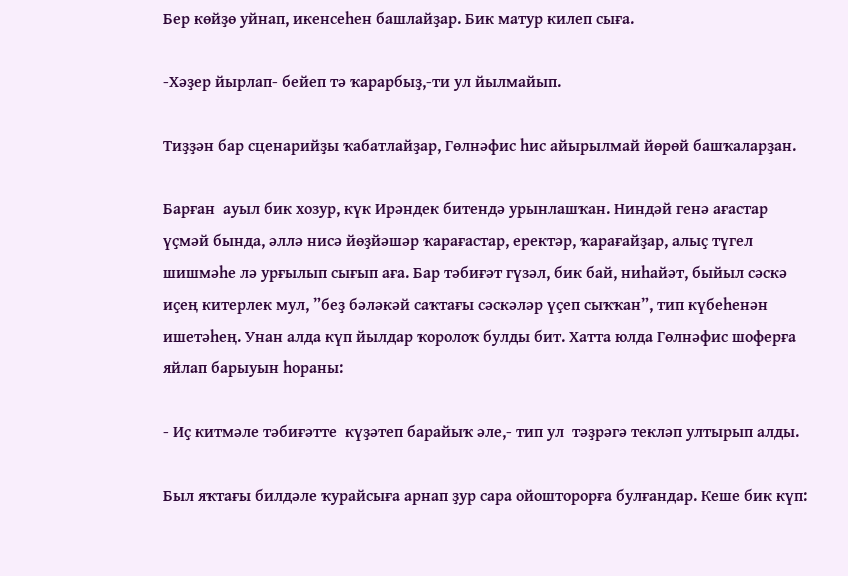Бер көйҙө уйнап, икенсеһен башлайҙар. Бик матур килеп сыға.

-Хәҙер йырлап- бейеп тә ҡарарбыҙ,-ти ул йылмайып.

Тиҙҙән бар сценарийҙы ҡабатлайҙар, Гөлнәфис һис айырылмай йөрөй башҡаларҙан.

Барған  ауыл бик хозур, күк Ирәндек битендә урынлашҡан. Ниндәй генә ағастар үҫмәй бында, әллә нисә йөҙйәшәр ҡарағастар, еректәр, ҡарағайҙар, алыҫ түгел шишмәһе лә урғылып сығып аға. Бар тәбиғәт гүзәл, бик бай, ниһайәт, быйыл сәскә иҫең китерлек мул, ”беҙ бәләкәй саҡтағы сәскәләр үҫеп сыҡҡан”, тип күбеһенән ишетәһең. Унан алда күп йылдар ҡоролоҡ булды бит. Хатта юлда Гөлнәфис шоферға яйлап барыуын һораны:

- Иҫ китмәле тәбиғәтте  күҙәтеп барайыҡ әле,- тип ул  тәҙрәгә текләп ултырып алды.

Был яҡтағы билдәле ҡурайсыға арнап ҙур сара ойошторорға булғандар. Кеше бик күп: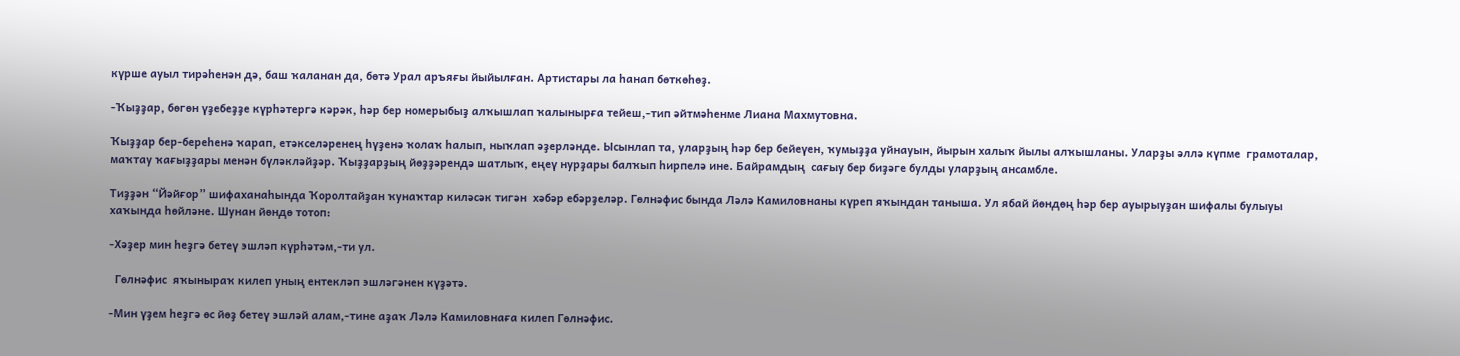күрше ауыл тирәһенән дә, баш ҡаланан да, бөтә Урал аръяғы йыйылған. Артистары ла һанап бөткөһөҙ.

-Ҡыҙҙар, бөгөн үҙебеҙҙе күрһәтергә кәрәк, һәр бер номерыбыҙ алҡышлап ҡалынырға тейеш,-тип әйтмәһенме Лиана Махмутовна.

Ҡыҙҙар бер-береһенә ҡарап, етәкселәренең һүҙенә ҡолаҡ һалып, ныҡлап әҙерләнде. Ысынлап та, уларҙың һәр бер бейеүен, ҡумыҙҙа уйнауын, йырын халыҡ йылы алҡышланы. Уларҙы әллә күпме  грамоталар, маҡтау ҡағыҙҙары менән бүләкләйҙәр. Ҡыҙҙарҙың йөҙҙәрендә шатлыҡ, еңеү нурҙары балҡып һирпелә ине. Байрамдың  сағыу бер биҙәге булды уларҙың ансамбле.

Тиҙҙән “Йәйғор” шифаханаһында Ҡоролтайҙан ҡунаҡтар киләсәк тигән  хәбәр ебәрҙеләр. Гөлнәфис бында Ләлә Камиловнаны күреп яҡындан таныша. Ул ябай йөндөң һәр бер ауырыуҙан шифалы булыуы хаҡында һөйләне. Шунан йөндө тотоп:

-Хәҙер мин һеҙгә бетеү эшләп күрһәтәм,-ти ул.

  Гөлнәфис  яҡыныраҡ килеп уның ентекләп эшләгәнен күҙәтә.

-Мин үҙем һеҙгә өс йөҙ бетеү эшләй алам,-тине аҙаҡ Ләлә Камиловнаға килеп Гөлнәфис.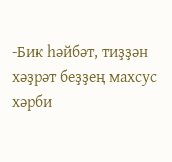-Бик һәйбәт, тиҙҙән хәҙрәт беҙҙең махсус хәрби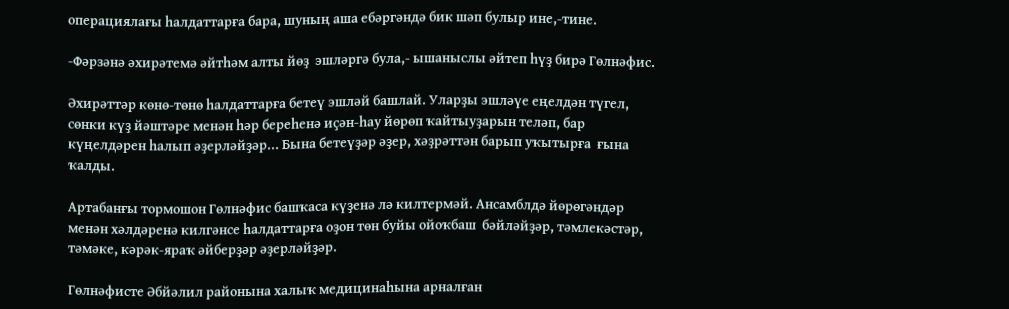операциялағы һалдаттарға бара, шуның аша ебәргәндә бик шәп булыр ине,-тине.

-Фәрзәнә әхирәтемә әйтһәм алты йөҙ  эшләргә була,- ышаныслы әйтеп һүҙ бирә Гөлнәфис.

Әхирәттәр көнө-төнө һалдаттарға бетеү эшләй башлай. Уларҙы эшләүе еңелдән түгел, сөнки күҙ йәштәре менән һәр береһенә иҫән-һау йөрөп ҡайтыуҙарын теләп, бар күңелдәрен һалып әҙерләйҙәр... Бына бетеүҙәр әҙер, хәҙрәттән барып уҡытырға  ғына ҡалды.

Артабанғы тормошон Гөлнәфис башҡаса күҙенә лә килтермәй. Ансамблдә йөрөгәндәр менән хәлдәренә килгәнсе һалдаттарға оҙон төн буйы ойоҡбаш  бәйләйҙәр, тәмлекәстәр, тәмәке, кәрәк-яраҡ әйберҙәр әҙерләйҙәр.

Гөлнәфисте Әбйәлил районына халыҡ медицинаһына арналған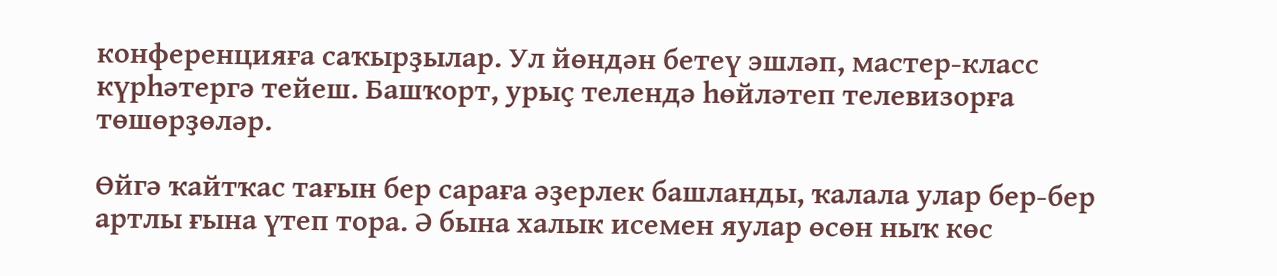конференцияға саҡырҙылар. Ул йөндән бетеү эшләп, мастер-класс күрһәтергә тейеш. Башҡорт, урыҫ телендә һөйләтеп телевизорға төшөрҙөләр.

Өйгә ҡайтҡас тағын бер сараға әҙерлек башланды, ҡалала улар бер-бер артлы ғына үтеп тора. Ә бына халык исемен яулар өсөн ныҡ көс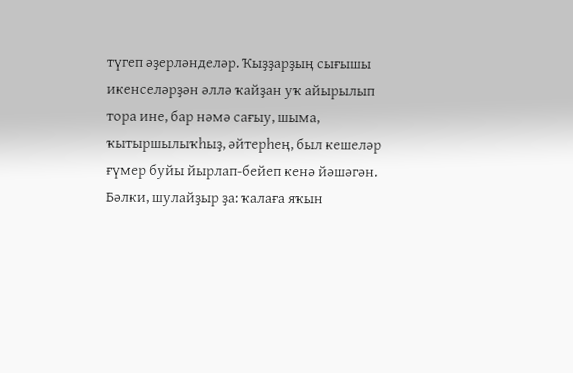түгеп әҙерләнделәр. Ҡыҙҙарҙың сығышы икенселәрҙән әллә ҡайҙан уҡ айырылып тора ине, бар нәмә сағыу, шыма, ҡытыршылыҡһыҙ, әйтерһең, был кешеләр ғүмер буйы йырлап-бейеп кенә йәшәгән. Бәлки, шулайҙыр ҙа: ҡалаға яҡын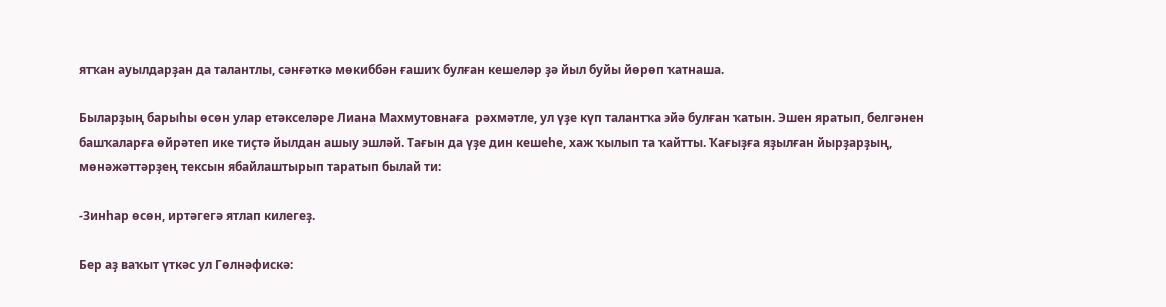ятҡан ауылдарҙан да талантлы, сәнғәткә мөкиббән ғашиҡ булған кешеләр ҙә йыл буйы йөрөп ҡатнаша.

Быларҙың барыһы өсөн улар етәкселәре Лиана Махмутовнаға  рәхмәтле, ул үҙе күп талантҡа эйә булған ҡатын. Эшен яратып, белгәнен башҡаларға өйрәтеп ике тиҫтә йылдан ашыу эшләй. Тағын да үҙе дин кешеһе, хаж ҡылып та ҡайтты. Ҡағыҙға яҙылған йырҙарҙың, мөнәжәттәрҙең тексын ябайлаштырып таратып былай ти:

-Зинһар өсөн, иртәгегә ятлап килегеҙ.

Бер аҙ ваҡыт үткәс ул Гөлнәфискә: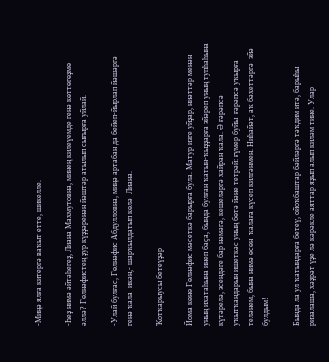-Миңә ялға китергә ваҡыт етте, шикелле.

-Һеҙ нимә әйтәһегеҙ, Лиана Махмутовна, минең килеүемде генә көттөгөҙмө әллә? Гөлнәфистең ҙур күҙҙәренән йәштәр атылып сығырға уйлай.

-Улай булғас, Гөлнәфис Абдулловна, миңә артабан да бейеп-йырлап йәшәргә генә ҡала  икән,- шарҡылдатып көлә  Лиана.

Ҡотҡарыусы бетеүҙәр

Йома көнө Гөлнәфис мәсеткә барырға була. Матур изге уйҙар, ниәттәр менән уның ихатаһына инеп баҫа, бында булған ҡатын-ҡыҙҙарға эйәреп уның тупһаһына күтәрелә, эсендәге бар нәмәгә, кешеләргә хайран ҡала. Ә ғәрәпсә уҡытҡандарын ишеткәс уның бөтә йәне тетрәй: ғүмер буйы  ғәрәпсә уҡырға теләнем, бына нимә өсөн  ҡалаға күсеп килгәнмен. Ниһайәт, аҡ бәхеттәргә  эйә булдым!

Бында ла ул ҡатындарға бетеү, ойоҡбаштар бәйләргә тәҡдим итә, барыһы ризалаша, хәҙрәт үҙе лә кәрәкле аяттар яҙып алып киләм тине. Улар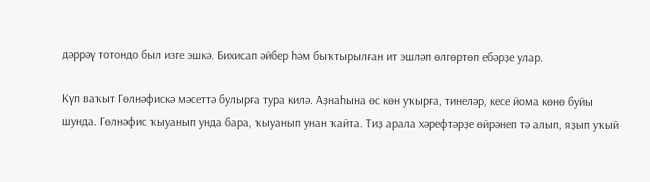дәррәү тотондо был изге эшкә. Бихисап әйбер һәм быҡтырылған ит эшләп өлгөртөп ебәрҙе улар.

Күп ваҡыт Гөлнәфискә мәсеттә булырға тура килә. Аҙнаһына өс көн уҡырға, тинеләр, кесе йома көнө буйы шунда. Гөлнәфис ҡыуанып унда бара, ҡыуанып унан ҡайта. Тиҙ арала хәрефтәрҙе өйрәнеп тә алып, яҙып уҡый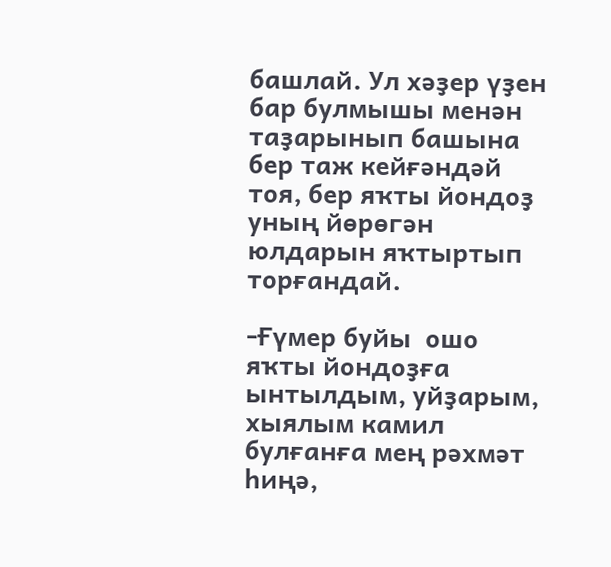башлай. Ул хәҙер үҙен бар булмышы менән таҙарынып башына бер таж кейғәндәй тоя, бер яҡты йондоҙ уның йөрөгән юлдарын яҡтыртып торғандай.

-Ғүмер буйы  ошо яҡты йондоҙға ынтылдым, уйҙарым, хыялым камил булғанға мең рәхмәт һиңә,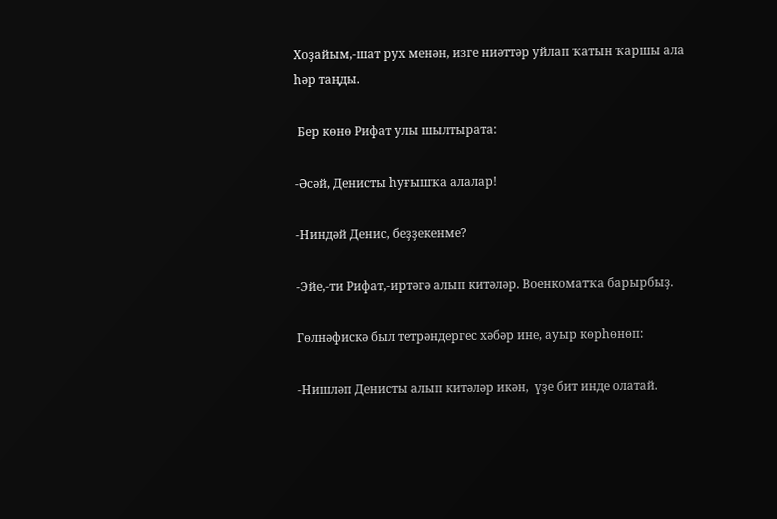Хоҙайым,-шат рух менән, изге ниәттәр уйлап ҡатын ҡаршы ала һәр таңды.

 Бер көнө Рифат улы шылтырата:

-Әсәй, Денисты һуғышҡа алалар!

-Ниндәй Денис, беҙҙекенме?

-Эйе,-ти Рифат,-иртәгә алып китәләр. Военкоматҡа барырбыҙ.

Гөлнәфискә был тетрәндергес хәбәр ине, ауыр көрһөнөп:

-Нишләп Денисты алып китәләр икән,  үҙе бит инде олатай.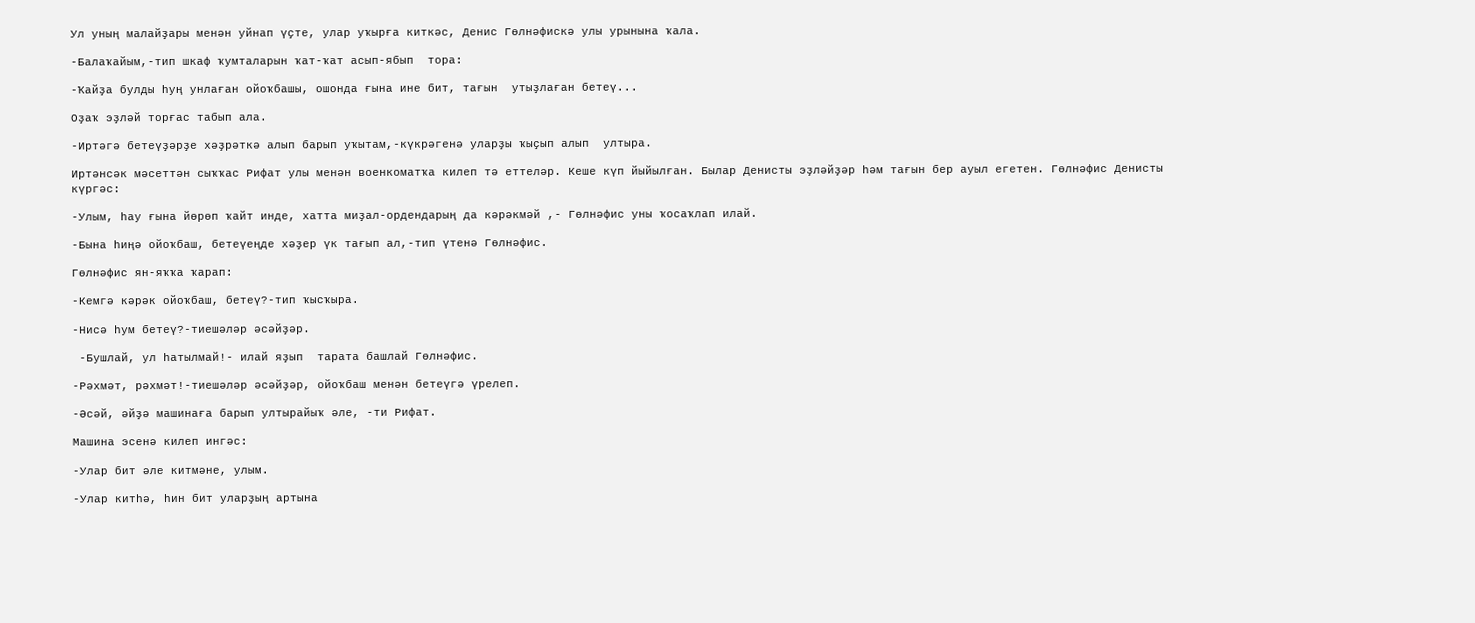Ул уның малайҙары менән уйнап үҫте, улар уҡырға киткәс, Денис Гөлнәфискә улы урынына ҡала.

-Балаҡайым,-тип шкаф ҡумталарын ҡат-ҡат асып-ябып  тора:

-Ҡайҙа булды һуң унлаған ойоҡбашы, ошонда ғына ине бит, тағын  утыҙлаған бетеү...

Оҙаҡ эҙләй торғас табып ала.

-Иртәгә бетеүҙәрҙе хәҙрәткә алып барып уҡытам,-күкрәгенә уларҙы ҡыҫып алып  ултыра.

Иртәнсәк мәсеттән сыҡҡас Рифат улы менән военкоматҡа килеп тә еттеләр. Кеше күп йыйылған. Былар Денисты эҙләйҙәр һәм тағын бер ауыл егетен. Гөлнәфис Денисты күргәс:

-Улым, һау ғына йөрөп ҡайт инде, хатта миҙал-ордендарың да кәрәкмәй ,- Гөлнәфис уны ҡосаҡлап илай.

-Бына һиңә ойоҡбаш, бетеүеңде хәҙер үк тағып ал,-тип үтенә Гөлнәфис.

Гөлнәфис ян-яҡҡа ҡарап:

-Кемгә кәрәк ойоҡбаш, бетеү?-тип ҡысҡыра.

-Нисә һум бетеү?-тиешәләр әсәйҙәр.

 -Бушлай, ул һатылмай!- илай яҙып  тарата башлай Гөлнәфис.

-Рәхмәт, рәхмәт!-тиешәләр әсәйҙәр, ойоҡбаш менән бетеүгә үрелеп.

-Әсәй, әйҙә машинаға барып ултырайыҡ әле, -ти Рифат.

Машина эсенә килеп ингәс:

-Улар бит әле китмәне, улым.

-Улар китһә, һин бит уларҙың артына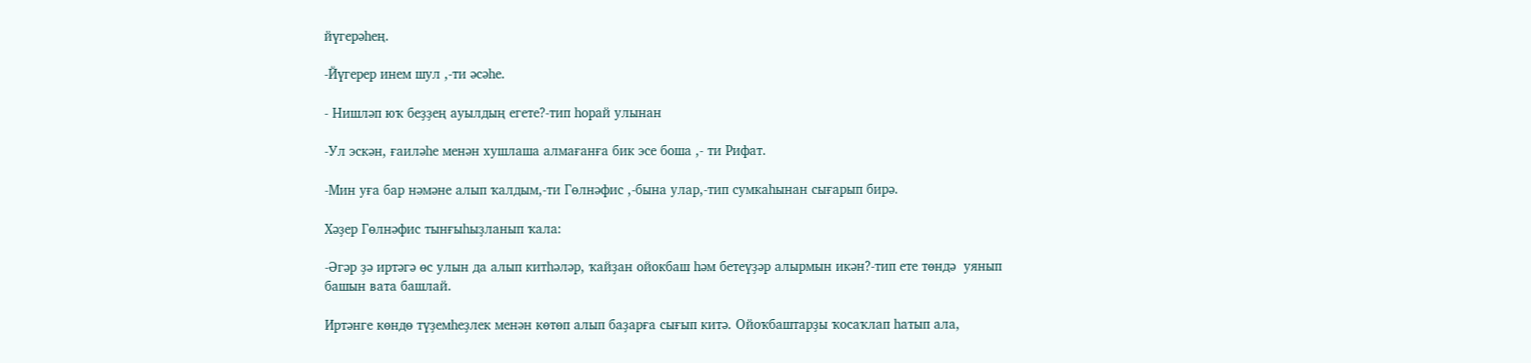йүгерәһең.

-Йүгерер инем шул ,-ти әсәһе.

- Нишләп юҡ беҙҙең ауылдың егете?-тип һорай улынан

-Ул эскән, ғаиләһе менән хушлаша алмағанға бик эсе боша ,- ти Рифат.

-Мин уға бар нәмәне алып ҡалдым,-ти Гөлнәфис ,-бына улар,-тип сумкаһынан сығарып бирә.

Хәҙер Гөлнәфис тынғыһыҙланып ҡала:

-Әгәр ҙә иртәгә өс улын да алып китһәләр, ҡайҙан ойокбаш һәм бетеүҙәр алырмын икән?-тип ете төндә  уянып башын вата башлай.

Иртәнге көндө түҙемһеҙлек менән көтөп алып баҙарға сығып китә. Ойоҡбаштарҙы ҡосаҡлап һатып ала,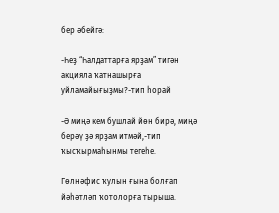бер әбейгә:

-Һеҙ “Һалдаттарға ярҙам” тигән акцияла ҡатнашырға уйламайығыҙмы?-тип һорай

-Ә миңә кем бушлай йөн бирә, миңә берәү ҙә ярҙам итмәй,-тип ҡысҡырмаһынмы тегеһе.

Гөлнәфис ҡулын ғына болғап йәһәтләп ҡотолорға тырыша.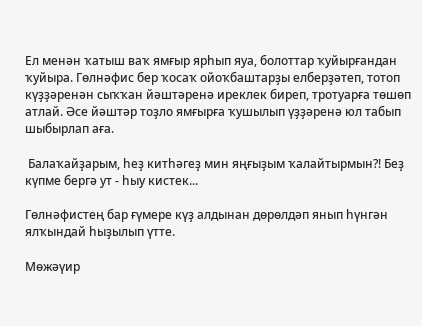Ел менән ҡатыш ваҡ ямғыр ярһып яуа, болоттар ҡуйырғандан ҡуйыра. Гөлнәфис бер ҡосаҡ ойоҡбаштарҙы елберҙәтеп, тотоп  күҙҙәренән сыҡҡан йәштәренә иреклек биреп, тротуарға төшөп атлай. Әсе йәштәр тоҙло ямғырға ҡушылып үҙҙәренә юл табып шыбырлап аға.

 Балаҡайҙарым, һеҙ китһәгеҙ мин яңғыҙым ҡалайтырмын?! Беҙ  күпме бергә ут - һыу кистек...

Гөлнәфистең бар ғүмере күҙ алдынан дөрөлдәп янып һүнгән ялҡындай һыҙылып үтте.

Мөжәүир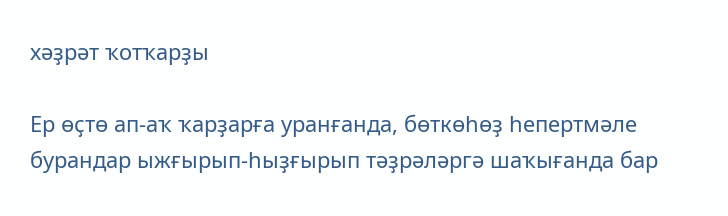хәҙрәт ҡотҡарҙы

Ер өҫтө ап-аҡ ҡарҙарға уранғанда, бөткөһөҙ һепертмәле бурандар ыжғырып-һыҙғырып тәҙрәләргә шаҡығанда бар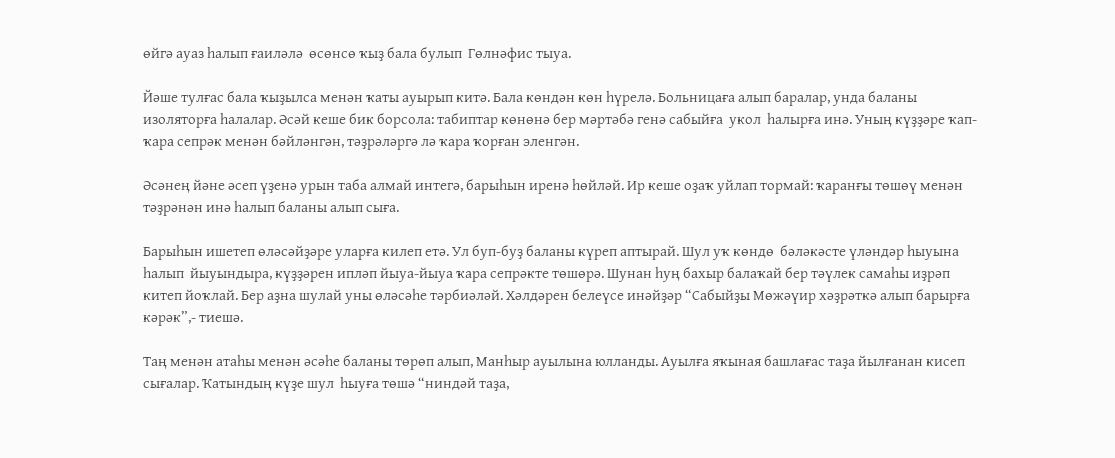өйгә ауаз һалып ғаиләлә  өсөнсө ҡыҙ бала булып  Гөлнәфис тыуа.

Йәше тулғас бала ҡыҙылса менән ҡаты ауырып китә. Бала көндән көн һүрелә. Больницаға алып баралар, унда баланы изоляторға һалалар. Әсәй кеше бик борсола: табиптар көнөнә бер мәртәбә генә сабыйға  укол  һалырға инә. Уның күҙҙәре ҡап-ҡара сепрәк менән бәйләнгән, тәҙрәләргә лә ҡара ҡорған эленгән.

Әсәнең йәне әсеп үҙенә урын таба алмай интегә, барыһын иренә һөйләй. Ир кеше оҙаҡ уйлап тормай: ҡаранғы төшөү менән тәҙрәнән инә һалып баланы алып сыға.

Барыһын ишетеп өләсәйҙәре уларға килеп етә. Ул буп-буҙ баланы күреп аптырай. Шул уҡ көндө  бәләкәсте үләндәр һыуына һалып  йыуындыра, күҙҙәрен ипләп йыуа-йыуа ҡара сепрәкте төшөрә. Шунан һуң бахыр балаҡай бер тәүлек самаһы иҙрәп китеп йоҡлай. Бер аҙна шулай уны өләсәһе тәрбиәләй. Хәлдәрен белеүсе инәйҙәр “Сабыйҙы Мөжәүир хәҙрәткә алып барырға кәрәк”,- тиешә.

Таң менән атаһы менән әсәһе баланы төрөп алып, Манһыр ауылына юлланды. Ауылға яҡыная башлағас таҙа йылғанан кисеп сығалар. Ҡатындың күҙе шул  һыуға төшә “ниндәй таҙа,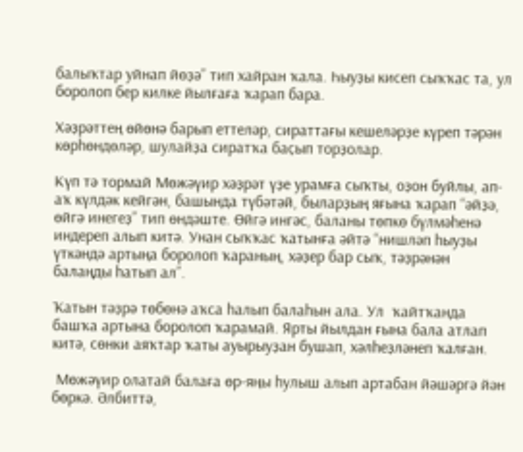балыҡтар уйнап йөҙә” тип хайран ҡала. Һыуҙы кисеп сыҡҡас та, ул боролоп бер килке йылғаға ҡарап бара.

Хәҙрәттең өйөнә барып еттеләр, сираттағы кешеләрҙе күреп тәрән көрһөндөләр, шулайҙа сиратҡа баҫып торҙолар.

Күп тә тормай Мөжәүир хәҙрәт үҙе урамға сыҡты, оҙон буйлы, ап-аҡ күлдәк кейгән, башында түбәтәй, быларҙың яғына ҡарап “әйҙә, өйгә инегеҙ” тип өндәште. Өйгә ингәс, баланы төпкө бүлмәһенә  индереп алып китә. Унан сыҡҡас ҡатынға әйтә “нишләп һыуҙы үткәндә артыңа боролоп ҡараның, хәҙер бар сыҡ, тәҙрәнән балаңды һатып ал”.

Ҡатын тәҙрә төбөнә аҡса һалып балаһын ала. Ул  ҡайтҡанда башҡа артына боролоп ҡарамай. Ярты йылдан ғына бала атлап китә, сөнки аяҡтар ҡаты ауырыуҙан бушап, хәлһеҙләнеп ҡалған.

 Мөжәүир олатай балаға өр-яңы һулыш алып артабан йәшәргә йән бөркә. Әлбиттә,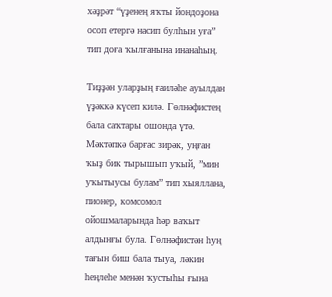хәҙрәт “үҙенең яҡты йондоҙона осоп етергә насип булһын уға” тип доға ҡылғанына инанаһың.

Тиҙҙән уларҙың ғаиләһе ауылдан үҙәккә күсеп килә. Гөлнәфистең бала саҡтары ошонда үтә. Мәктәпкә барғас зирәк, уңған ҡыҙ бик тырышып уҡый, ”мин уҡытыусы булам” тип хыяллана, пионер, комсомол ойошмаларында һәр ваҡыт алдынғы була. Гөлнәфистән һуң тағын биш бала тыуа, ләкин һеңлеһе менән ҡустыһы ғына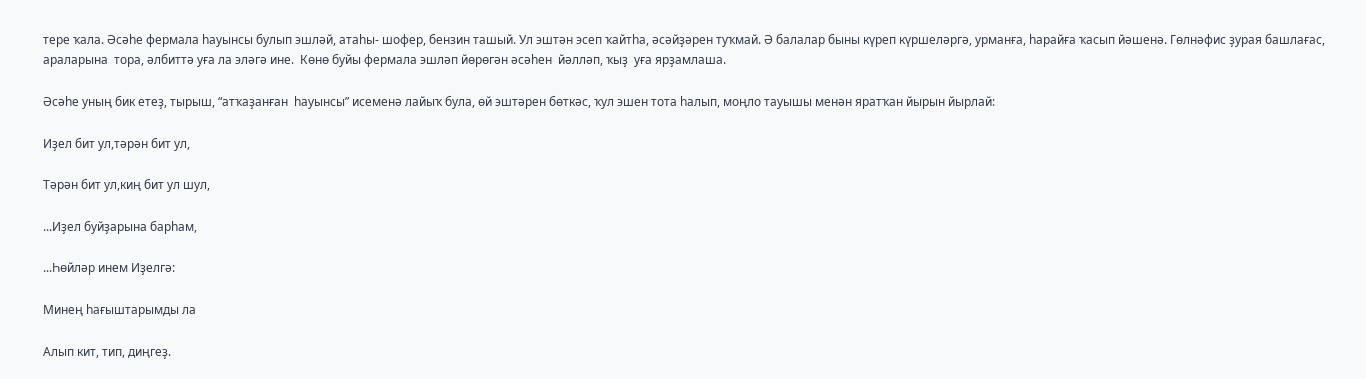тере ҡала. Әсәһе фермала һауынсы булып эшләй, атаһы- шофер, бензин ташый. Ул эштән эсеп ҡайтһа, әсәйҙәрен туҡмай. Ә балалар быны күреп күршеләргә, урманға, һарайға ҡасып йәшенә. Гөлнәфис ҙурая башлағас, араларына  тора, әлбиттә уға ла эләгә ине.  Көнө буйы фермала эшләп йөрөгән әсәһен  йәлләп, ҡыҙ  уға ярҙамлаша.

Әсәһе уның бик етеҙ, тырыш, “атҡаҙанған  һауынсы” исеменә лайыҡ була, өй эштәрен бөткәс, ҡул эшен тота һалып, моңло тауышы менән яратҡан йырын йырлай:

Иҙел бит ул,тәрән бит ул,

Тәрән бит ул,киң бит ул шул,

...Иҙел буйҙарына барһам,

...Һөйләр инем Иҙелгә:

Минең һағыштарымды ла

Алып кит, тип, диңгеҙ.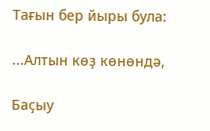Тағын бер йыры була:

...Алтын көҙ көнөндә,

Баҫыу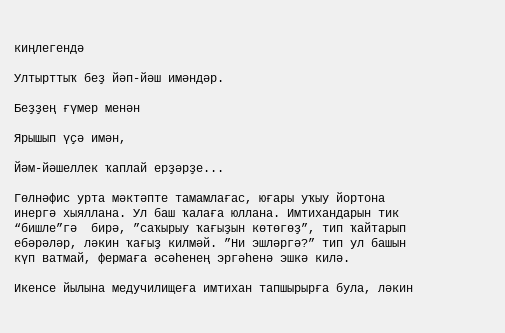киңлегендә

Ултырттыҡ беҙ йәп-йәш имәндәр.

Беҙҙең ғүмер менән

Ярышып үҫә имән,

Йәм-йәшеллек ҡаплай ерҙәрҙе...

Гөлнәфис урта мәктәпте тамамлағас, юғары уҡыу йортона инергә хыяллана. Ул баш ҡалаға юллана. Имтихандарын тик “бишле”гә  бирә, ”саҡырыу ҡағыҙын көтөгөҙ”, тип ҡайтарып ебәрәләр, ләкин ҡағыҙ килмәй. ”Ни эшләргә?” тип ул башын күп ватмай, фермаға әсәһенең эргәһенә эшкә килә.

Икенсе йылына медучилищеға имтихан тапшырырға була, ләкин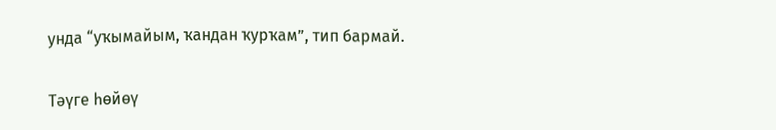унда “уҡымайым, ҡандан ҡурҡам”, тип бармай.

Тәүге һөйөү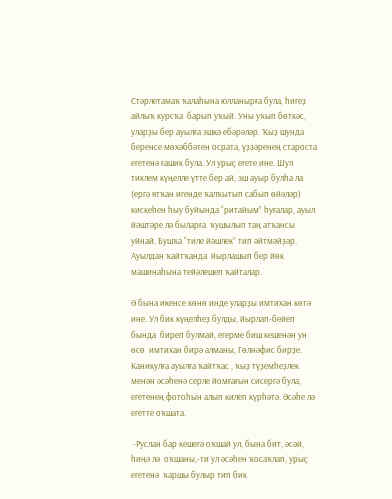Стәрлетамаҡ ҡалаһына юлланырға була, һигеҙ айлыҡ курсҡа  барып уҡый. Уны уҡып бөткәс, уларҙы бер ауылға эшкә ебәрәләр. Ҡыҙ шунда беренсе мөхәббәтен осрата, үҙҙәренең староста егетенә ғашик була. Ул урыҫ егете ине. Шул тиклем күңелле үтте бер ай, эш ауыр булһа ла (ергә ятҡан игенде ҡалҡытып сабып өйәләр) кискеһен һыу буйында “ритайым” һуғалар, ауыл йәштәре лә быларға  ҡушылып таң атҡансы уйнай. Бушҡа “тиле йәшлек” тип әйтмәйҙәр. Ауылдан ҡайтҡанда  йырлашып бер йөк машинаһына тейәлешеп ҡайталар.

Ә бына икенсе көнө инде уларҙы имтихан көтә ине. Ул бик күңелһеҙ булды, йырлап-бейеп бында  биреп булмай, егерме биш кешенән ун өсө  имтихан бирә алманы, Гөлнәфис бирҙе. Каникулға ауылға ҡайтҡас , ҡыҙ түҙемһеҙлек менән әсәһенә серле йомғағын сисергә була, егетенең фотоһын алып килеп күрһәтә. Әсәһе лә егетте оҡшата.

 -Руслан бар кешегә оҡшай ул, бына бит, әсәй, һиңә лә  оҡшаны,-ти ул әсәһен ҡосаҡлап, урыҫ егетенә  ҡаршы булыр тип бик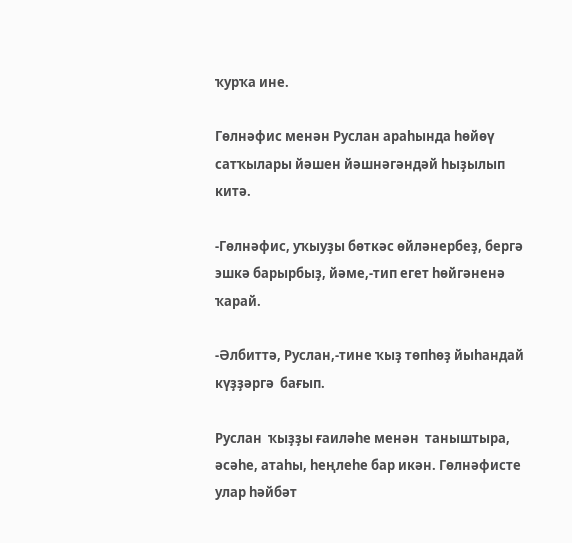ҡурҡа ине.

Гөлнәфис менән Руслан араһында һөйөү сатҡылары йәшен йәшнәгәндәй һыҙылып китә.

-Гөлнәфис, уҡыуҙы бөткәс өйләнербеҙ, бергә эшкә барырбыҙ, йәме,-тип егет һөйгәненә ҡарай.

-Әлбиттә, Руслан,-тине ҡыҙ төпһөҙ йыһандай  күҙҙәргә  бағып.

Руслан  ҡыҙҙы ғаиләһе менән  таныштыра, әсәһе, атаһы, һеңлеһе бар икән. Гөлнәфисте улар һәйбәт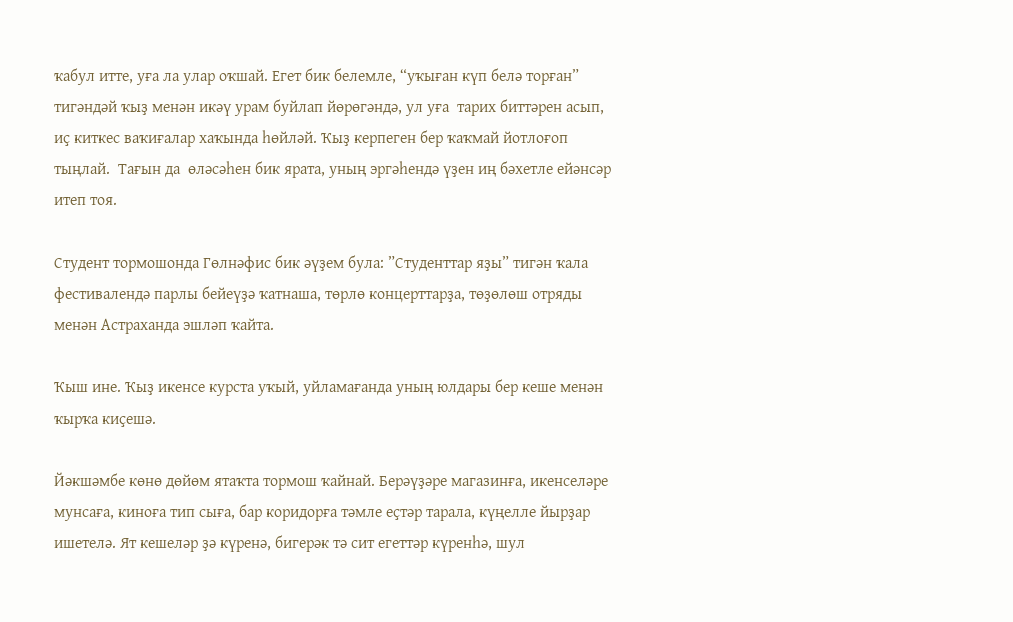ҡабул итте, уға ла улар оҡшай. Егет бик белемле, “уҡыған күп белә торған” тигәндәй ҡыҙ менән икәү урам буйлап йөрөгәндә, ул уға  тарих биттәрен асып, иҫ киткес ваҡиғалар хаҡында һөйләй. Ҡыҙ керпеген бер ҡаҡмай йотлоғоп тыңлай.  Тағын да  өләсәһен бик ярата, уның эргәһендә үҙен иң бәхетле ейәнсәр итеп тоя.

Студент тормошонда Гөлнәфис бик әүҙем була: ”Студенттар яҙы” тигән ҡала фестивалендә парлы бейеүҙә ҡатнаша, төрлө концерттарҙа, төҙөлөш отряды менән Астраханда эшләп ҡайта.

Ҡыш ине. Ҡыҙ икенсе курста уҡый, уйламағанда уның юлдары бер кеше менән ҡырҡа киҫешә.

Йәкшәмбе көнө дөйөм ятаҡта тормош ҡайнай. Берәүҙәре магазинға, икенселәре мунсаға, киноға тип сыға, бар коридорға тәмле еҫтәр тарала, күңелле йырҙар ишетелә. Ят кешеләр ҙә күренә, бигерәк тә сит егеттәр күренһә, шул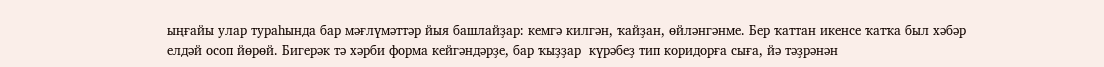ыңғайы улар тураһында бар мәғлүмәттәр йыя башлайҙар: кемгә килгән, ҡайҙан, өйләнгәнме. Бер ҡаттан икенсе ҡатҡа был хәбәр елдәй осоп йөрөй. Бигерәк тә хәрби форма кейгәндәрҙе, бар ҡыҙҙар  күрәбеҙ тип коридорға сыға, йә тәҙрәнән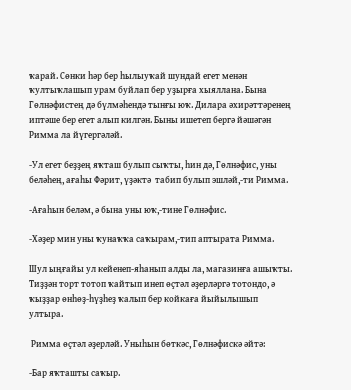ҡарай. Сөнки һәр бер һылыуҡай шундай егет менән ҡултыҡлашып урам буйлап бер уҙырға хыяллана. Бына Гөлнәфистең дә бүлмәһендә тынғы юҡ. Дилара әхирәттәренең иптәше бер егет алып килгән. Быны ишетеп бергә йәшәгән Римма ла йүгергәләй.

-Ул егет беҙҙең яҡташ булып сыҡты, һин дә, Гөлнәфис, уны беләһең, ағаһы Фәрит, үҙәктә  табип булып эшләй,-ти Римма.

-Ағаһын беләм, ә бына уны юҡ,-тине Гөлнәфис.

-Хәҙер мин уны ҡунаҡҡа саҡырам,-тип аптырата Римма.

Шул ыңғайы ул кейенеп-яһанып алды ла, магазинға ашыҡты. Тиҙҙән торт тотоп ҡайтып инеп өҫтәл әҙерләргә тотондо, ә ҡыҙҙар өнһөҙ-һүҙһеҙ ҡалып бер койкаға йыйылышып  ултыра.

 Римма өҫтәл әҙерләй. Уныһын бөткәс, Гөлнәфискә әйтә:

-Бар яҡташты саҡыр.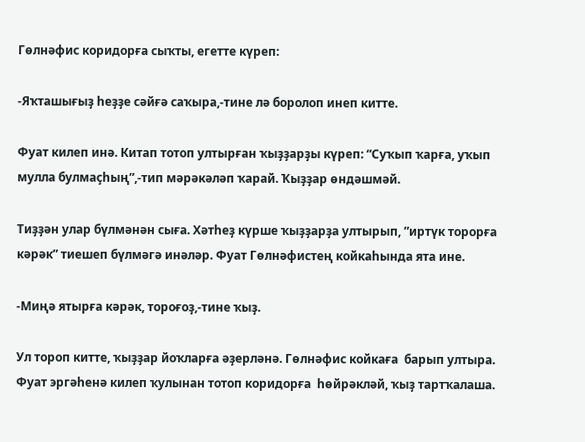Гөлнәфис коридорға сыҡты, егетте күреп:

-Яҡташығыҙ һеҙҙе сәйғә саҡыра,-тине лә боролоп инеп китте.

Фуат килеп инә. Китап тотоп ултырған ҡыҙҙарҙы күреп: “Суҡып ҡарға, уҡып мулла булмаҫһың”,-тип мәрәкәләп ҡарай. Ҡыҙҙар өндәшмәй.

Тиҙҙән улар бүлмәнән сыға. Хәтһеҙ күрше ҡыҙҙарҙа ултырып, ”иртүк торорға кәрәк” тиешеп бүлмәгә инәләр. Фуат Гөлнәфистең койкаһында ята ине.

-Миңә ятырға кәрәк, тороғоҙ,-тине ҡыҙ.

Ул тороп китте, ҡыҙҙар йоҡларға әҙерләнә. Гөлнәфис койкаға  барып ултыра. Фуат эргәһенә килеп ҡулынан тотоп коридорға  һөйрәкләй, ҡыҙ тартҡалаша.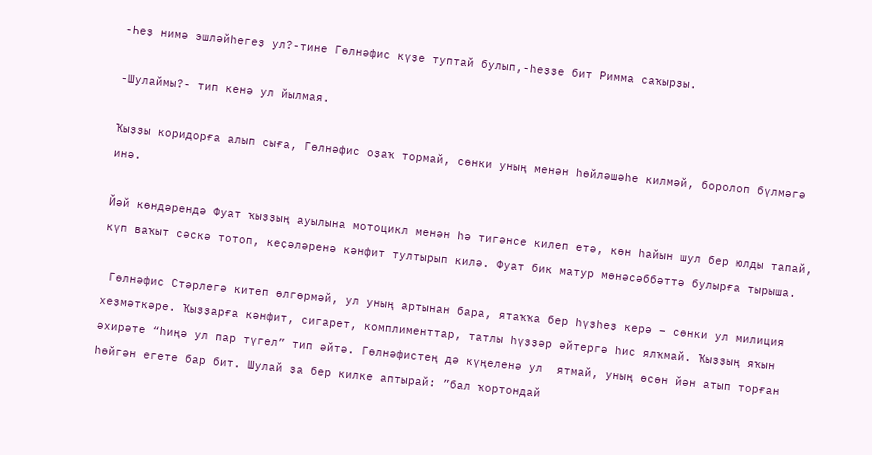-Һеҙ нимә эшләйһегеҙ ул?-тине Гөлнәфис күҙе туптай булып,-һеҙҙе бит Римма саҡырҙы.

-Шулаймы?- тип кенә ул йылмая.

Ҡыҙҙы коридорға алып сыға, Гөлнәфис оҙаҡ тормай, сөнки уның менән һөйләшәһе килмәй, боролоп бүлмәгә инә.

Йәй көндәрендә Фуат ҡыҙҙың ауылына мотоцикл менән һә тигәнсе килеп етә, көн һайын шул бер юлды тапай, күп ваҡыт сәскә тотоп, кеҫәләренә кәнфит тултырып килә. Фуат бик матур мөнәсәббәттә булырға тырыша.

 Гөлнәфис Стәрлегә китеп өлгөрмәй, ул уның артынан бара, ятаҡҡа бер һүҙһеҙ керә – сөнки ул милиция хеҙмәткәре. Ҡыҙҙарға кәнфит, сигарет, комплименттар, татлы һүҙҙәр әйтергә һис ялҡмай. Ҡыҙҙың яҡын әхирәте “һиңә ул пар түгел” тип әйтә. Гөлнәфистең дә күңеленә ул  ятмай, уның өсөн йән атып торған һөйгән егете бар бит. Шулай ҙа бер килке аптырай: ”бал ҡортондай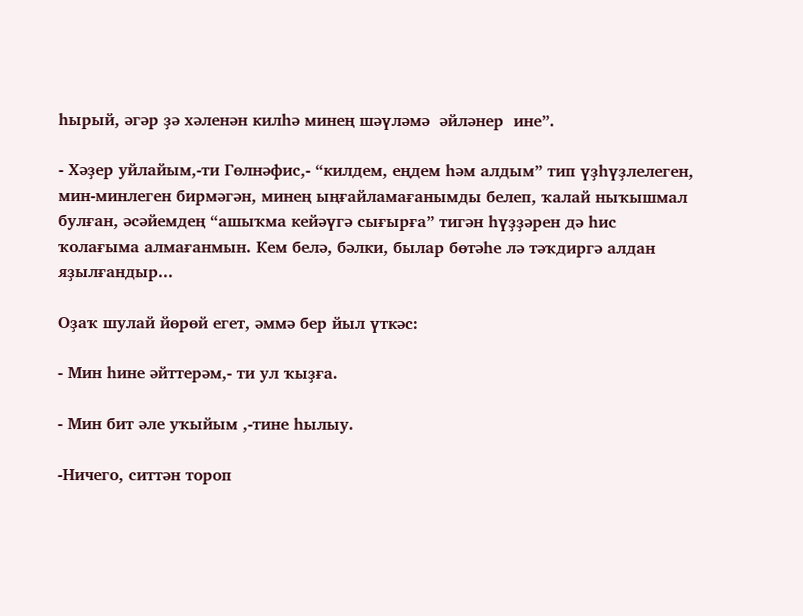һырый, әгәр ҙә хәленән килһә минең шәүләмә  әйләнер  ине”.

- Хәҙер уйлайым,-ти Гөлнәфис,- “килдем, еңдем һәм алдым” тип үҙһүҙлелеген, мин-минлеген бирмәгән, минең ыңғайламағанымды белеп, ҡалай ныҡышмал булған, әсәйемдең “ашыҡма кейәүгә сығырға” тигән һүҙҙәрен дә һис ҡолағыма алмағанмын. Кем белә, бәлки, былар бөтәһе лә тәҡдиргә алдан яҙылғандыр...

Оҙаҡ шулай йөрөй егет, әммә бер йыл үткәс:

- Мин һине әйттерәм,- ти ул ҡыҙға.

- Мин бит әле уҡыйым ,-тине һылыу.

-Ничего, ситтән тороп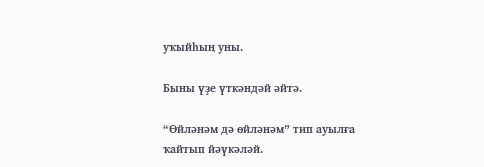уҡыйһың уны.

Быны үҙе үткәндәй әйтә.

“Өйләнәм дә өйләнәм” тип ауылға ҡайтып йәүкәләй.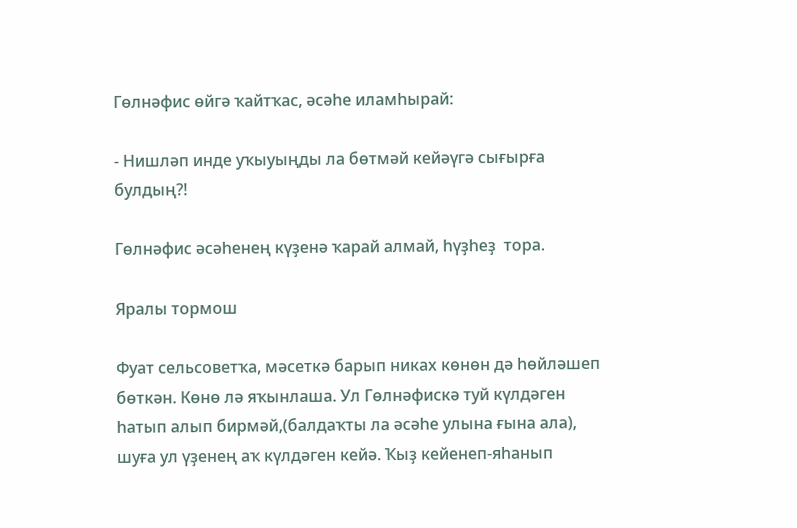Гөлнәфис өйгә ҡайтҡас, әсәһе иламһырай:

- Нишләп инде уҡыуыңды ла бөтмәй кейәүгә сығырға булдың?!

Гөлнәфис әсәһенең күҙенә ҡарай алмай, һүҙһеҙ  тора.

Яралы тормош

Фуат сельсоветҡа, мәсеткә барып никах көнөн дә һөйләшеп бөткән. Көнө лә яҡынлаша. Ул Гөлнәфискә туй күлдәген һатып алып бирмәй,(балдаҡты ла әсәһе улына ғына ала), шуға ул үҙенең аҡ күлдәген кейә. Ҡыҙ кейенеп-яһанып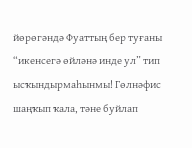йөрөгәндә Фуаттың бер туғаны “икенсегә өйләнә инде ул” тип ысҡындырмаһынмы! Гөлнәфис шаңҡып ҡала, тәне буйлап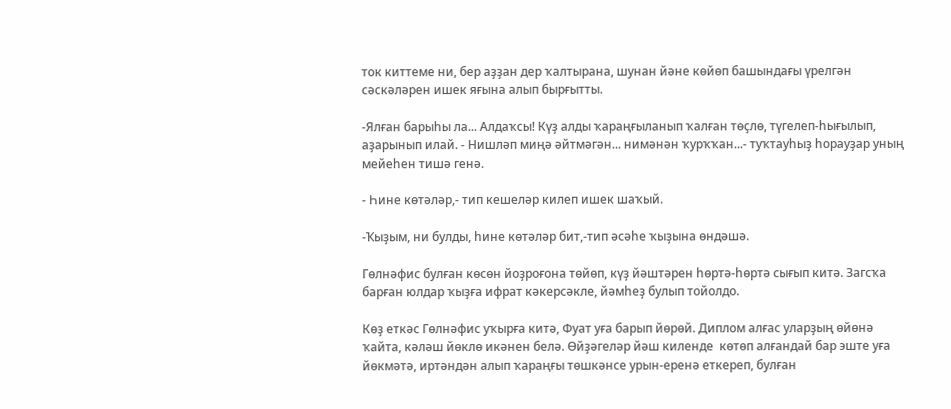ток киттеме ни, бер аҙҙан дер ҡалтырана, шунан йәне көйөп башындағы үрелгән сәскәләрен ишек яғына алып бырғытты.

-Ялған барыһы ла... Алдаҡсы! Күҙ алды ҡараңғыланып ҡалған төҫлө, түгелеп-һығылып, аҙарынып илай. - Нишләп миңә әйтмәгән... нимәнән ҡурҡҡан...- туҡтауһыҙ һорауҙар уның мейеһен тишә генә.

- Һине көтәләр,- тип кешеләр килеп ишек шаҡый.

-Ҡыҙым, ни булды, һине көтәләр бит,-тип әсәһе ҡыҙына өндәшә.

Гөлнәфис булған көсөн йоҙроғона төйөп, күҙ йәштәрен һөртә-һөртә сығып китә. Загсҡа барған юлдар ҡыҙға ифрат кәкерсәкле, йәмһеҙ булып тойолдо.

Көҙ еткәс Гөлнәфис уҡырға китә, Фуат уға барып йөрөй. Диплом алғас уларҙың өйөнә ҡайта, кәләш йөклө икәнен белә. Өйҙәгеләр йәш киленде  көтөп алғандай бар эште уға йөкмәтә, иртәндән алып ҡараңғы төшкәнсе урын-еренә еткереп, булған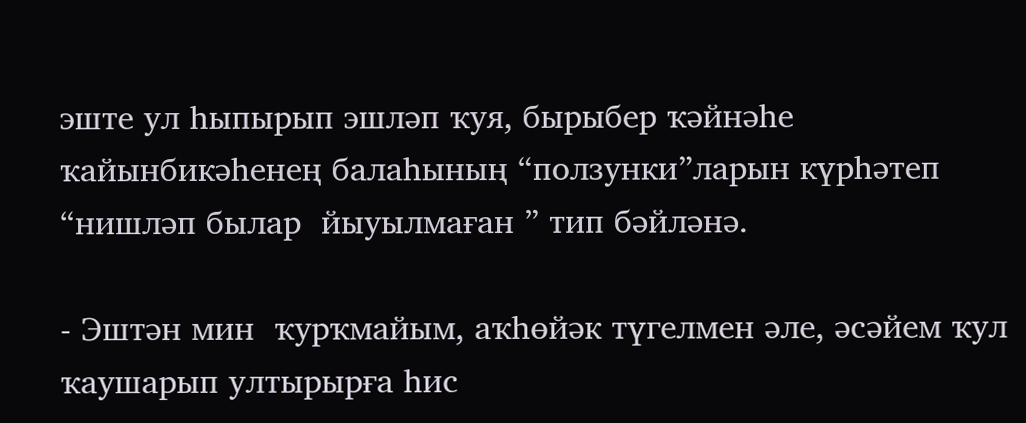эште ул һыпырып эшләп ҡуя, бырыбер ҡәйнәһе ҡайынбикәһенең балаһының “ползунки”ларын күрһәтеп “нишләп былар  йыуылмаған ” тип бәйләнә.

- Эштән мин  ҡурҡмайым, аҡһөйәк түгелмен әле, әсәйем ҡул ҡаушарып ултырырға һис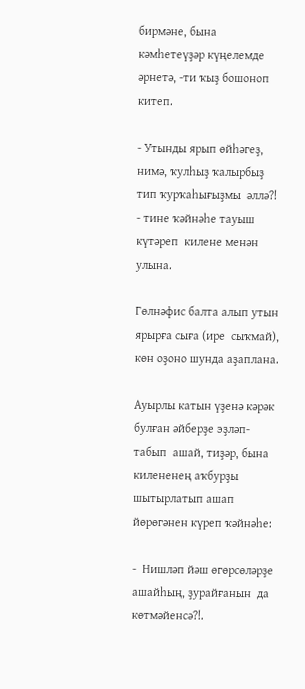бирмәне, бына кәмһетеүҙәр күңелемде әрнетә, -ти ҡыҙ бошоноп китеп.

- Утынды ярып өйһәгеҙ, нимә, ҡулһыҙ ҡалырбыҙ тип ҡурҡаһығыҙмы  әллә?! - тине ҡәйнәһе тауыш күтәреп  килене менән улына.

Гөлнәфис балта алып утын ярырға сыға (ире  сыҡмай), көн оҙоно шунда аҙаплана.

Ауырлы катын үҙенә кәрәк булған әйберҙе эҙләп-табып  ашай, тиҙәр, бына килененең аҡбурҙы шытырлатып ашап йөрөгәнен күреп ҡәйнәһе:

-  Нишләп йәш өгөрсөләрҙе ашайһың, ҙурайғанын  да көтмәйенсә?!.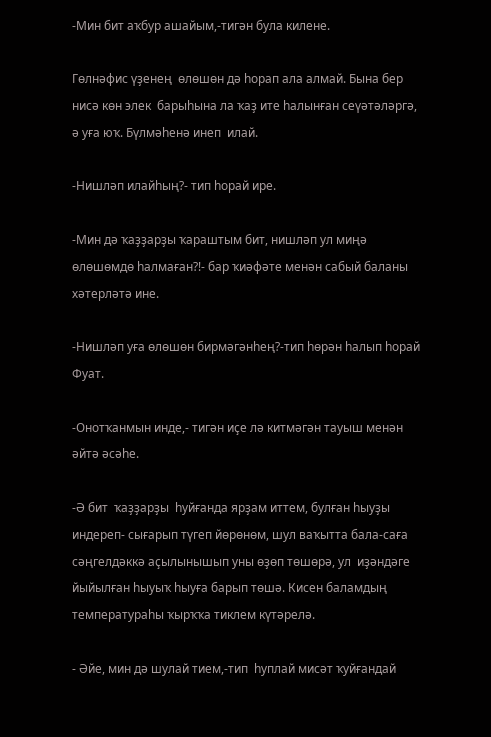-Мин бит аҡбур ашайым,-тигән була килене.

Гөлнәфис үҙенең  өлөшөн дә һорап ала алмай. Бына бер нисә көн элек  барыһына ла ҡаҙ ите һалынған сеүәтәләргә, ә уға юҡ. Бүлмәһенә инеп  илай.

-Нишләп илайһың?- тип һорай ире.

-Мин дә ҡаҙҙарҙы ҡараштым бит, нишләп ул миңә өлөшөмдө һалмаған?!- бар ҡиәфәте менән сабый баланы хәтерләтә ине.

-Нишләп уға өлөшөн бирмәгәнһең?-тип һөрән һалып һорай Фуат.

-Онотҡанмын инде,- тигән иҫе лә китмәгән тауыш менән әйтә әсәһе.

-Ә бит  ҡаҙҙарҙы  һуйғанда ярҙам иттем, булған һыуҙы индереп- сығарып түгеп йөрөнөм, шул ваҡытта бала-саға сәңгелдәккә аҫылынышып уны өҙөп төшөрә, ул  иҙәндәге йыйылған һыуыҡ һыуға барып төшә. Кисен баламдың температураһы ҡырҡҡа тиклем күтәрелә.

- Әйе, мин дә шулай тием,-тип  һуплай мисәт ҡуйғандай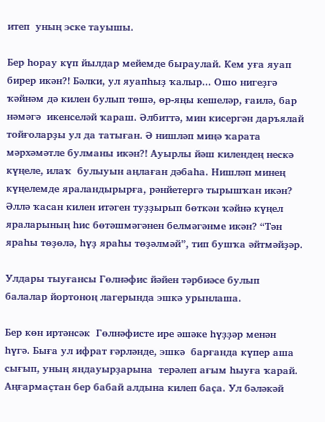итеп  уның эске тауышы.

Бер һорау күп йылдар мейемде быраулай. Кем уға яуап бирер икән?! Бәлки, ул яуапһыҙ ҡалыр... Ошо нигеҙгә ҡәйнәм дә килен булып төшә, өр-яңы кешеләр, ғаилә, бар нәмәгә  икенселәй ҡараш. Әлбиттә, мин кисергән даръялай тойғоларҙы ул да татыған. Ә нишләп миңә ҡарата мәрхәмәтле булманы икән?! Ауырлы йәш килендең нескә күңеле, илаҡ  булыуын аңлаған дәбаһа. Нишләп минең күңелемде яраландырырға, рәнйетергә тырышҡан икән? Әллә ҡасан килен итәген туҙҙырып бөткән ҡәйнә күңел яраларының һис бөтәшмәгәнен белмәгәнме икән? “Тән яраһы төҙөлә, һүҙ яраһы төҙәлмәй”, тип бушҡа әйтмәйҙәр.

Улдары тыуғансы Гөлнәфис йәйен тәрбиәсе булып балалар йортоноң лагерында эшкә урынлаша.

Бер көн иртәнсәк  Гөлнәфисте ире әшәке һүҙҙәр менән һүгә. Быға ул ифрат ғәрләнде, эшкә  барғанда күпер аша сығып, уның яндауырҙарына  терәлеп ағым һыуға ҡарай. Аңғармаҫтан бер бабай алдына килеп баҫа. Ул бәләкәй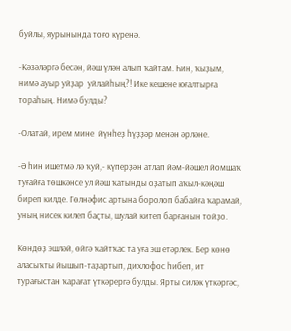буйлы, яурынында тоғо күренә.

-Кәзәләргә бесән, йәш үлән алып ҡайтам. Һин, ҡыҙым, нимә ауыр уйҙар  уйлайһың?! Ике кешене юғалтырға тораһың. Нимә булды?

-Олатай, ирем мине  йүнһеҙ һүҙҙәр менән әрләне.

-Ә һин ишетмә лә ҡуй,- күперҙән атлап йәм-йәшел йомшаҡ туғайға төшкәнсе ул йәш ҡатынды оҙатып аҡыл-кәңәш биреп килде. Гөлнәфис артына боролоп бабайға ҡарамай, уның нисек килеп баҫты, шулай китеп барғанын тойҙо.

Көндөҙ эшләй, өйгә ҡайтҡас та уға эш етәрлек. Бер көнө аласыҡты йышып-таҙартып, дихлофос һибеп, ит турағыстан ҡарағат үткәрергә булды. Ярты силәк үткәргәс,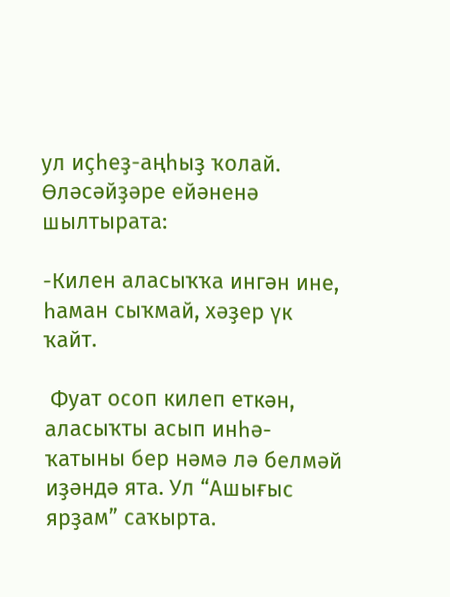ул иҫһеҙ-аңһыҙ ҡолай. Өләсәйҙәре ейәненә шылтырата:

-Килен аласыҡҡа ингән ине, һаман сыҡмай, хәҙер үк ҡайт.

 Фуат осоп килеп еткән, аласыҡты асып инһә- ҡатыны бер нәмә лә белмәй иҙәндә ята. Ул “Ашығыс ярҙам” саҡырта.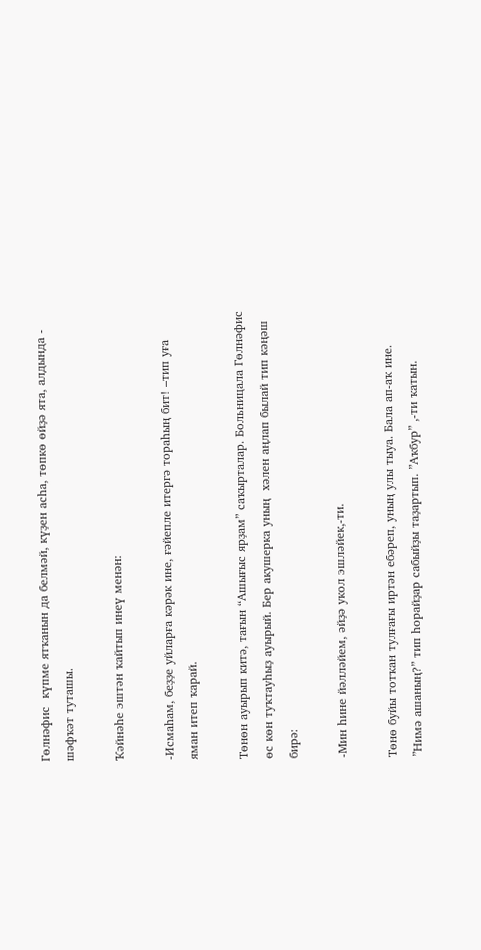Гөлнәфис  күпме ятҡанын да белмәй, күҙен асһа, төпкө өйҙә ята, алдында - шәфҡәт туташы.

Ҡәйнәһе эштән ҡайтып инеү менән:

-Исмаһам, беҙҙе уйларға кәрәк ине, ғәйепле итергә тораһың бит! –тип уға яман итеп ҡарай.

Төнөн ауырып китә, тағын “Ашығыс ярҙам” саҡырталар. Больницала Гөлнәфис өс көн туҡтауһыҙ ауырый. Бер акушерка уның  хәлен аңлап былай тип кәңәш бирә:

-Мин һине йәлләйем, әйҙә укол эшләйек,-ти.

Төнө буйы тотҡан тулғағы иртән ебәреп, уның улы тыуа. Бала ап-аҡ ине. ”Нимә ашаның?” тип һорайҙар сабыйҙы таҙартып. ”Аҡбур” ,-ти ҡатын.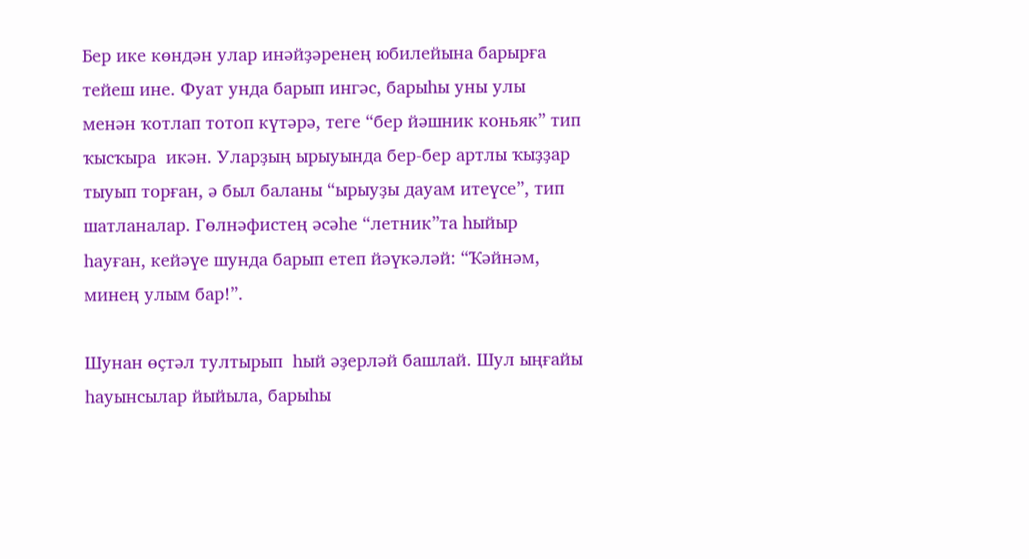Бер ике көндән улар инәйҙәренең юбилейына барырға тейеш ине. Фуат унда барып ингәс, барыһы уны улы менән ҡотлап тотоп күтәрә, теге “бер йәшник коньяк” тип ҡысҡыра  икән. Уларҙың ырыуында бер-бер артлы ҡыҙҙар тыуып торған, ә был баланы “ырыуҙы дауам итеүсе”, тип шатланалар. Гөлнәфистең әсәһе “летник”та һыйыр һауған, кейәүе шунда барып етеп йәүкәләй: “Ҡәйнәм, минең улым бар!”.

Шунан өҫтәл тултырып  һый әҙерләй башлай. Шул ыңғайы һауынсылар йыйыла, барыһы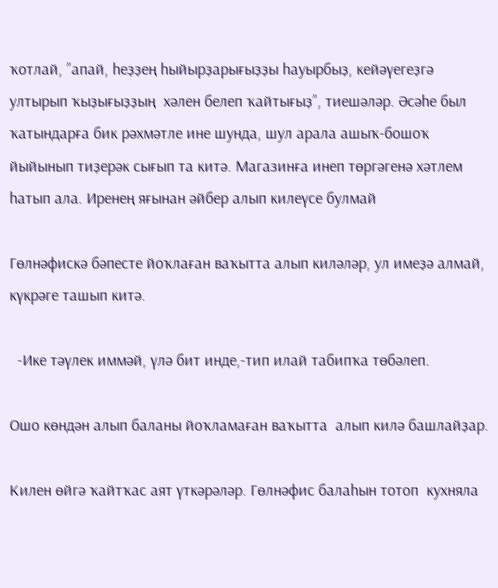ҡотлай, ”апай, һеҙҙең һыйырҙарығыҙҙы һауырбыҙ, кейәүегеҙгә ултырып ҡыҙығыҙҙың  хәлен белеп ҡайтығыҙ”, тиешәләр. Әсәһе был ҡатындарға бик рәхмәтле ине шунда, шул арала ашыҡ-бошоҡ йыйынып тиҙерәк сығып та китә. Магазинға инеп төргәгенә хәтлем  һатып ала. Иренең яғынан әйбер алып килеүсе булмай

Гөлнәфискә бәпесте йоҡлаған ваҡытта алып киләләр, ул имеҙә алмай, күкрәге ташып китә.

  -Ике тәүлек иммәй, үлә бит инде,-тип илай табипҡа төбәлеп.

Ошо көндән алып баланы йоҡламаған ваҡытта  алып килә башлайҙар.

Килен өйгә ҡайтҡас аят үткәрәләр. Гөлнәфис балаһын тотоп  кухняла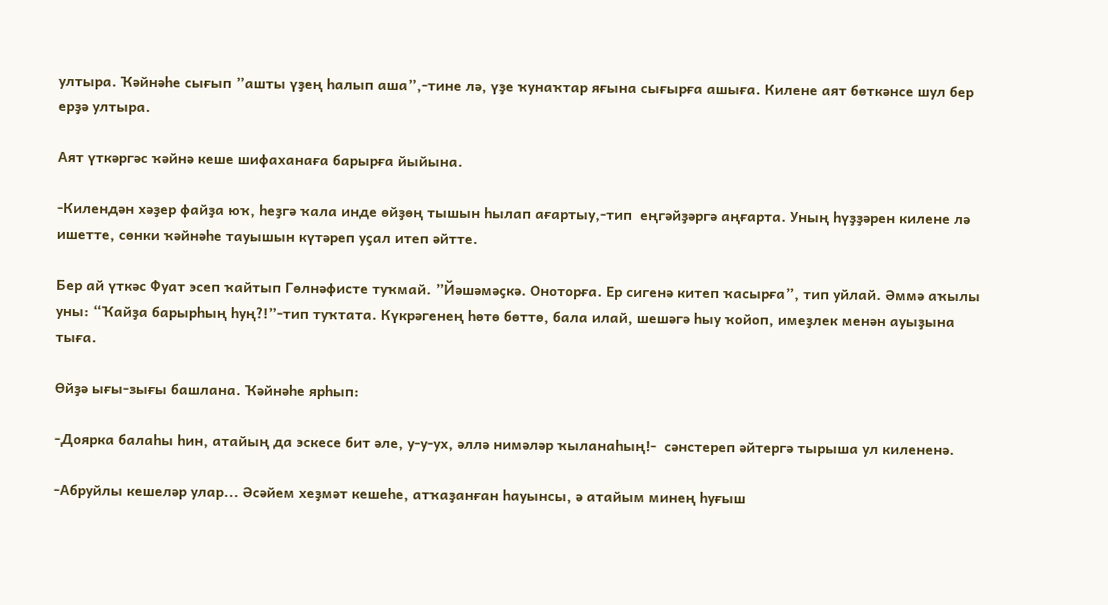ултыра. Ҡәйнәһе сығып ”ашты үҙең һалып аша”,-тине лә, үҙе ҡунаҡтар яғына сығырға ашыға. Килене аят бөткәнсе шул бер ерҙә ултыра.

Аят үткәргәс ҡәйнә кеше шифаханаға барырға йыйына.

-Килендән хәҙер файҙа юҡ, һеҙгә ҡала инде өйҙөң тышын һылап ағартыу,-тип  еңгәйҙәргә аңғарта. Уның һүҙҙәрен килене лә ишетте, сөнки ҡәйнәһе тауышын күтәреп уҫал итеп әйтте.

Бер ай үткәс Фуат эсеп ҡайтып Гөлнәфисте туҡмай. ”Йәшәмәҫкә. Оноторға. Ер сигенә китеп ҡасырға”, тип уйлай. Әммә аҡылы уны: “Ҡайҙа барырһың һуң?!”-тип туҡтата. Күкрәгенең һөтө бөттө, бала илай, шешәгә һыу ҡойоп, имеҙлек менән ауыҙына тыға.

Өйҙә ығы-зығы башлана. Ҡәйнәһе ярһып:

-Доярка балаһы һин, атайың да эскесе бит әле, у-у-ух, әллә нимәләр ҡыланаһың!-  сәнстереп әйтергә тырыша ул килененә.

-Абруйлы кешеләр улар... Әсәйем хеҙмәт кешеһе, атҡаҙанған һауынсы, ә атайым минең һуғыш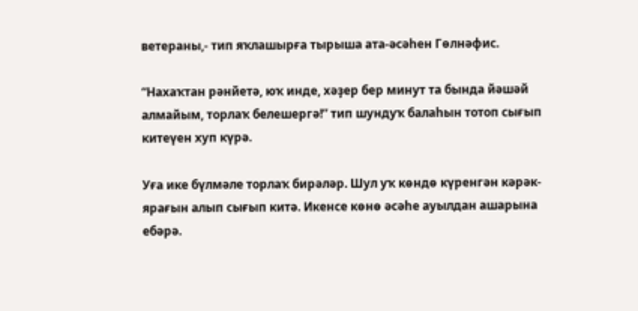ветераны,- тип яҡлашырға тырыша ата-әсәһен Гөлнәфис.

“Нахаҡтан рәнйетә, юҡ инде, хәҙер бер минут та бында йәшәй алмайым, торлаҡ белешергә!” тип шундуҡ балаһын тотоп сығып китеүен хуп күрә.

Уға ике бүлмәле торлаҡ бирәләр. Шул уҡ көндө күренгән кәрәк-ярағын алып сығып китә. Икенсе көнө әсәһе ауылдан ашарына ебәрә.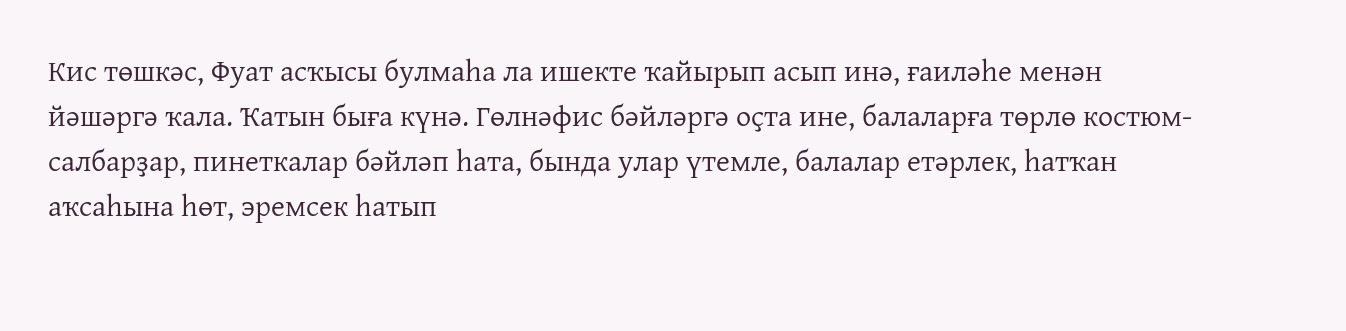Кис төшкәс, Фуат асҡысы булмаһа ла ишекте ҡайырып асып инә, ғаиләһе менән йәшәргә ҡала. Ҡатын быға күнә. Гөлнәфис бәйләргә оҫта ине, балаларға төрлө костюм-салбарҙар, пинеткалар бәйләп һата, бында улар үтемле, балалар етәрлек, һатҡан аҡсаһына һөт, эремсек һатып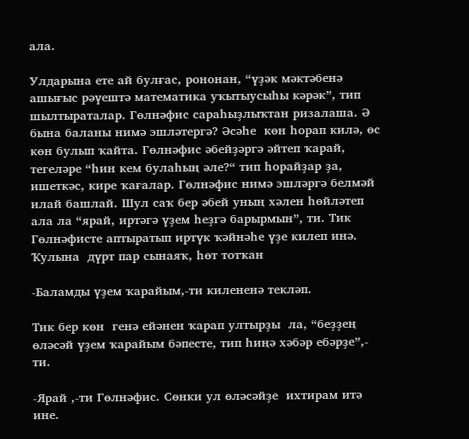ала.

Улдарына ете ай булғас, рононан, “үҙәк мәктәбенә  ашығыс рәүештә математика уҡытыусыһы кәрәк”, тип шылтыраталар. Гөлнәфис сараһыҙлыҡтан ризалаша. Ә бына баланы нимә эшләтергә? Әсәһе  көн һорап килә, өс көн булып ҡайта. Гөлнәфис әбейҙәргә әйтеп ҡарай, тегеләре “һин кем булаһың әле?“ тип һорайҙар ҙа, ишеткәс, кире ҡағалар. Гөлнәфис нимә эшләргә белмәй илай башлай. Шул саҡ бер әбей уның хәлен һөйләтеп ала ла “ярай, иртәгә үҙем һеҙгә барырмын”, ти. Тик Гөлнәфисте аптыратып иртүк ҡәйнәһе үҙе килеп инә. Ҡулына  дүрт пар сынаяҡ, һөт тотҡан

-Баламды үҙем ҡарайым,-ти килененә текләп.

Тик бер көн  генә ейәнен ҡарап ултырҙы  ла, “беҙҙең өләсәй үҙем ҡарайым бәпесте, тип һиңә хәбәр ебәрҙе”,- ти.

-Ярай ,-ти Гөлнәфис. Сөнки ул өләсәйҙе  ихтирам итә ине.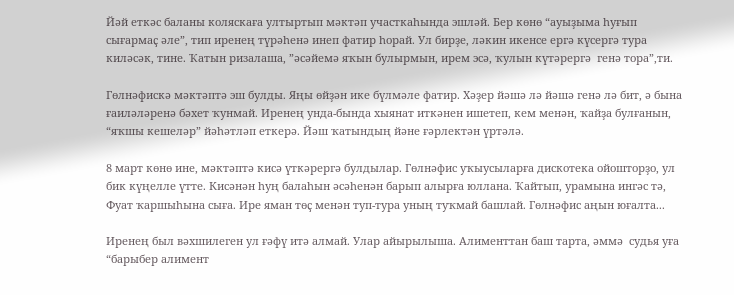Йәй еткәс баланы коляскаға ултыртып мәктәп участкаһында эшләй. Бер көнө “ауыҙыма һуғып сығармаҫ әле”, тип иренең түрәһенә инеп фатир һорай. Ул бирҙе, ләкин икенсе ергә күсергә тура киләсәк, тине. Ҡатын ризалаша, ”әсәйемә яҡын булырмын, ирем эсә, ҡулын күтәрергә  генә тора”,ти.

Гөлнәфискә мәктәптә эш булды. Яңы өйҙән ике бүлмәле фатир. Хәҙер йәшә лә йәшә генә лә бит, ә бына ғаиләләренә бәхет ҡунмай. Иренең унда-бында хыянат иткәнен ишетеп, кем менән, ҡайҙа булғанын, “яҡшы кешеләр” йәһәтләп еткерә. Йәш ҡатындың йәне ғәрлектән үртәлә.

8 март көнө ине, мәктәптә кисә үткәрергә булдылар. Гөлнәфис уҡыусыларға дискотека ойошторҙо, ул бик күңелле үтте. Кисәнән һуң балаһын әсәһенән барып алырға юллана. Ҡайтып, урамына ингәс тә,  Фуат ҡаршыһына сыға. Ире яман төҫ менән туп-тура уның туҡмай башлай. Гөлнәфис аңын юғалта...

Иренең был вәхшилеген ул ғәфү итә алмай. Улар айырылыша. Алименттан баш тарта, әммә  судья уға “барыбер алимент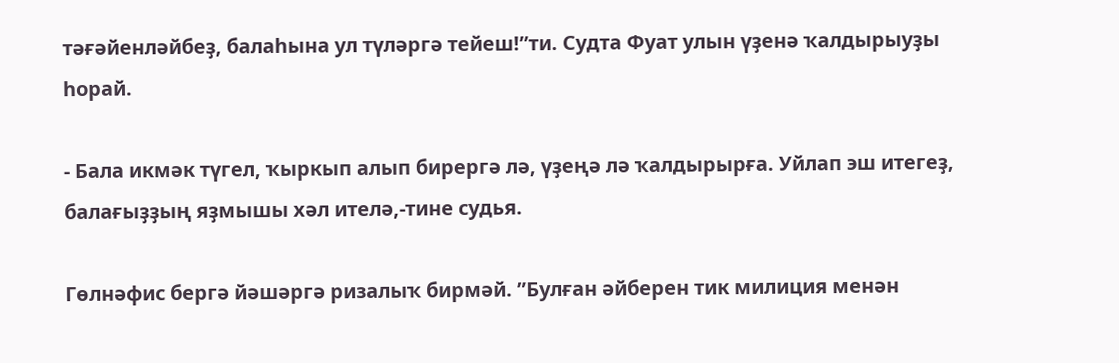тәғәйенләйбеҙ, балаһына ул түләргә тейеш!”ти. Судта Фуат улын үҙенә ҡалдырыуҙы һорай.

- Бала икмәк түгел, ҡыркып алып бирергә лә, үҙеңә лә ҡалдырырға. Уйлап эш итегеҙ, балағыҙҙың яҙмышы хәл ителә,-тине судья.

Гөлнәфис бергә йәшәргә ризалыҡ бирмәй. ”Булған әйберен тик милиция менән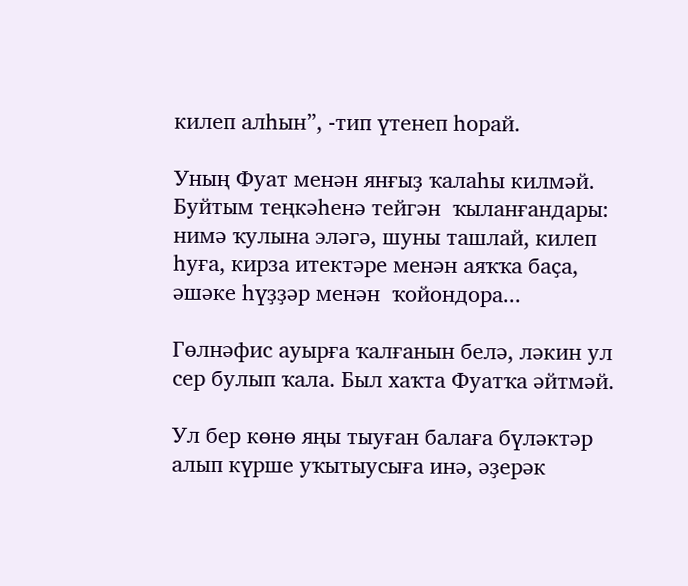килеп алһын”, -тип үтенеп һорай.

Уның Фуат менән янғыҙ ҡалаһы килмәй. Буйтым теңкәһенә тейгән  ҡыланғандары: нимә ҡулына эләгә, шуны ташлай, килеп һуға, кирза итектәре менән аяҡҡа баҫа, әшәке һүҙҙәр менән  ҡойондора...

Гөлнәфис ауырға ҡалғанын белә, ләкин ул сер булып ҡала. Был хаҡта Фуатҡа әйтмәй.

Ул бер көнө яңы тыуған балаға бүләктәр алып күрше уҡытыусыға инә, әҙерәк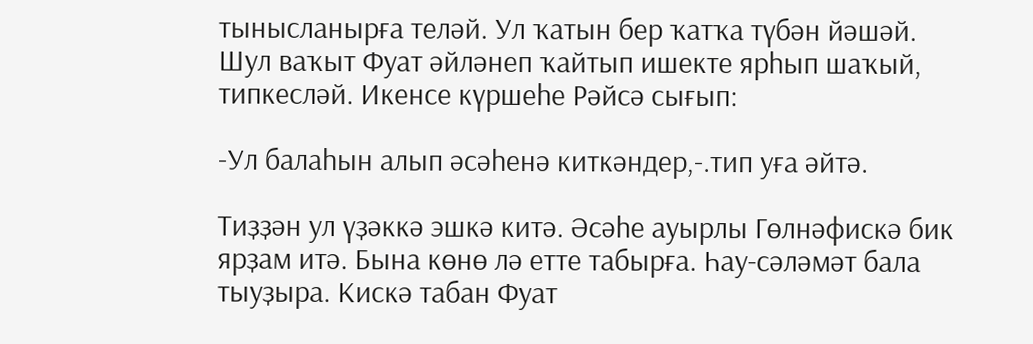тынысланырға теләй. Ул ҡатын бер ҡатҡа түбән йәшәй. Шул ваҡыт Фуат әйләнеп ҡайтып ишекте ярһып шаҡый, типкесләй. Икенсе күршеһе Рәйсә сығып:

-Ул балаһын алып әсәһенә киткәндер,-.тип уға әйтә.

Тиҙҙән ул үҙәккә эшкә китә. Әсәһе ауырлы Гөлнәфискә бик ярҙам итә. Бына көнө лә етте табырға. Һау-сәләмәт бала тыуҙыра. Кискә табан Фуат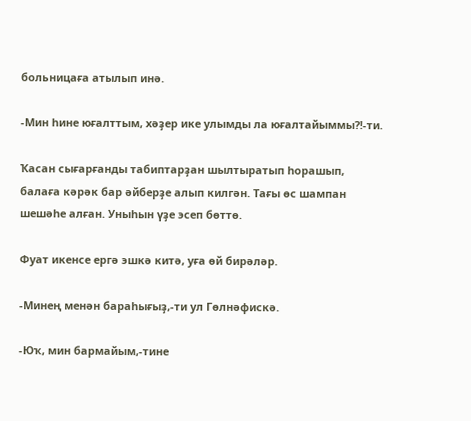больницаға атылып инә.

-Мин һине юғалттым, хәҙер ике улымды ла юғалтайыммы?!-ти.

Ҡасан сығарғанды табиптарҙан шылтыратып һорашып, балаға кәрәк бар әйберҙе алып килгән. Тағы өс шампан шешәһе алған. Уныһын үҙе эсеп бөттө.

Фуат икенсе ергә эшкә китә, уға өй бирәләр.

-Минең менән бараһығыҙ,-ти ул Гөлнәфискә.

-Юҡ, мин бармайым,-тине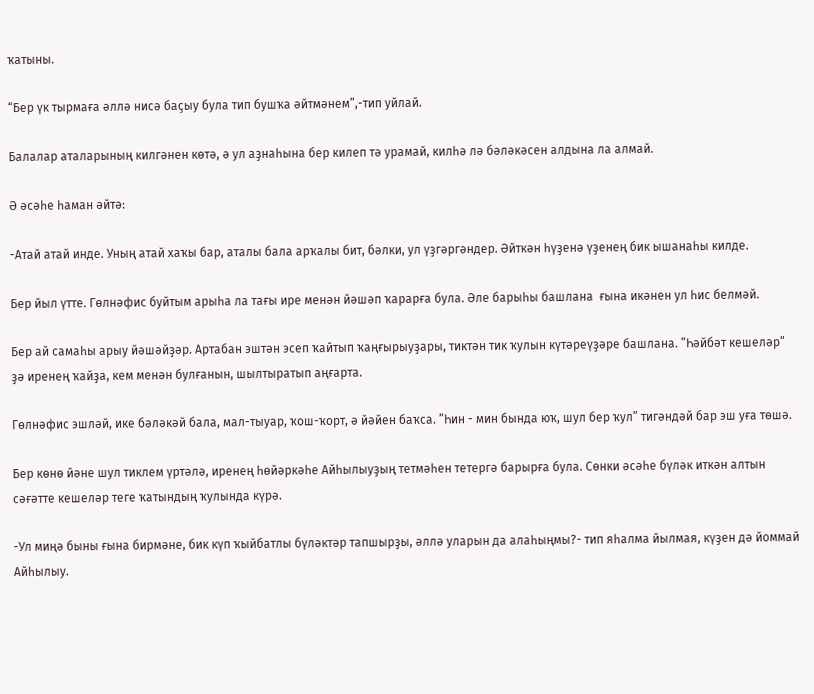ҡатыны.

“Бер үк тырмаға әллә нисә баҫыу була тип бушҡа әйтмәнем”,-тип уйлай.

Балалар аталарының килгәнен көтә, ә ул аҙнаһына бер килеп тә урамай, килһә лә бәләкәсен алдына ла алмай.

Ә әсәһе һаман әйтә:

-Атай атай инде. Уның атай хаҡы бар, аталы бала арҡалы бит, бәлки, ул үҙгәргәндер. Әйткән һүҙенә үҙенең бик ышанаһы килде.

Бер йыл үтте. Гөлнәфис буйтым арыһа ла тағы ире менән йәшәп ҡарарға була. Әле барыһы башлана  ғына икәнен ул һис белмәй.

Бер ай самаһы арыу йәшәйҙәр. Артабан эштән эсеп ҡайтып ҡаңғырыуҙары, тиктән тик ҡулын күтәреүҙәре башлана. ”Һәйбәт кешеләр” ҙә иренең ҡайҙа, кем менән булғанын, шылтыратып аңғарта.

Гөлнәфис эшләй, ике бәләкәй бала, мал-тыуар, ҡош-ҡорт, ә йәйен баҡса. ”Һин - мин бында юҡ, шул бер ҡул” тигәндәй бар эш уға төшә.

Бер көнө йәне шул тиклем үртәлә, иренең һөйәркәһе Айһылыуҙың тетмәһен тетергә барырға була. Сөнки әсәһе бүләк иткән алтын сәғәтте кешеләр теге ҡатындың ҡулында күрә.

-Ул миңә быны ғына бирмәне, бик күп ҡыйбатлы бүләктәр тапшырҙы, әллә уларын да алаһыңмы?- тип яһалма йылмая, күҙен дә йоммай Айһылыу.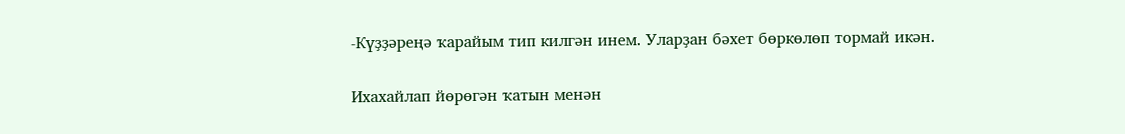-Күҙҙәреңә ҡарайым тип килгән инем. Уларҙан бәхет бөркөлөп тормай икән.

Ихахайлап йөрөгән ҡатын менән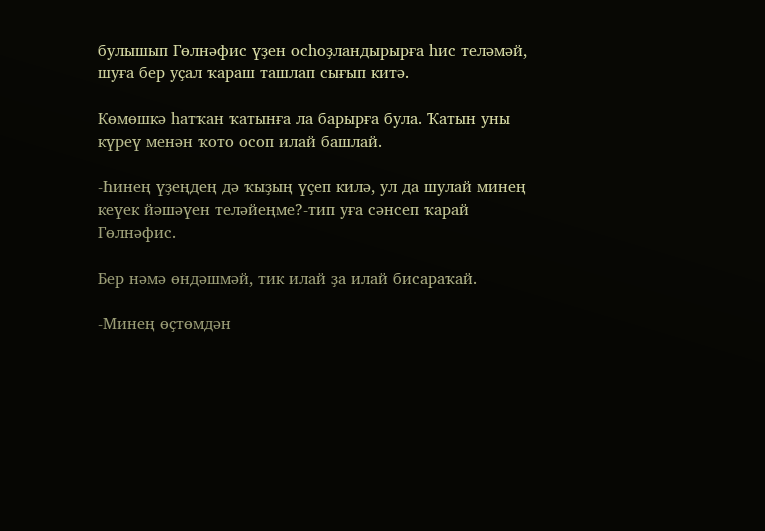булышып Гөлнәфис үҙен осһоҙландырырға һис теләмәй, шуға бер уҫал ҡараш ташлап сығып китә.

Көмөшкә һатҡан ҡатынға ла барырға була. Ҡатын уны күреү менән ҡото осоп илай башлай.

-Һинең үҙеңдең дә ҡыҙың үҫеп килә, ул да шулай минең кеүек йәшәүен теләйеңме?-тип уға сәнсеп ҡарай Гөлнәфис.

Бер нәмә өндәшмәй, тик илай ҙа илай бисараҡай.

-Минең өҫтөмдән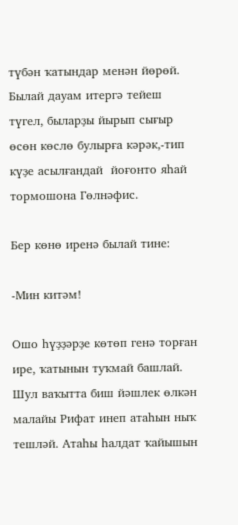түбән ҡатындар менән йөрөй. Былай дауам итергә тейеш түгел, быларҙы йырып сығыр өсөн көслө булырға кәрәк,-тип күҙе асылғандай  йоғонто яһай тормошона Гөлнәфис.

Бер көнө иренә былай тине:

-Мин китәм!

Ошо һүҙҙәрҙе көтөп генә торған ире, ҡатынын туҡмай башлай. Шул ваҡытта биш йәшлек өлкән малайы Рифат инеп атаһын ныҡ тешләй. Атаһы һалдат ҡайышын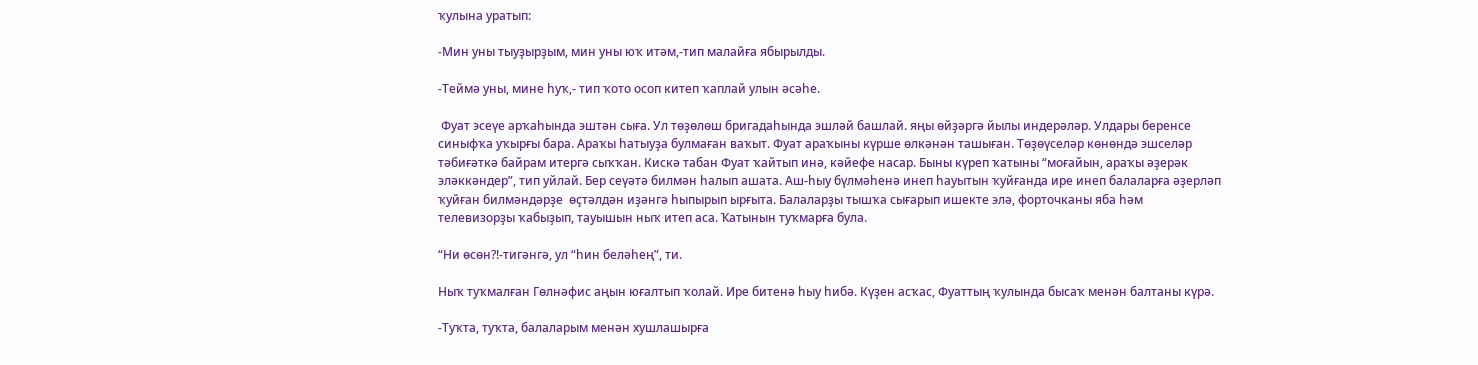ҡулына уратып:

-Мин уны тыуҙырҙым, мин уны юҡ итәм,-тип малайға ябырылды.

-Теймә уны, мине һуҡ,- тип ҡото осоп китеп ҡаплай улын әсәһе.

 Фуат эсеүе арҡаһында эштән сыға. Ул төҙөлөш бригадаһында эшләй башлай. яңы өйҙәргә йылы индерәләр. Улдары беренсе синыфҡа уҡырғы бара. Араҡы һатыуҙа булмаған ваҡыт. Фуат араҡыны күрше өлкәнән ташыған. Төҙөүселәр көнөндә эшселәр тәбиғәткә байрам итергә сыҡҡан. Кискә табан Фуат ҡайтып инә, кәйефе насар. Быны күреп ҡатыны “моғайын, араҡы әҙерәк эләккәндер”, тип уйлай. Бер сеүәтә билмән һалып ашата. Аш-һыу бүлмәһенә инеп һауытын ҡуйғанда ире инеп балаларға әҙерләп ҡуйған билмәндәрҙе  өҫтәлдән иҙәнгә һыпырып ырғыта. Балаларҙы тышҡа сығарып ишекте элә, форточканы яба һәм телевизорҙы ҡабыҙып, тауышын ныҡ итеп аса. Ҡатынын туҡмарға була.

“Ни өсөн?!-тигәнгә, ул “һин беләһең”, ти.

Ныҡ туҡмалған Гөлнәфис аңын юғалтып ҡолай. Ире битенә һыу һибә. Күҙен асҡас, Фуаттың ҡулында бысаҡ менән балтаны күрә.

-Туҡта, туҡта, балаларым менән хушлашырға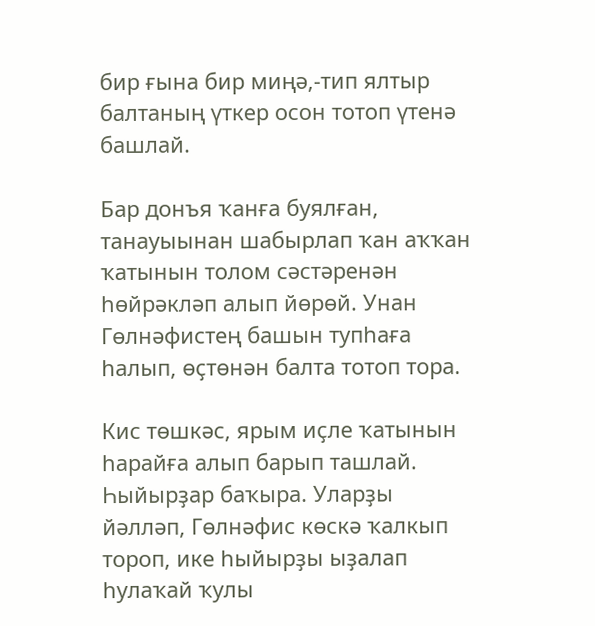бир ғына бир миңә,-тип ялтыр балтаның үткер осон тотоп үтенә башлай.

Бар донъя ҡанға буялған, танауыынан шабырлап ҡан аҡҡан ҡатынын толом сәстәренән һөйрәкләп алып йөрөй. Унан Гөлнәфистең башын тупһаға һалып, өҫтөнән балта тотоп тора.

Кис төшкәс, ярым иҫле ҡатынын һарайға алып барып ташлай. Һыйырҙар баҡыра. Уларҙы йәлләп, Гөлнәфис көскә ҡалкып тороп, ике һыйырҙы ыҙалап һулаҡай ҡулы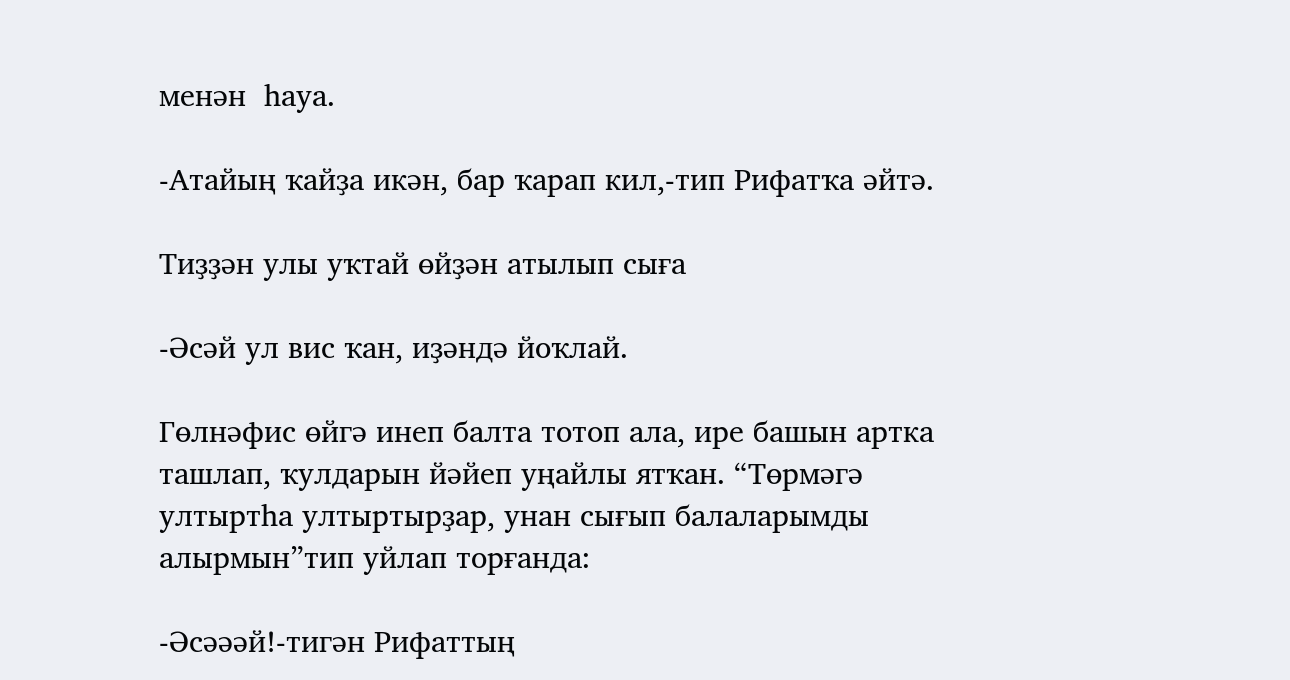менән  һауа.

-Атайың ҡайҙа икән, бар ҡарап кил,-тип Рифатҡа әйтә.

Тиҙҙән улы уҡтай өйҙән атылып сыға

-Әсәй ул вис ҡан, иҙәндә йоҡлай.

Гөлнәфис өйгә инеп балта тотоп ала, ире башын артка ташлап, ҡулдарын йәйеп уңайлы ятҡан. “Төрмәгә ултыртһа ултыртырҙар, унан сығып балаларымды алырмын”тип уйлап торғанда:

-Әсәәәй!-тигән Рифаттың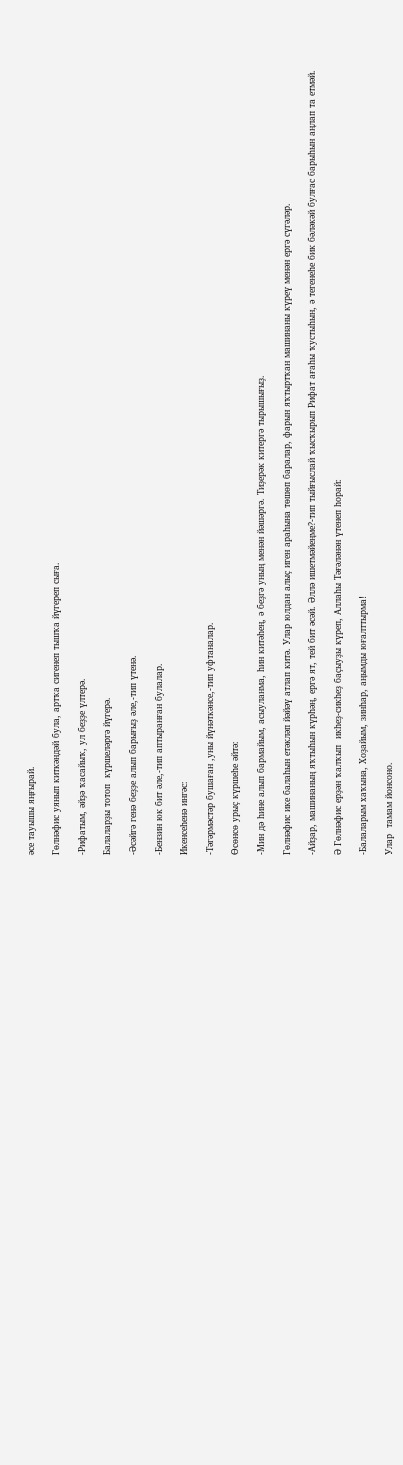әсе тауышы яңғырай.

Гөлнәфис уянып киткәндәй була, артҡа сигенеп тышҡа йүгереп сыға.

-Рифатым, әйҙә ҡасайыҡ, ул беҙҙе үлтерә.

Балаларҙы тотоп  күршеләргә йүгерә.

-Әсәйгә генә беҙҙе алып барығыҙ әле,-тип үтенә.

-Бензин юк бит әле,-тип аптыранған булалар.

Икенсеһенә ингәс:

-Тәгәрмәстәр бушаған ,уны йүнәткәнсе,-тип уфтаналар.

Өсөнсө урыҫ күршеһе әйтә:

-Мин дә һине алып бармайым, асыуланма, һин китәһең, ә беҙгә уның менән йәшәргә. Тиҙерәк китергә тырышығыҙ.

Гөлнәфис ике балаһын етәкләп йәйәү атлап китә. Улар юлдан алыҫ иген араһына төшөп баралар, фарын яҡтыртҡан машинаны күреү менән ергә сүгәләр.

-Айҙар, машинаның яҡтыһын күрһәң, ергә ят, тей бит әсәй. Әллә ишетмәйеңме?-тип тыйғыслай ҡысҡырып Рифат ағаһы ҡустыһын, ә тегенеһе бик бәләкәй булғас барыһын аңлап та етмәй.

Ә Гөлнәфис ерҙән ҡалҡып  икһеҙ-сикһеҙ баҫыуҙы күреп, Аллаһы Тәғәләнән үтенеп һорай:

-Балаларым хаҡына, Хоҙайым, зинһар, аңымды юғалттырма!

Улар  тамам йонсоно.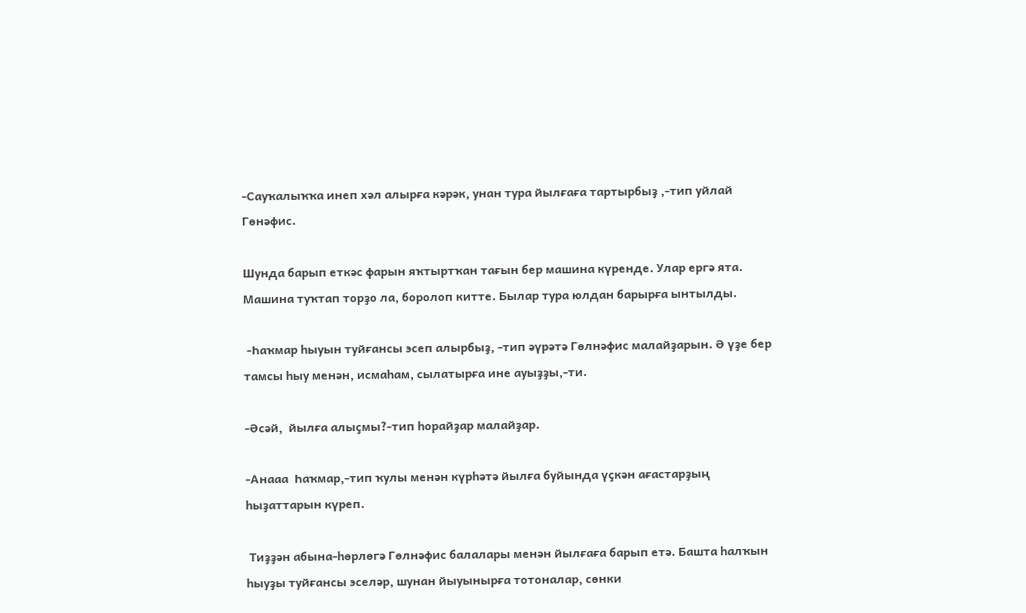-Сауҡалыҡҡа инеп хәл алырға кәрәк, унан тура йылғаға тартырбыҙ ,-тип уйлай Гөнәфис.

Шунда барып еткәс фарын яҡтыртҡан тағын бер машина күренде. Улар ергә ята. Машина туҡтап торҙо ла, боролоп китте. Былар тура юлдан барырға ынтылды.

 -Һаҡмар һыуын туйғансы эсеп алырбыҙ, -тип әүрәтә Гөлнәфис малайҙарын. Ә үҙе бер тамсы һыу менән, исмаһам, сылатырға ине ауыҙҙы,-ти.

-Әсәй,  йылға алыҫмы?-тип һорайҙар малайҙар.

-Анааа  Һаҡмар,-тип ҡулы менән күрһәтә йылға буйында үҫкән ағастарҙың һыҙаттарын күреп.

 Тиҙҙән абына-һөрлөгә Гөлнәфис балалары менән йылғаға барып етә. Башта һалҡын һыуҙы туйғансы эселәр, шунан йыуынырға тотоналар, сөнки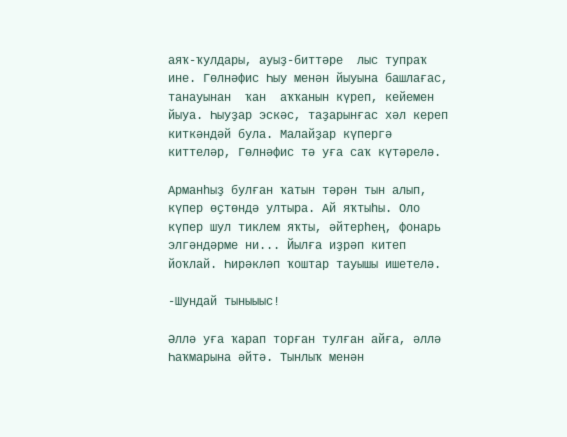аяҡ-ҡулдары, ауыҙ-биттәре  лыс тупраҡ ине. Гөлнәфис Һыу менән йыуына башлағас, танауынан  ҡан  аҡҡанын күреп, кейемен  йыуа. Һыуҙар эскәс, таҙарынғас хәл кереп киткәндәй була. Малайҙар күпергә киттеләр, Гөлнәфис тә уға саҡ күтәрелә.

Арманһыҙ булған ҡатын тәрән тын алып, күпер өҫтөндә ултыра. Ай яҡтыһы. Оло күпер шул тиклем яҡты, әйтерһең, фонарь элгәндәрме ни... Йылға иҙрәп китеп йоҡлай. Һирәкләп ҡоштар тауышы ишетелә.

-Шундай тыныыыс!

Әллә уға ҡарап торған тулған айға, әллә Һаҡмарына әйтә. Тынлыҡ менән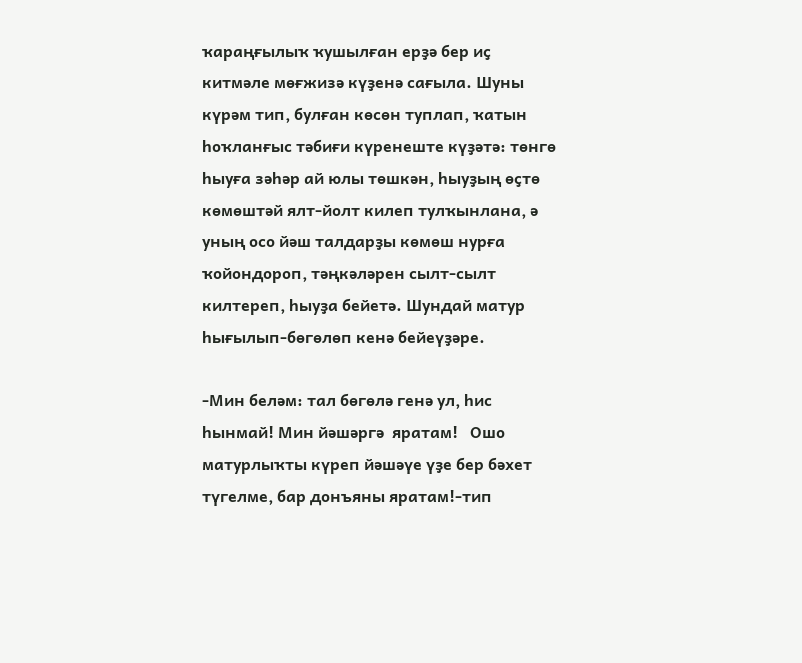ҡараңғылыҡ ҡушылған ерҙә бер иҫ китмәле мөғжизә күҙенә сағыла. Шуны күрәм тип, булған көсөн туплап, ҡатын һоҡланғыс тәбиғи күренеште күҙәтә: төнгө һыуға зәһәр ай юлы төшкән, һыуҙың өҫтө көмөштәй ялт-йолт килеп тулҡынлана, ә  уның осо йәш талдарҙы көмөш нурға ҡойондороп, тәңкәләрен сылт-сылт килтереп, һыуҙа бейетә. Шундай матур һығылып-бөгөлөп кенә бейеүҙәре.

-Мин беләм: тал бөгөлә генә ул, һис һынмай! Мин йәшәргә  яратам!   Ошо матурлыҡты күреп йәшәүе үҙе бер бәхет түгелме, бар донъяны яратам!-тип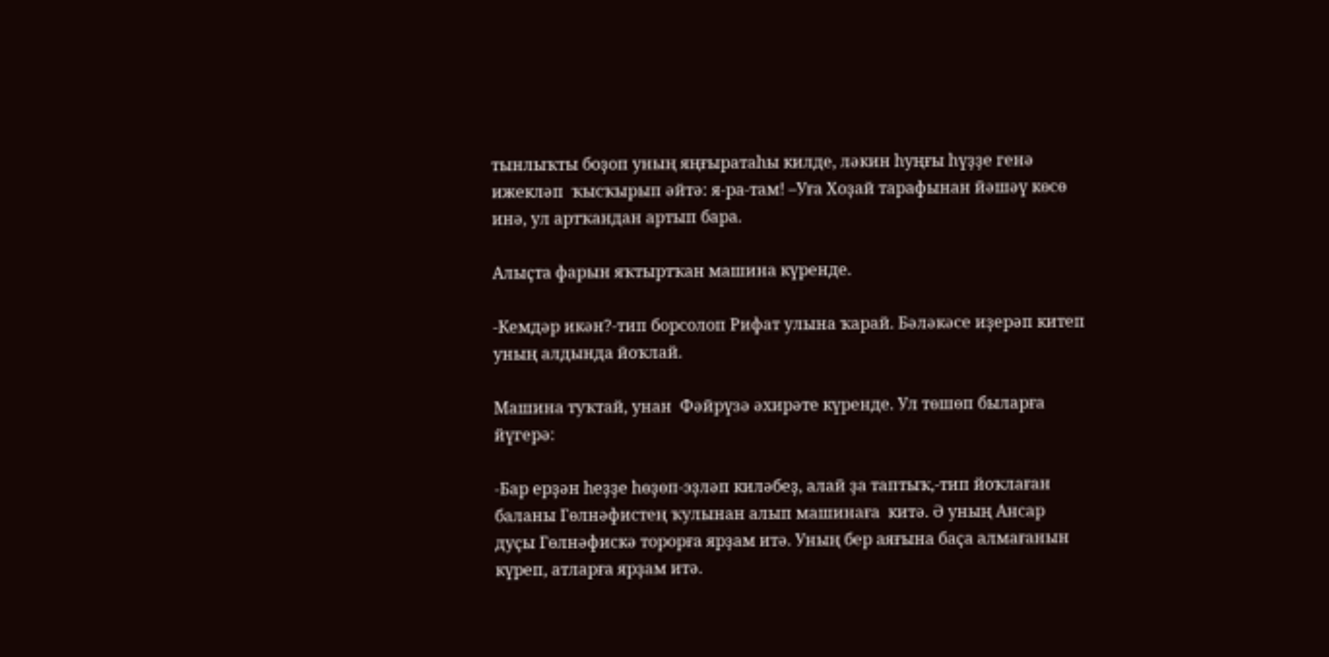тынлыҡты боҙоп уның яңғыратаһы килде, ләкин һуңғы һүҙҙе генә ижекләп  ҡысҡырып әйтә: я-ра-там! –Уға Хоҙай тарафынан йәшәү көсө инә, ул артҡандан артып бара.

Алыҫта фарын яҡтыртҡан машина күренде.

-Кемдәр икән?-тип борсолоп Рифат улына ҡарай. Бәләкәсе иҙерәп китеп уның алдында йоҡлай.

Машина туҡтай, унан  Фәйрүзә әхирәте күренде. Ул төшөп быларға йүгерә:

-Бар ерҙән һеҙҙе һөҙөп-эҙләп киләбеҙ, алай ҙа таптыҡ,-тип йоҡлаған баланы Гөлнәфистең ҡулынан алып машинаға  китә. Ә уның Ансар дуҫы Гөлнәфискә торорға ярҙам итә. Уның бер аяғына баҫа алмағанын күреп, атларға ярҙам итә.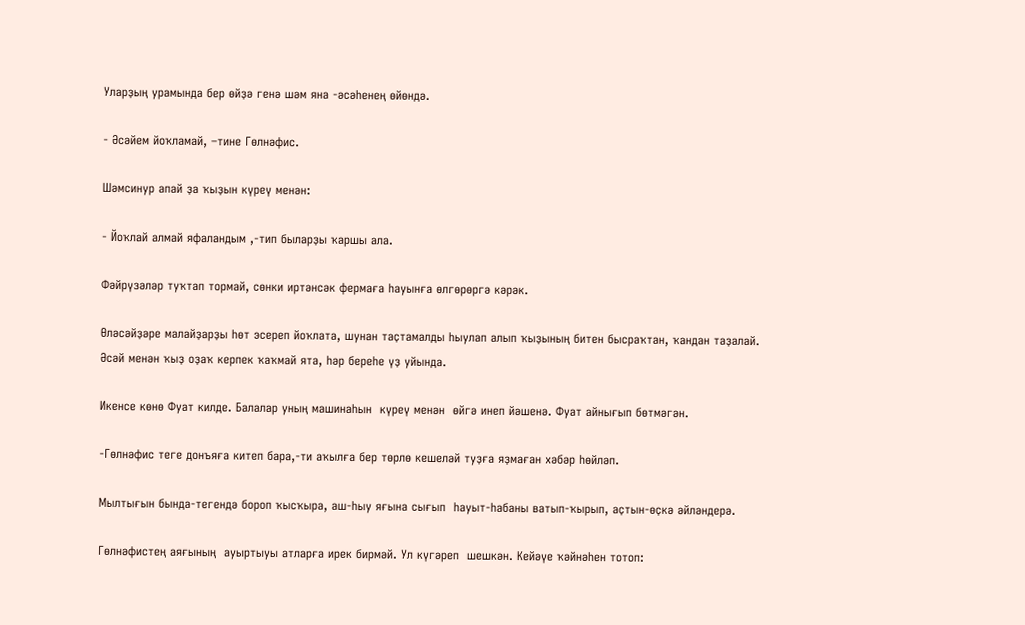Уларҙың урамында бер өйҙә генә шәм яна -әсәһенең өйөндә.

- Әсәйем йоҡламай, –тине Гөлнәфис.

Шәмсинур апай ҙа ҡыҙын күреү менән:

- Йоҡлай алмай яфаландым ,-тип быларҙы ҡаршы ала.

Фәйрүзәләр туҡтап тормай, сөнки иртәнсәк фермаға һауынға өлгөрөргә кәрәк.

Өләсәйҙәре малайҙарҙы һөт эсереп йоҡлата, шунан таҫтамалды һыулап алып ҡыҙының битен бысраҡтан, ҡандан таҙалай. Әсәй менән ҡыҙ оҙаҡ керпек ҡаҡмай ята, һәр береһе үҙ уйында.

Икенсе көнө Фуат килде. Балалар уның машинаһын  күреү менән  өйгә инеп йәшенә. Фуат айнығып бөтмәгән.

-Гөлнәфис теге донъяға китеп бара,-ти аҡылға бер төрлө кешеләй туҙға яҙмаған хәбәр һөйләп.

Мылтығын бында-тегендә бороп ҡысҡыра, аш-һыу яғына сығып  һауыт-һабаны ватып-ҡырып, аҫтын-өҫкә әйләндерә.

Гөлнәфистең аяғының  ауыртыуы атларға ирек бирмәй. Ул күгәреп  шешкән. Кейәүе ҡәйнәһен тотоп: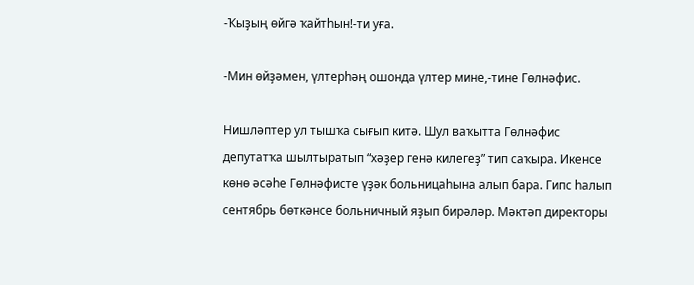-Ҡыҙың өйгә ҡайтһын!-ти уға.

-Мин өйҙәмен, үлтерһәң ошонда үлтер мине,-тине Гөлнәфис.

Нишләптер ул тышҡа сығып китә. Шул ваҡытта Гөлнәфис депутатҡа шылтыратып “хәҙер генә килегеҙ” тип саҡыра. Икенсе көнө әсәһе Гөлнәфисте үҙәк больницаһына алып бара. Гипс һалып сентябрь бөткәнсе больничный яҙып бирәләр. Мәктәп директоры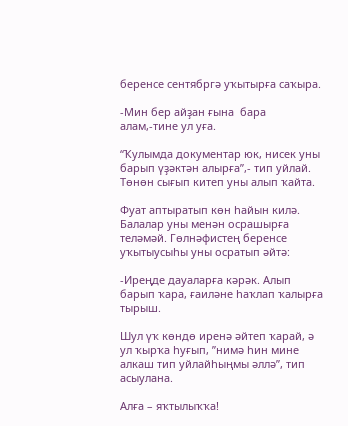беренсе сентябргә уҡытырға саҡыра.

-Мин бер айҙан ғына  бара алам,-тине ул уға.

“Ҡулымда документар юк, нисек уны барып үҙәктән алырға”,- тип уйлай. Төнөн сығып китеп уны алып ҡайта.

Фуат аптыратып көн һайын килә. Балалар уны менән осрашырға теләмәй. Гөлнәфистең беренсе уҡытыусыһы уны осратып әйтә:

-Иреңде дауаларға кәрәк. Алып барып ҡара, ғаиләне һаҡлап ҡалырға тырыш.

Шул үҡ көндө иренә әйтеп ҡарай, ә ул ҡырҡа һуғып, ”нимә һин мине алкаш тип уйлайһыңмы әллә”, тип асыулана.

Алға – яҡтылыҡҡа!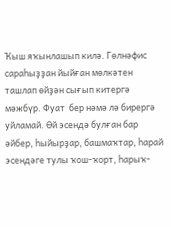Ҡыш яҡынлашып килә. Гөлнәфис сараһыҙҙан йыйған мөлкәтен ташлап өйҙән сығып китергә мәжбүр. Фуат  бер нәмә лә бирергә уйламай. Өй эсендә булған бар әйбер, һыйырҙар, башмаҡтар, һарай эсендәге тулы ҡош-ҡорт, һарыҡ-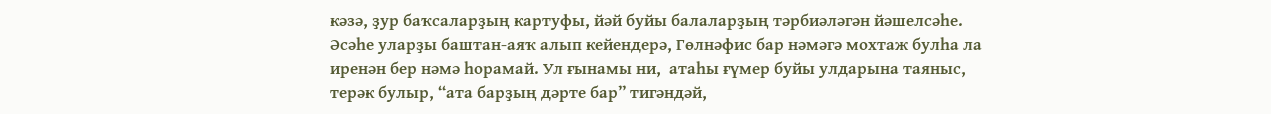кәзә, ҙур баҡсаларҙың картуфы, йәй буйы балаларҙың тәрбиәләгән йәшелсәһе. Әсәһе уларҙы баштан-аяҡ алып кейендерә, Гөлнәфис бар нәмәгә мохтаж булһа ла иренән бер нәмә һорамай. Ул ғынамы ни,  атаһы ғүмер буйы улдарына таяныс, терәк булыр, “ата барҙың дәрте бар” тигәндәй,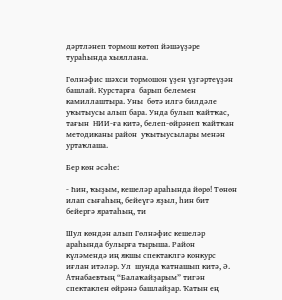дәртләнеп тормош көтөп йәшәүҙәре тураһында хыяллана.

Гөлнәфис шәхси тормошон үҙен үҙгәртеүҙән башлай. Курстарға  барып белемен камиллаштыра. Уны  бөтә илгә билдәле уҡытыусы алып бара. Унда булып ҡайтҡас, тағын  НИИ-ға китә, белеп-өйрәнеп ҡайтҡан методиканы район  уҡытыусылары менән уртаҡлаша.

Бер көн әсәһе:

- Һин, ҡыҙым, кешеләр араһында йөрө! Төнөн илап сығаһың, бейеүгә яҙыл, һин бит бейергә яратаһың, ти

Шул көндән алып Гөлнәфис кешеләр араһында булырға тырыша. Район күләмендә иң якшы спектаклгә конкурс иғлан итәләр. Ул  шунда ҡатнашып китә, Ә. Атнабаевтың “Балаҡайҙарым” тигән спектаклен өйрәнә башлайҙар. Ҡатын ең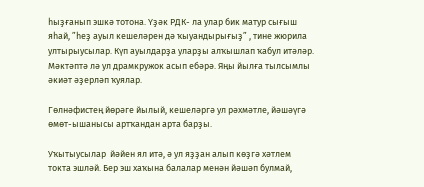һыҙғанып эшкә тотона. Үҙәк РДК- ла улар бик матур сығыш яһай, ”һеҙ ауыл кешеләрен дә ҡыуандырығыҙ” , тине жюрила ултырыусылар. Күп ауылдарҙа уларҙы алҡышлап ҡабул итәләр. Мәктәптә лә ул драмкружок асып ебәрә. Яңы йылға тылсымлы әкиәт әҙерләп ҡуялар.

Гөлнәфистең йөрәге йылый, кешеләргә ул рәхмәтле, йәшәүгә өмөт-ышанысы артҡандан арта барҙы.

Уҡытыусылар  йәйен ял итә, ә ул яҙҙан алып көҙгә хәтлем токта эшләй. Бер эш хаҡына балалар менән йәшәп булмай,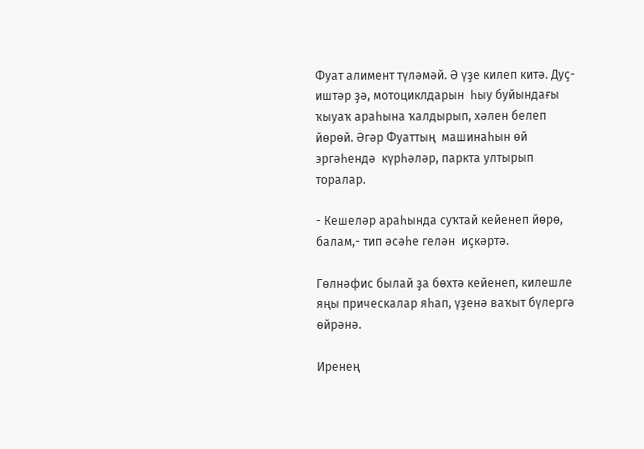Фуат алимент түләмәй. Ә үҙе килеп китә. Дуҫ-иштәр ҙә, мотоциклдарын  һыу буйындағы ҡыуаҡ араһына ҡалдырып, хәлен белеп йөрөй. Әгәр Фуаттың  машинаһын өй эргәһендә  күрһәләр, паркта ултырып торалар.

- Кешеләр араһында суҡтай кейенеп йөрө, балам,- тип әсәһе гелән  иҫкәртә.

Гөлнәфис былай ҙа бөхтә кейенеп, килешле яңы прическалар яһап, үҙенә ваҡыт бүлергә өйрәнә.

Иренең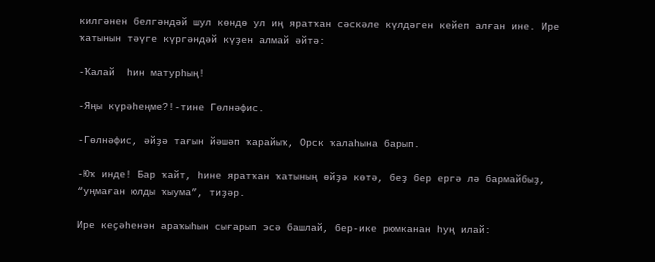килгәнен белгәндәй шул көндө ул иң яратҡан сәскәле күлдәген кейеп алған ине. Ире ҡатынын тәүге күргәндәй күҙен алмай әйтә:

-Ҡалай  һин матурһың!

-Яңы күрәһеңме?!-тине Гөлнәфис.

-Гөлнәфис, әйҙә тағын йәшәп ҡарайыҡ, Орск ҡалаһына барып.

-Юҡ инде! Бар ҡайт, һине яратҡан ҡатының өйҙә көтә, беҙ бер ергә лә бармайбыҙ, “уңмаған юлды ҡыума”, тиҙәр.

Ире кеҫәһенән араҡыһын сығарып эсә башлай, бер-ике рюмканан һуң илай: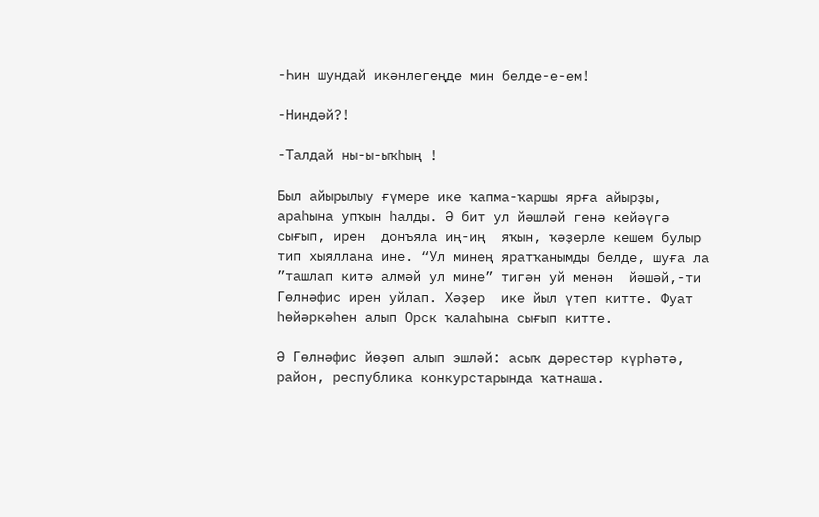-Һин шундай икәнлегеңде мин белде-е-ем!

-Ниндәй?!

-Талдай ны-ы-ыҡһың !

Был айырылыу ғүмере ике ҡапма-ҡаршы ярға айырҙы, араһына упҡын һалды. Ә бит ул йәшләй генә кейәүгә сығып, ирен  донъяла иң-иң  яҡын, ҡәҙерле кешем булыр тип хыяллана ине. “Ул минең яратҡанымды белде, шуға ла ”ташлап китә алмәй ул мине” тигән уй менән  йәшәй,-ти Гөлнәфис ирен уйлап. Хәҙер  ике йыл үтеп китте. Фуат һөйәркәһен алып Орск ҡалаһына сығып китте.

Ә Гөлнәфис йөҙөп алып эшләй: асыҡ дәрестәр күрһәтә, район, республика конкурстарында ҡатнаша.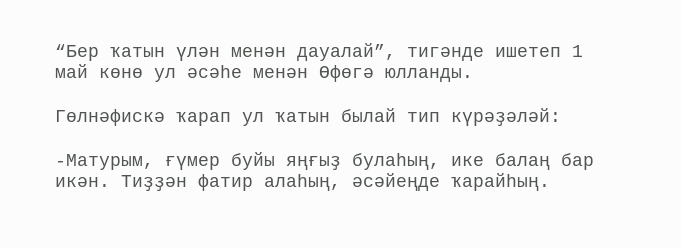“Бер ҡатын үлән менән дауалай”, тигәнде ишетеп 1 май көнө ул әсәһе менән Өфөгә юлланды.

Гөлнәфискә ҡарап ул ҡатын былай тип күрәҙәләй:

-Матурым, ғүмер буйы яңғыҙ булаһың, ике балаң бар икән. Тиҙҙән фатир алаһың, әсәйеңде ҡарайһың.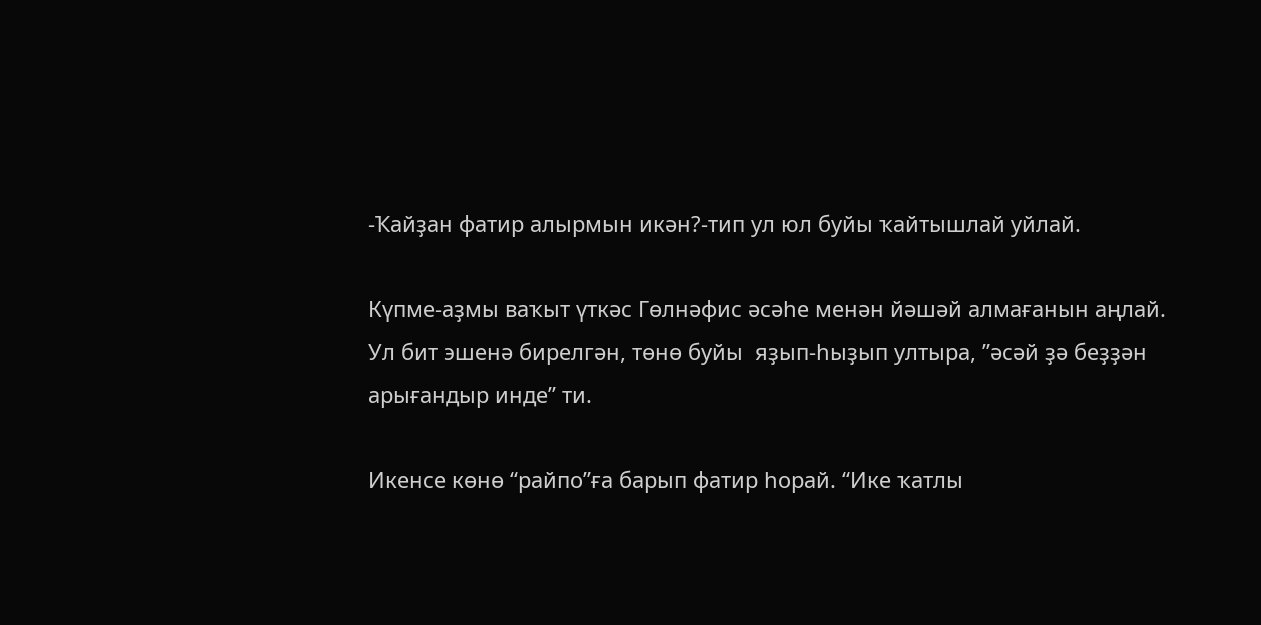-Ҡайҙан фатир алырмын икән?-тип ул юл буйы ҡайтышлай уйлай.

Күпме-аҙмы ваҡыт үткәс Гөлнәфис әсәһе менән йәшәй алмағанын аңлай. Ул бит эшенә бирелгән, төнө буйы  яҙып-һыҙып ултыра, ”әсәй ҙә беҙҙән арығандыр инде” ти.

Икенсе көнө “райпо”ға барып фатир һорай. “Ике ҡатлы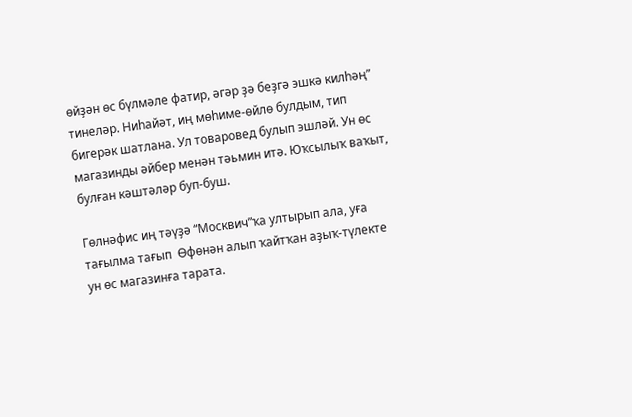өйҙән өс бүлмәле фатир, әгәр ҙә беҙгә эшкә килһәң” тинеләр. Ниһайәт, иң мөһиме-өйлө булдым, тип бигерәк шатлана. Ул товаровед булып эшләй. Ун өс магазинды әйбер менән тәьмин итә. Юҡсылыҡ ваҡыт, булған кәштәләр буп-буш.

Гөлнәфис иң тәүҙә “Москвич”ҡа ултырып ала, уға тағылма тағып  Өфөнән алып ҡайтҡан аҙыҡ-түлекте ун өс магазинға тарата.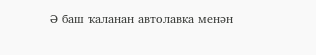Ә баш ҡаланан автолавка менән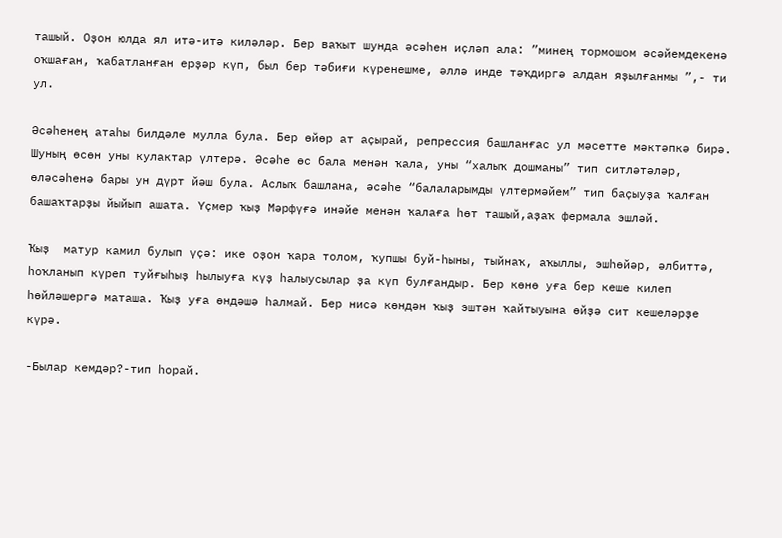ташый. Оҙон юлда ял итә-итә киләләр. Бер ваҡыт шунда әсәһен иҫләп ала: ”минең тормошом әсәйемдекенә оҡшаған, ҡабатланған ерҙәр күп, был бер тәбиғи күренешме, әллә инде тәҡдиргә алдан яҙылғанмы ”,- ти ул.

Әсәһенең атаһы билдәле мулла була. Бер өйөр ат аҫырай, репрессия башланғас ул мәсетте мәктәпкә бирә. Шуның өсөн уны кулактар үлтерә. Әсәһе өс бала менән ҡала, уны “халыҡ дошманы” тип ситләтәләр, өләсәһенә бары ун дүрт йәш була. Аслыҡ башлана, әсәһе “балаларымды үлтермәйем” тип баҫыуҙа ҡалған башаҡтарҙы йыйып ашата. Үҫмер ҡыҙ Мәрфүғә инәйе менән ҡалаға һөт ташый,аҙаҡ фермала эшләй.

Ҡыҙ  матур камил булып үҫә: ике оҙон ҡара толом, ҡупшы буй-һыны, тыйнаҡ, аҡыллы, эшһөйәр, әлбиттә, һоҡланып күреп туйғыһыҙ һылыуға күҙ һалыусылар ҙа күп булғандыр. Бер көнө уға бер кеше килеп һөйләшергә маташа. Ҡыҙ уға өндәшә һалмай. Бер нисә көндән ҡыҙ эштән ҡайтыуына өйҙә сит кешеләрҙе күрә.

-Былар кемдәр?-тип һорай.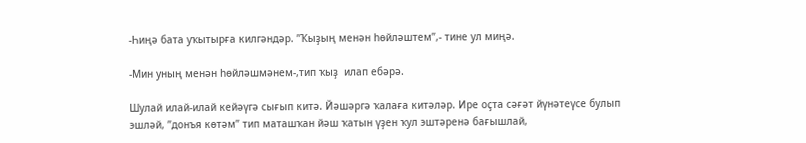-Һиңә бата уҡытырға килгәндәр. ”Ҡыҙың менән һөйләштем”,- тине ул миңә.

-Мин уның менән һөйләшмәнем-,тип ҡыҙ  илап ебәрә.

Шулай илай-илай кейәүгә сығып китә. Йәшәргә ҡалаға китәләр. Ире оҫта сәғәт йүнәтеүсе булып эшләй, ”донъя көтәм” тип маташҡан йәш ҡатын үҙен ҡул эштәренә бағышлай,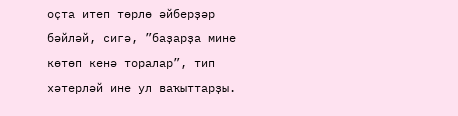оҫта итеп төрлө әйберҙәр бәйләй, сигә, ”баҙарҙа мине көтөп кенә торалар”, тип хәтерләй ине ул ваҡыттарҙы.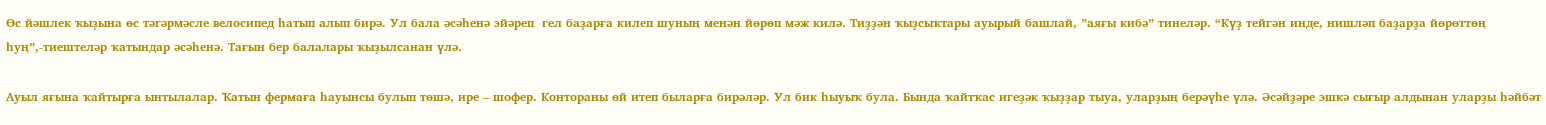Өс йәшлек ҡыҙына өс тәгәрмәсле велосипед һатып алып бирә. Ул бала әсәһенә эйәреп  гел баҙарға килеп шуның менән йөрөп мәж килә. Тиҙҙән ҡыҙсыҡтары ауырый башлай, ”аяғы кибә” тинеләр. “Күҙ тейгән инде, нишләп баҙарҙа йөрөттөң һуң”,-тиештеләр ҡатындар әсәһенә. Тағын бер балалары ҡыҙылсанан үлә.

Ауыл яғына ҡайтырға ынтылалар. Ҡатын фермаға һауынсы булып төшә, ире – шофер. Контораны өй итеп быларға бирәләр. Ул бик һыуыҡ була. Бында ҡайтҡас игеҙәк ҡыҙҙар тыуа, уларҙың берәүһе үлә. Әсәйҙәре эшкә сығыр алдынан уларҙы һәйбәт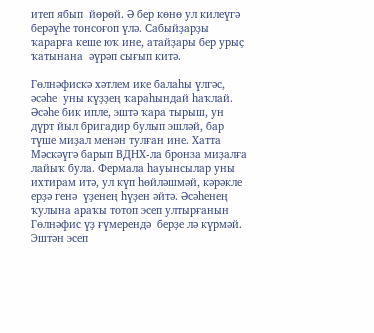итеп ябып  йөрөй. Ә бер көнө ул килеүгә берәүһе тонсоғоп үлә. Сабыйҙарҙы ҡарарға кеше юҡ ине, атайҙары бер урыҫ ҡатынана  әүрәп сығып китә.

Гөлнәфискә хәтлем ике балаһы үлгәс, әсәһе  уны күҙҙең ҡараһындай һаҡлай. Әсәһе бик ипле, эштә ҡара тырыш, ун дүрт йыл бригадир булып эшләй, бар түше миҙал менән тулған ине. Хатта Мәскәүгә барып ВДНХ-ла бронза миҙалға лайыҡ була. Фермала һауынсылар уны ихтирам итә, ул күп һөйләшмәй, кәрәкле ерҙә генә  үҙенең һүҙен әйтә. Әсәһенең ҡулына араҡы тотоп эсеп ултырғанын Гөлнәфис үҙ ғүмерендә  берҙе лә күрмәй. Эштән эсеп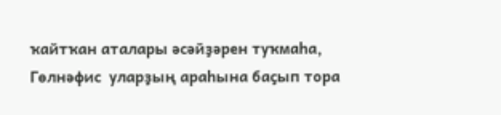ҡайтҡан аталары әсәйҙәрен туҡмаһа, Гөлнәфис  уларҙың араһына баҫып тора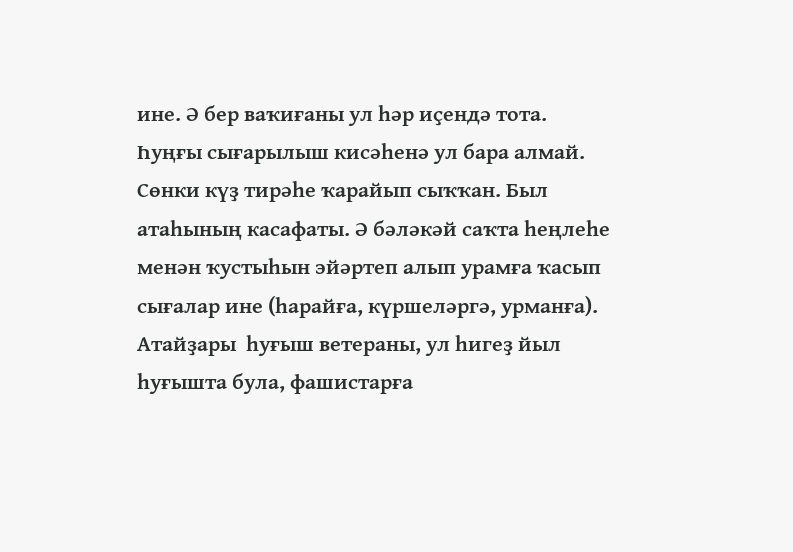ине. Ә бер ваҡиғаны ул һәр иҫендә тота. Һуңғы сығарылыш кисәһенә ул бара алмай. Сөнки күҙ тирәһе ҡарайып сыҡҡан. Был атаһының касафаты. Ә бәләкәй саҡта һеңлеһе менән ҡустыһын эйәртеп алып урамға ҡасып сығалар ине (һарайға, күршеләргә, урманға). Атайҙары  һуғыш ветераны, ул һигеҙ йыл һуғышта була, фашистарға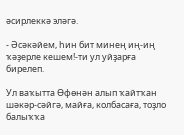әсирлеккә эләгә.

- Әсәкәйем, һин бит минең иң-иң ҡәҙерле кешем!-ти ул уйҙарға бирелеп.

Ул ваҡытта Өфөнән алып ҡайтҡан шәкәр-сәйгә, майға, колбасаға, тоҙло балыҡҡа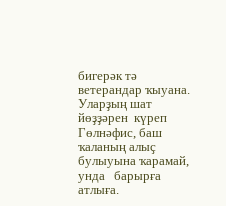бигерәк тә ветерандар ҡыуана. Уларҙың шат йөҙҙәрен  күреп Гөлнәфис, баш ҡаланың алыҫ булыуына ҡарамай, унда   барырға атлыға.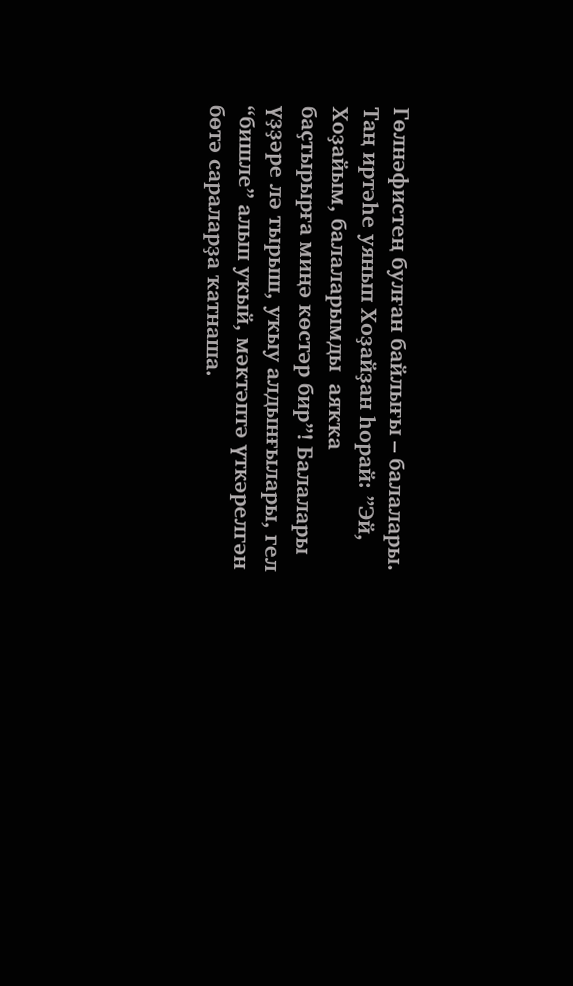Гөлнәфистең булған байлығы – балалары. Таң иртәһе уянып Хоҙайҙан һорай: ”Эй, Хоҙайым, балаларымды  аяҡҡа баҫтырырға миңә көстәр бир”! Балалары үҙҙәре лә тырыш, уҡыу алдынғылары, гел “бишле” алып уҡый, мәктәптә үткәрелгән бөтә сараларҙа ҡатнаша.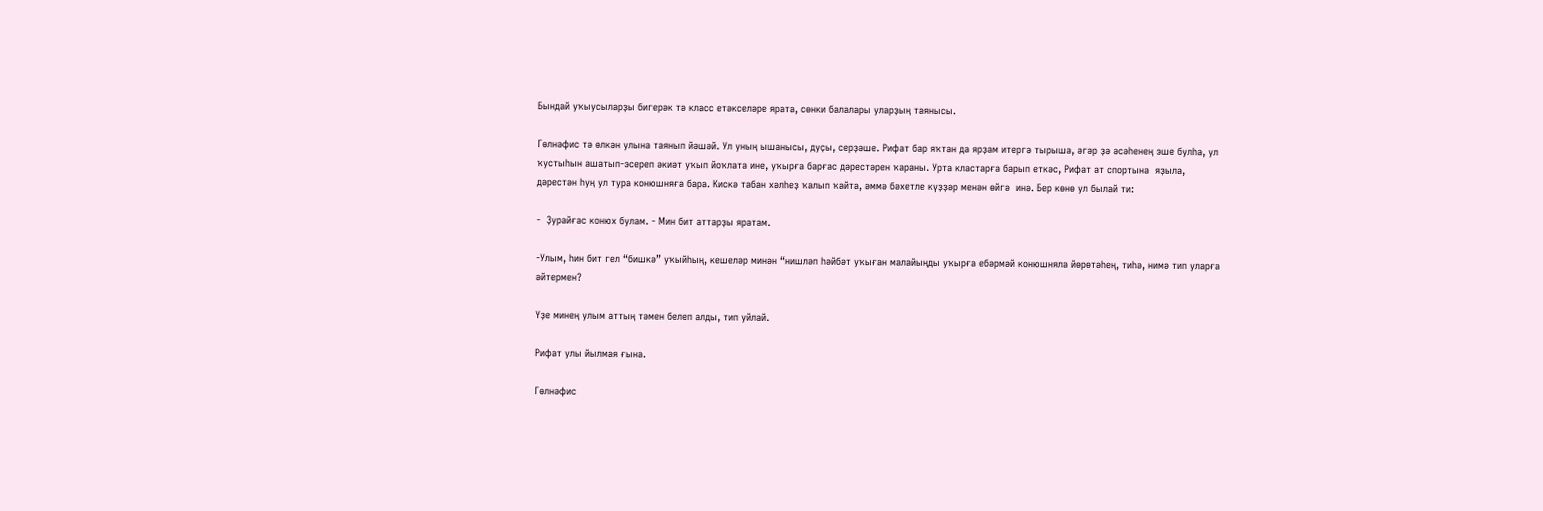Бындай уҡыусыларҙы бигерәк тә класс етәкселәре ярата, сөнки балалары уларҙың таянысы.

Гөлнәфис тә өлкән улына таянып йәшәй. Ул уның ышанысы, дуҫы, серҙәше. Рифат бар яҡтан да ярҙам итергә тырыша, әгәр ҙә әсәһенең эше булһа, ул ҡустыһын ашатып-эсереп әкиәт уҡып йоҡлата ине, уҡырға барғас дәрестәрен ҡараны. Урта кластарға барып еткәс, Рифат ат спортына  яҙыла, дәрестән һуң ул тура конюшняға бара. Кискә табан хәлһеҙ ҡалып ҡайта, әммә бәхетле күҙҙәр менән өйгә  инә. Бер көнө ул былай ти:

-  Ҙурайғас конюх булам. - Мин бит аттарҙы яратам.

-Улым, һин бит гел “бишкә” уҡыйһың, кешеләр минән “нишләп һәйбәт уҡыған малайыңды уҡырға ебәрмәй конюшняла йөрөтәһең, тиһә, нимә тип уларға әйтермен?

Үҙе минең улым аттың тәмен белеп алды, тип уйлай.

Рифат улы йылмая ғына.

Гөлнәфис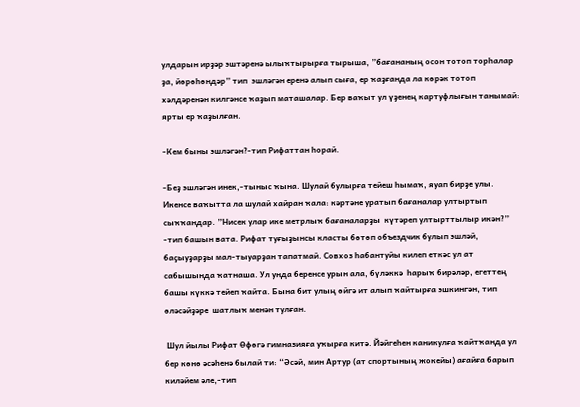улдарын ирҙәр эштәренә ылыҡтырырға тырыша, ”бағананың осон тотоп торһалар ҙа, йөрөһөндәр” тип  эшләгән еренә алып сыға, ер ҡаҙғанда ла көрәк тотоп хәлдәренән килгәнсе ҡаҙып маташалар. Бер ваҡыт ул үҙенең картуфлығын танымай: ярты ер ҡаҙылған.

-Кем быны эшләгән?-тип Рифаттан һорай.

-Беҙ эшләгән инек,-тыныс ҡына. Шулай булырға тейеш һымаҡ, яуап бирҙе улы. Икенсе ваҡытта ла шулай хайран ҡала: кәртәне уратып бағаналар ултыртып сыҡҡандар. ”Нисек улар ике метрлыҡ бағаналарҙы  күтәреп ултырттылыр икән?” -тип башын вата. Рифат туғыҙынсы класты бөтөп объездчик булып эшләй, баҫыуҙарҙы мал-тыуарҙан тапатмай. Совхоз һабантуйы килеп еткәс ул ат сабышында ҡатнаша. Ул унда беренсе урын ала, бүләккә  һарыҡ бирәләр, егеттең башы күккә тейеп ҡайта. Бына бит улың өйгә ит алып ҡайтырға эшкингән, тип өләсәйҙәре  шатлыҡ менән тулған.

 Шул йылы Рифат Өфөгә гимназияға уҡырға китә. Йәйгеһен каникулға ҡайтҡанда ул бер көнө әсәһенә былай ти: “Әсәй, мин Артур (ат спортының жокейы) ағайға барып киләйем әле,-тип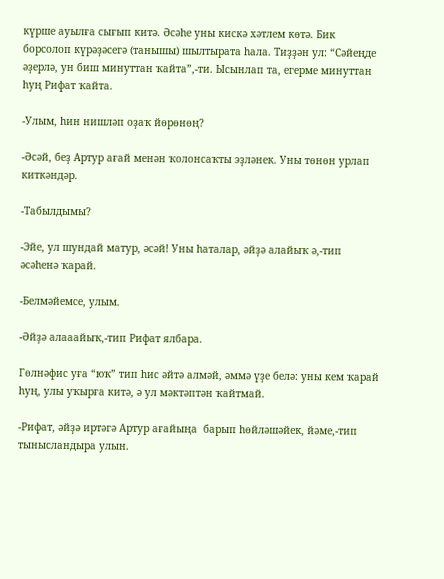күрше ауылға сығып китә. Әсәһе уны кискә хәтлем көтә. Бик борсолоп күрәҙәсегә (танышы) шылтырата һала. Тиҙҙән ул: “Сәйеңде әҙерлә, ун биш минуттан ҡайта”,-ти. Ысынлап та, егерме минуттан һуң Рифат ҡайта.

-Улым, һин нишләп оҙаҡ йөрөнөң?

-Әсәй, беҙ Артур ағай менән ҡолонсаҡты эҙләнек. Уны төнөн урлап киткәндәр.

-Табылдымы?

-Эйе, ул шундай матур, әсәй! Уны һаталар, әйҙә алайыҡ ә,-тип әсәһенә ҡарай.

-Белмәйемсе, улым.

-Әйҙә алааайыҡ,-тип Рифат ялбара.

Гөлнәфис уға “юҡ” тип һис әйтә алмәй, әммә үҙе белә: уны кем ҡарай һуң, улы уҡырға китә, ә ул мәктәптән ҡайтмай.

-Рифат, әйҙә иртәгә Артур ағайыңа  барып һөйләшәйек, йәме,-тип тынысландыра улын.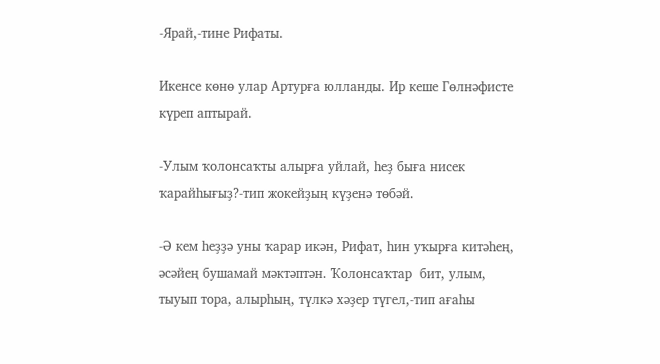-Ярай,-тине Рифаты.

Икенсе көнө улар Артурға юлланды. Ир кеше Гөлнәфисте күреп аптырай.

-Улым ҡолонсаҡты алырға уйлай, һеҙ быға нисек ҡарайһығыҙ?-тип жокейҙың күҙенә төбәй.

-Ә кем һеҙҙә уны ҡарар икән, Рифат, һин уҡырға китәһең, әсәйең бушамай мәктәптән. Ҡолонсаҡтар  бит, улым, тыуып тора, алырһың, түлкә хәҙер түгел,-тип ағаһы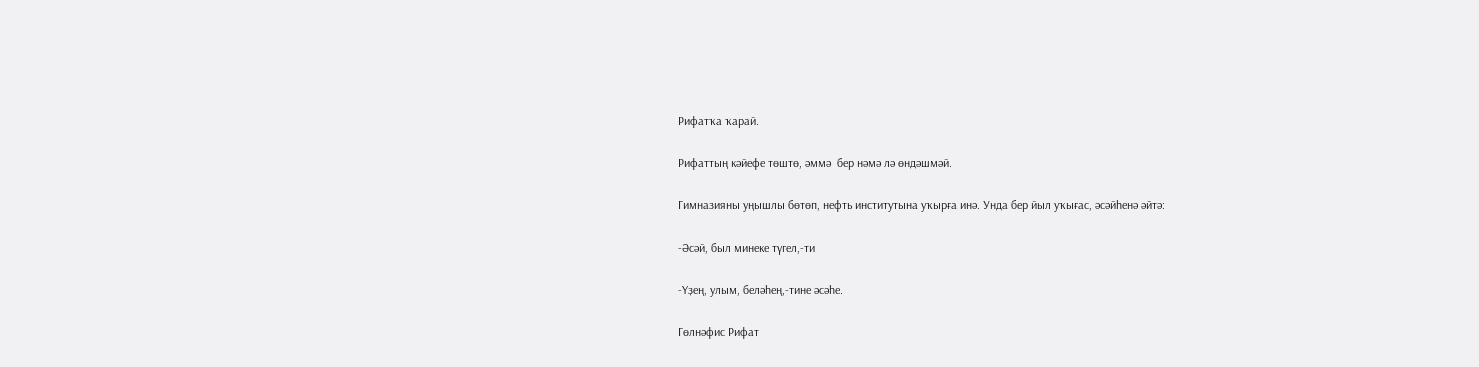Рифатҡа ҡарай.

Рифаттың кәйефе төштө, әммә  бер нәмә лә өндәшмәй.

Гимназияны уңышлы бөтөп, нефть институтына уҡырға инә. Унда бер йыл уҡығас, әсәйһенә әйтә:

-Әсәй, был минеке түгел,-ти

-Үҙең, улым, беләһең,-тине әсәһе.

Гөлнәфис Рифат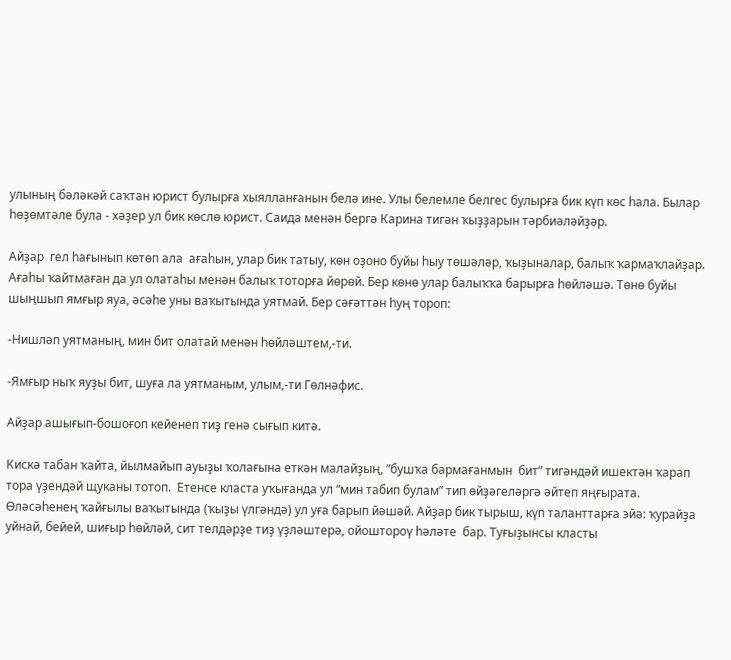улының бәләкәй саҡтан юрист булырға хыялланғанын белә ине. Улы белемле белгес булырға бик күп көс һала. Былар һөҙөмтәле була - хәҙер ул бик көслө юрист. Саида менән бергә Карина тигән ҡыҙҙарын тәрбиәләйҙәр.

Айҙар  гел һағынып көтөп ала  ағаһын, улар бик татыу, көн оҙоно буйы һыу төшәләр, ҡыҙыналар, балыҡ ҡармаҡлайҙар. Ағаһы ҡайтмаған да ул олатаһы менән балыҡ тоторға йөрөй. Бер көнө улар балыҡҡа барырға һөйләшә. Төнө буйы шыңшып ямғыр яуа, әсәһе уны ваҡытында уятмай. Бер сәғәттән һуң тороп:

-Нишләп уятманың, мин бит олатай менән һөйләштем,-ти.

-Ямғыр ныҡ яуҙы бит, шуға ла уятманым, улым,-ти Гөлнәфис.

Айҙар ашығып-бошоғоп кейенеп тиҙ генә сығып китә.

Кискә табан ҡайта, йылмайып ауыҙы ҡолағына еткән малайҙың, ”бушҡа бармағанмын  бит” тигәндәй ишектән ҡарап тора үҙендәй щуканы тотоп.  Етенсе класта уҡығанда ул “мин табип булам” тип өйҙәгеләргә әйтеп яңғырата. Өләсәһенең ҡайғылы ваҡытында (ҡыҙы үлгәндә) ул уға барып йәшәй. Айҙар бик тырыш, күп таланттарға эйә: ҡурайҙа уйнай, бейей, шиғыр һөйләй, сит телдәрҙе тиҙ үҙләштерә, ойоштороү һәләте  бар. Туғыҙынсы класты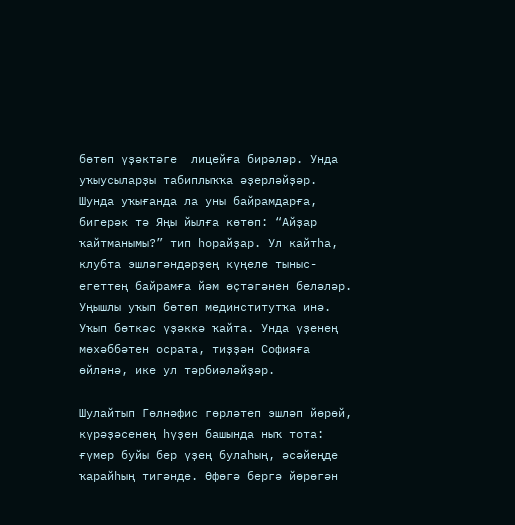бөтөп үҙәктәге  лицейға бирәләр. Унда уҡыусыларҙы табиплыҡҡа әҙерләйҙәр. Шунда уҡығанда ла уны байрамдарға, бигерәк тә Яңы йылға көтөп: “Айҙар ҡайтманымы?” тип һорайҙар. Ул кайтһа, клубта эшләгәндәрҙең күңеле тыныс-егеттең байрамға йәм өҫтәгәнен беләләр. Уңышлы уҡып бөтөп мединститутҡа инә. Уҡып бөткәс үҙәккә ҡайта. Унда үҙенең мөхәббәтен осрата, тиҙҙән Софияға өйләнә, ике ул тәрбиәләйҙәр.

Шулайтып Гөлнәфис гөрләтеп эшләп йөрөй, күрәҙәсенең һүҙен башында ныҡ тота: ғүмер буйы бер үҙең булаһың, әсәйеңде ҡарайһың тигәнде. Өфөгә бергә йөрөгән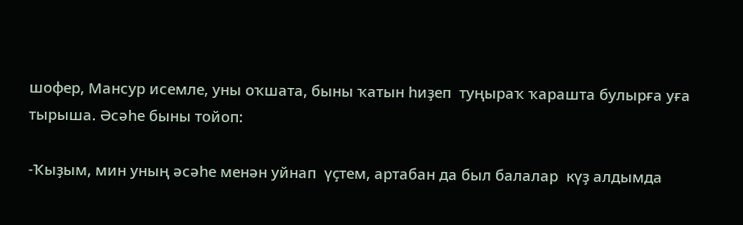шофер, Мансур исемле, уны оҡшата, быны ҡатын һиҙеп  туңыраҡ ҡарашта булырға уға тырыша. Әсәһе быны тойоп:

-Ҡыҙым, мин уның әсәһе менән уйнап  үҫтем, артабан да был балалар  күҙ алдымда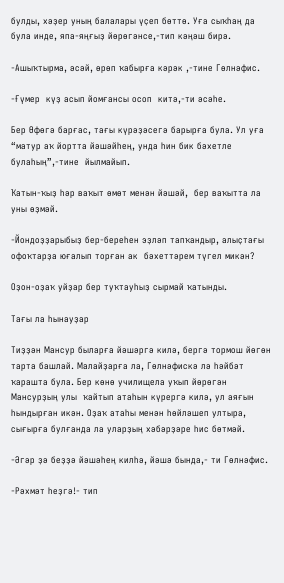булды, хәҙер уның балалары үҫеп бөттө. Уға сыҡһаң да була инде, япа-яңғыҙ йөрөгәнсе,-тип кәңәш бирә.

-Ашыҡтырма, әсәй, өрөп ҡабырға кәрәк ,-тине Гөлнәфис.

-Ғүмер  күҙ асып йомғансы осоп  китә,-ти әсәһе.

Бер Өфөгә барғас, тағы күрәҙәсегә барырға була. Ул уға “матур аҡ йортта йәшәйһең, унда һин бик бәхетле булаһың”,-тине  йылмайып.

Ҡатын-ҡыҙ һәр ваҡыт өмөт менән йәшәй,  бер ваҡытта ла уны өҙмәй.

-Йондоҙҙарыбыҙ бер-береһен эҙләп тапҡандыр, алыҫтағы офоҡтарҙа юғалып торған ак  бәхеттәрем түгел микән?

Оҙон-оҙаҡ уйҙар бер туҡтауһыҙ сырмай ҡатынды.

Тағы ла һынауҙар

Тиҙҙән Мансур быларға йәшәргә килә, бергә тормош йөгөн тарта башлай. Малайҙарға ла, Гөлнәфискә лә һәйбәт ҡарашта була. Бер көнө училищела уҡып йөрөгән Мансурҙың улы  ҡайтып атаһын күрергә килә, ул аяғын һындырған икән. Оҙаҡ атаһы менән һөйләшеп ултыра, сығырға булғанда ла уларҙың хәбәрҙәре һис бөтмәй.

-Әгәр ҙә беҙҙә йәшәһең килһә, йәшә бында,- ти Гөлнәфис.

-Рәхмәт һеҙгә!- тип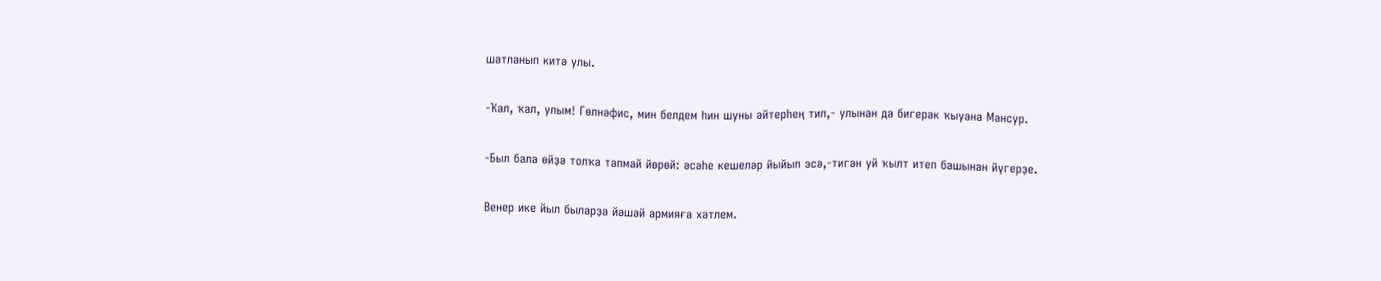шатланып китә улы.

-Ҡал, ҡал, улым! Гөлнәфис, мин белдем һин шуны әйтерһең тип,- улынан да бигерәк ҡыуана Мансур.

-Был бала өйҙә толҡа тапмай йөрөй: әсәһе кешеләр йыйып эсә,-тигән уй ҡылт итеп башынан йүгерҙе.

Венер ике йыл быларҙа йәшәй армияға хәтлем.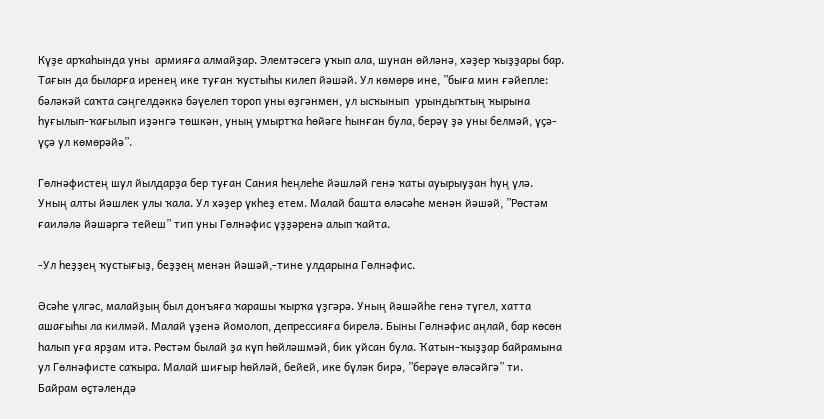Күҙе арҡаһында уны  армияға алмайҙар. Элемтәсегә уҡып ала, шунан өйләнә, хәҙер ҡыҙҙары бар. Тағын да быларға иренең ике туған ҡустыһы килеп йәшәй. Ул көмөрө ине, ”быға мин ғәйепле: бәләкәй саҡта сәңгелдәккә бәүелеп тороп уны өҙгәнмен, ул ысҡынып  урындыҡтың ҡырына һуғылып-ҡағылып иҙәнгә төшкән, уның умыртҡа һөйәге һынған була, берәү ҙә уны белмәй, үҫә-үҫә ул көмөрәйә”.

Гөлнәфистең шул йылдарҙа бер туған Сания һеңлеһе йәшләй генә ҡаты ауырыуҙан һуң үлә. Уның алты йәшлек улы ҡала. Ул хәҙер үкһеҙ етем. Малай башта өләсәһе менән йәшәй, ”Рөстәм ғаиләлә йәшәргә тейеш” тип уны Гөлнәфис үҙҙәренә алып ҡайта.

-Ул һеҙҙең ҡустығыҙ, беҙҙең менән йәшәй,-тине улдарына Гөлнәфис.

Әсәһе үлгәс, малайҙың был донъяға ҡарашы ҡырҡа үҙгәрә. Уның йәшәйһе генә түгел, хатта ашағыһы ла килмәй. Малай үҙенә йомолоп, депрессияға бирелә. Быны Гөлнәфис аңлай, бар көсөн һалып уға ярҙам итә. Рөстәм былай ҙа күп һөйләшмәй, бик уйсан була. Ҡатын-ҡыҙҙар байрамына ул Гөлнәфисте саҡыра. Малай шиғыр һөйләй, бейей, ике бүләк бирә, ”берәүе өләсәйгә” ти. Байрам өҫтәлендә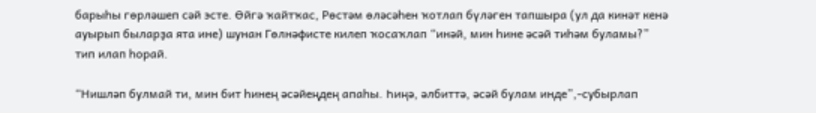барыһы гөрләшеп сәй эсте. Өйгә ҡайтҡас, Рөстәм өләсәһен ҡотлап бүләген тапшыра (ул да кинәт кенә ауырып быларҙа ята ине) шунан Гөлнәфисте килеп ҡосаҡлап “инәй, мин һине әсәй тиһәм буламы?” тип илап һорай.

“Нишләп булмай ти, мин бит һинең әсәйеңдең апаһы. Һиңә, әлбиттә, әсәй булам инде”,-субырлап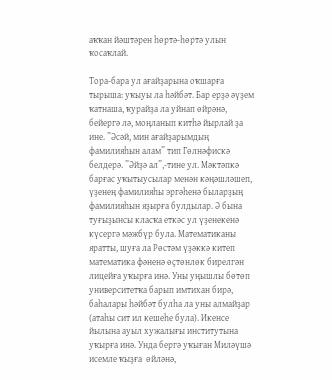аҡҡан йәштәрен һөртә-һөртә улын ҡосаҡлай.

Тора-бара ул ағайҙарына оҡшарға тырыша: уҡыуы ла һәйбәт. Бар ерҙә әүҙем ҡатнаша, ҡурайҙа ла уйнап өйрәнә, бейергә лә, моңланып китһә йырлай ҙа ине. ”Әсәй, мин ағайҙарымдың фамилияһын алам” тип Гөлнәфискә белдерә. ”Әйҙә ал”,-тине ул. Мәктәпкә барғас уҡытыусылар менән кәңәшләшеп, үҙенең фамилияһы эргәһенә быларҙың фамилияһын яҙырға булдылар. Ә бына туғыҙынсы класҡа еткәс ул үҙенекенә күсергә мәжбүр була. Математиканы яратты, шуға ла Рөстәм үҙәккә китеп математика фәненә өҫтөнлөк бирелгән лицейға уҡырға инә. Уны уңышлы бөтөп университетҡа барып имтихан бирә, баһалары һәйбәт булһа ла уны алмайҙар (атаһы сит ил кешеһе була). Икенсе йылына ауыл хужалығы институтына  уҡырға инә. Унда бергә уҡыған Миләүшә исемле ҡыҙға  өйләнә,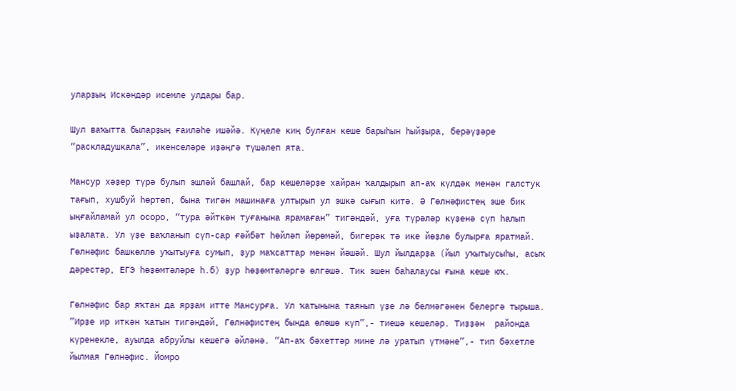уларҙың Искәндәр исемле улдары бар.

Шул ваҡытта быларҙың ғаиләһе ишәйә. Күңеле киң булған кеше барыһын һыйҙыра, берәүҙәре  “раскладушкала”, икенселәре иҙәңгә түшәлеп ята.

Мансур хәҙер түрә булып эшләй башлай, бар кешеләрҙе хайран ҡалдырып ап-аҡ күлдәк менән галстук тағып, хушбуй һөртөп, бына тигән машинаға ултырып ул эшкә сығып китә. Ә Гөлнәфистең эше бик ыңғайламай ул осоро, “тура әйткән туғанына ярамаған” тигәндәй, уға түрәләр күҙенә сүп һалып ыҙалата. Ул үҙе ваҡланып сүп-сар ғәйбәт һөйләп йөрөмәй, бигерәк тә ике йөҙлө булырға яратмай. Гөлнәфис башкөллө уҡытыуға сумып, ҙур маҡсаттар менән йәшәй. Шул йылдарҙа (йыл уҡытыусыһы, асыҡ дәрестәр, ЕГЭ һөҙөмтәләре һ.б) ҙур һөҙөмтәләргә өлгәшә. Тик эшен баһалаусы ғына кеше юҡ.

Гөлнәфис бар яҡтан да ярҙам итте Мансурға. Ул ҡатынына таянып үҙе лә белмәгәнен белергә тырыша. ”Ирҙе ир иткән ҡатын тигәндәй, Гөлнәфистең бында өлөшө күп”,- тиешә кешеләр. Тиҙҙән  районда  күренекле, ауылда абруйлы кешегә әйләнә. “Ап-аҡ бәхеттәр мине лә уратып үтмәне”,- тип бәхетле йылмая Гөлнәфис. Йомро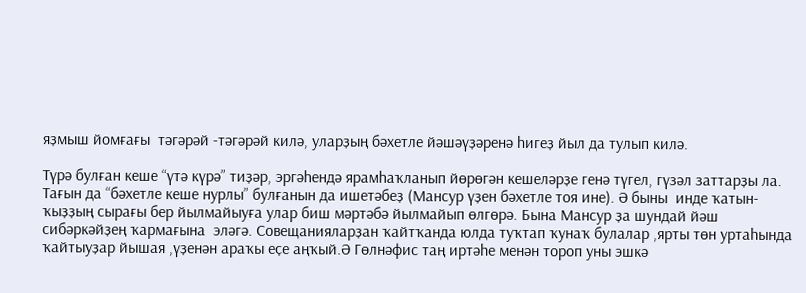яҙмыш йомғағы  тәгәрәй -тәгәрәй килә, уларҙың бәхетле йәшәүҙәренә һигеҙ йыл да тулып килә.

Түрә булған кеше “үтә күрә” тиҙәр, эргәһендә ярамһаҡланып йөрөгән кешеләрҙе генә түгел, гүзәл заттарҙы ла. Тағын да “бәхетле кеше нурлы” булғанын да ишетәбеҙ (Мансур үҙен бәхетле тоя ине). Ә быны  инде ҡатын-ҡыҙҙың сырағы бер йылмайыуға улар биш мәртәбә йылмайып өлгөрә. Бына Мансур ҙа шундай йәш сибәркәйҙең ҡармағына  эләгә. Совещанияларҙан ҡайтҡанда юлда туҡтап ҡунаҡ булалар ,ярты төн уртаһында ҡайтыуҙар йышая ,үҙенән араҡы еҫе аңҡый.Ә Гөлнәфис таң иртәһе менән тороп уны эшкә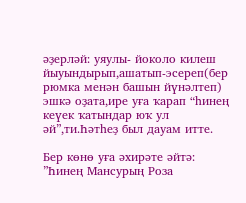әҙерләй: уяулы- йоколо килеш йыуындырып,ашатып-эсереп(бер рюмка менән башын йүнәлтеп) эшкә оҙата,ире уға ҡарап “һинең кеүек ҡатындар юҡ ул әй”,ти.Һәтһеҙ был дауам итте.

Бер көнө уға әхирәте әйтә: ”Һинең Мансурың Роза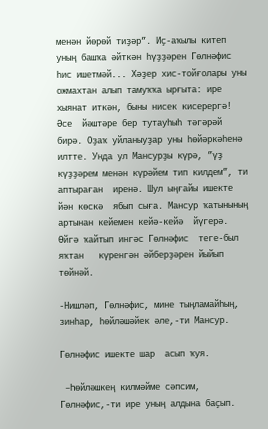менән йөрөй тиҙәр”. Иҫ-аҡылы китеп уның башҡа әйткән һүҙҙәрен Гөлнәфис һис ишетмәй... Хәҙер хис-тойғолары уны ожмахтан алып тамуҡҡа ырғыта: ире хыянат иткән, быны нисек кисерергә! Әсе  йәштәре бер тутауһыһ тәгәрәй бирә. Оҙаҡ уйланыуҙар уны һөйәркәһенә илтте. Унда ул Мансурҙы күрә, ”үҙ күҙҙәрем менән күрәйем тип килдем”, ти аптыраған  иренә. Шул ыңғайы ишекте йән көскә  ябып сыға. Мансур ҡатынының  артынан кейемен кейә-кейә  йүгерә. Өйгә ҡайтып ингәс Гөлнәфис  теге-был яҡтан   күренгән әйберҙәрен йыйып төйнәй.

-Нишләп, Гөлнәфис, мине тыңламайһың, зинһар, һөйләшәйек әле,-ти Мансур.

Гөлнәфис ишекте шар  асып ҡуя.

 –Һөйләшкең килмәйме сәпсим, Гөлнәфис,-ти ире уның алдына баҫып.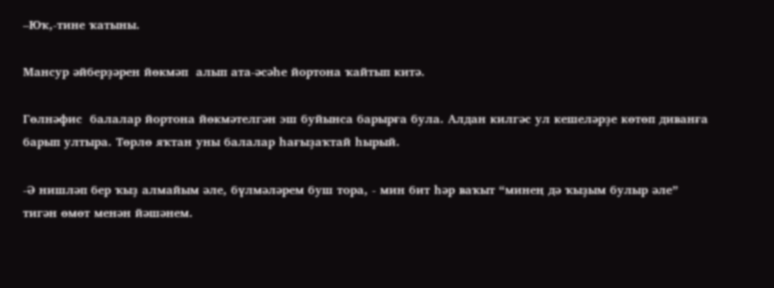–Юҡ,-тине ҡатыны.

Мансур әйберҙәрен йөкмәп  алып ата-әсәһе йортона ҡайтып китә.

Гөлнәфис  балалар йортона йөкмәтелгән эш буйынса барырға була. Алдан килгәс ул кешеләрҙе көтөп диванға барып ултыра. Төрлө яҡтан уны балалар һағыҙаҡтай һырый.

-Ә нишләп бер ҡыҙ алмайым әле, бүлмәләрем буш тора, - мин бит һәр ваҡыт “минең дә ҡыҙым булыр әле” тигән өмөт менән йәшәнем.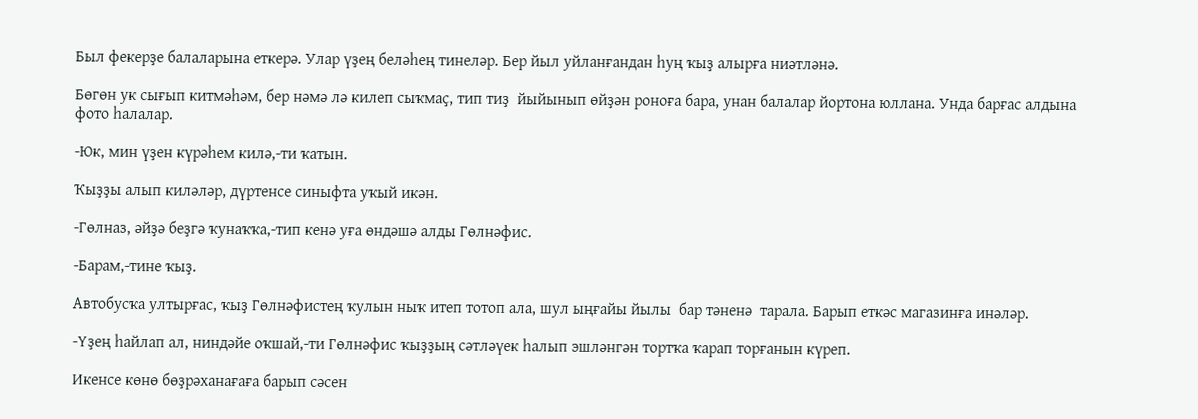Был фекерҙе балаларына еткерә. Улар үҙең беләһең тинеләр. Бер йыл уйланғандан һуң ҡыҙ алырға ниәтләнә.

Бөгөн ук сығып китмәһәм, бер нәмә лә килеп сыҡмаҫ, тип тиҙ  йыйынып өйҙән роноға бара, унан балалар йортона юллана. Унда барғас алдына фото һалалар.

-Юк, мин үҙен күрәһем килә,-ти ҡатын.

Ҡыҙҙы алып киләләр, дүртенсе синыфта уҡый икән.

-Гөлназ, әйҙә беҙгә ҡунаҡҡа,-тип кенә уға өндәшә алды Гөлнәфис.

-Барам,-тине ҡыҙ.

Автобусҡа ултырғас, ҡыҙ Гөлнәфистең ҡулын ныҡ итеп тотоп ала, шул ыңғайы йылы  бар тәненә  тарала. Барып еткәс магазинға инәләр.

-Үҙең һайлап ал, ниндәйе оҡшай,-ти Гөлнәфис ҡыҙҙың сәтләүек һалып эшләнгән тортҡа ҡарап торғанын күреп.

Икенсе көнө бөҙрәханағаға барып сәсен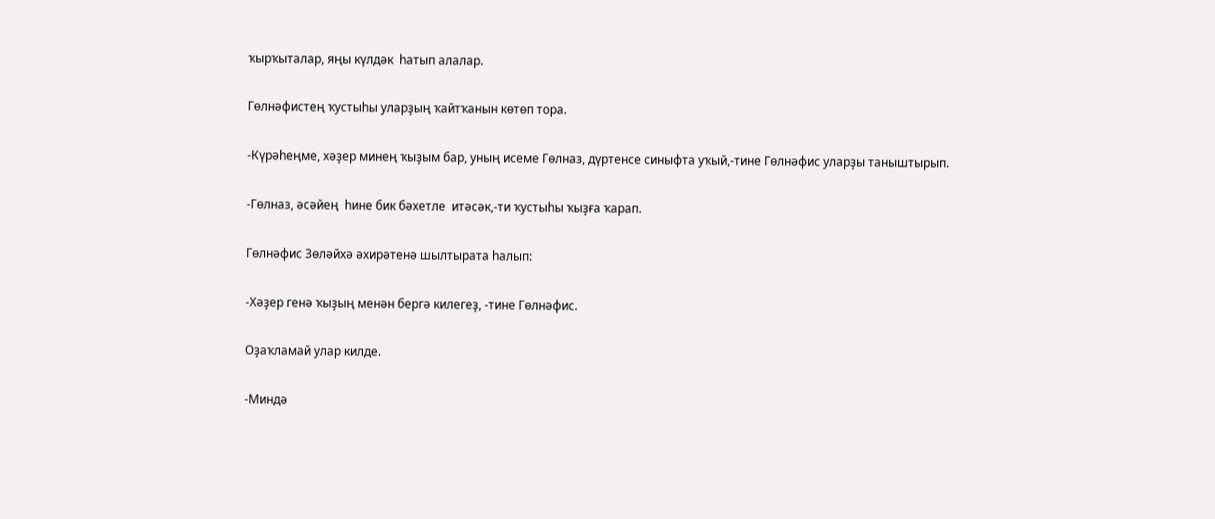ҡырҡыталар, яңы күлдәк  һатып алалар.

Гөлнәфистең ҡустыһы уларҙың ҡайтҡанын көтөп тора.

-Күрәһеңме, хәҙер минең ҡыҙым бар, уның исеме Гөлназ, дүртенсе синыфта уҡый,-тине Гөлнәфис уларҙы таныштырып.

-Гөлназ, әсәйең  һине бик бәхетле  итәсәк,-ти ҡустыһы ҡыҙға ҡарап.

Гөлнәфис Зөләйхә әхирәтенә шылтырата һалып:

-Хәҙер генә ҡыҙың менән бергә килегеҙ, -тине Гөлнәфис.

Оҙаҡламай улар килде.

-Миндә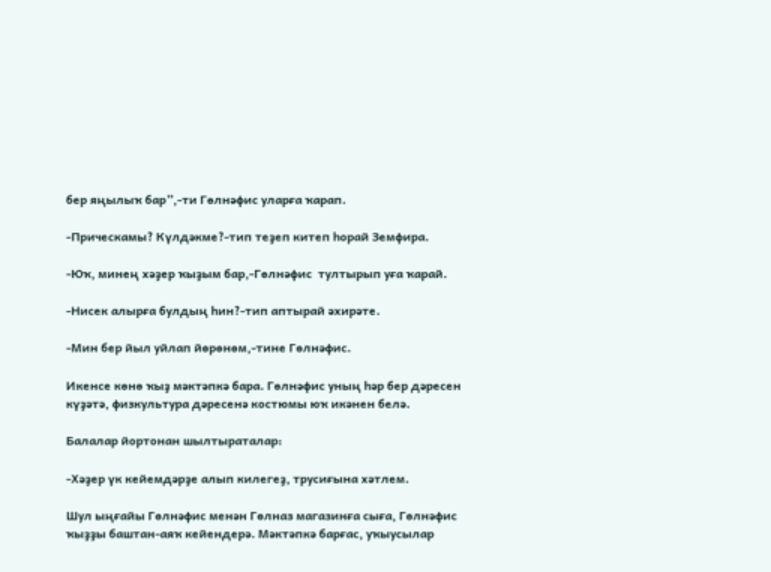бер яңылыҡ бар”,-ти Гөлнәфис уларға ҡарап.

-Прическамы? Күлдәкме?-тип теҙеп китеп һорай Земфира.

-Юҡ, минең хәҙер ҡыҙым бар,-Гөлнәфис  тултырып уға ҡарай.

-Нисек алырға булдың һин?-тип аптырай әхирәте.

-Мин бер йыл уйлап йөрөнөм,-тине Гөлнәфис.

Икенсе көнө ҡыҙ мәктәпкә бара. Гөлнәфис уның һәр бер дәресен күҙәтә, физкультура дәресенә костюмы юҡ икәнен белә.

Балалар йортонан шылтыраталар:

-Хәҙер үк кейемдәрҙе алып килегеҙ, трусиғына хәтлем.

Шул ыңғайы Гөлнәфис менән Гөлназ магазинға сыға, Гөлнәфис ҡыҙҙы баштан-аяҡ кейендерә. Мәктәпкә барғас, уҡыусылар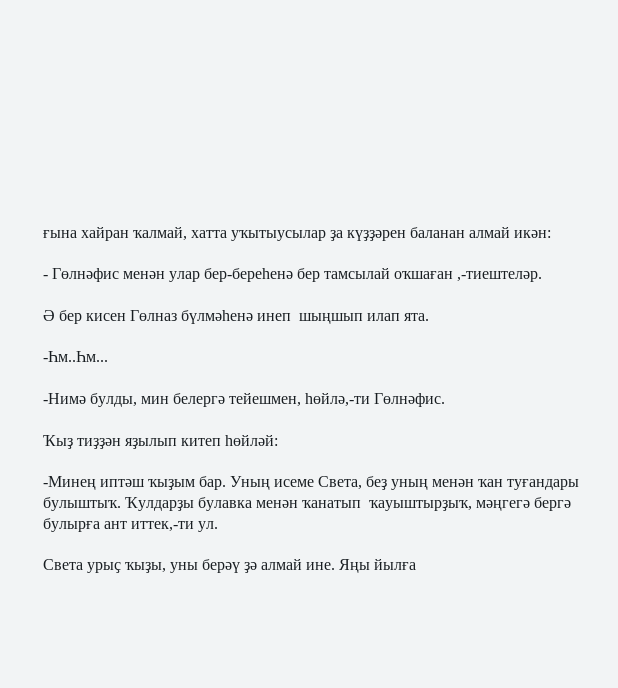ғына хайран ҡалмай, хатта уҡытыусылар ҙа күҙҙәрен баланан алмай икән:

- Гөлнәфис менән улар бер-береһенә бер тамсылай оҡшаған ,-тиештеләр.

Ә бер кисен Гөлназ бүлмәһенә инеп  шыңшып илап ята.

-Һм..Һм...

-Нимә булды, мин белергә тейешмен, һөйлә,-ти Гөлнәфис.

Ҡыҙ тиҙҙән яҙылып китеп һөйләй:

-Минең иптәш ҡыҙым бар. Уның исеме Света, беҙ уның менән ҡан туғандары булыштыҡ. Ҡулдарҙы булавка менән ҡанатып  ҡауыштырҙыҡ, мәңгегә бергә булырға ант иттек,-ти ул.

Света урыҫ ҡыҙы, уны берәү ҙә алмай ине. Яңы йылға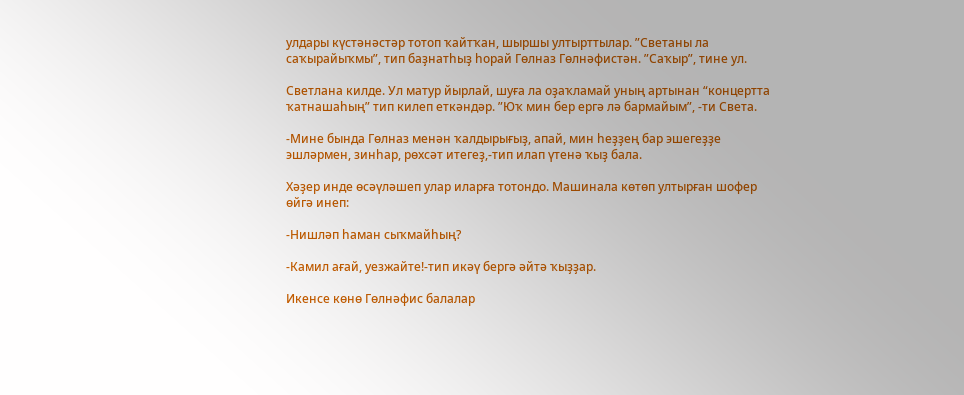улдары күстәнәстәр тотоп ҡайтҡан, шыршы ултырттылар. ”Светаны ла саҡырайыҡмы”, тип баҙнатһыҙ һорай Гөлназ Гөлнәфистән. ”Саҡыр”, тине ул.

Светлана килде. Ул матур йырлай, шуға ла оҙаҡламай уның артынан “концертта ҡатнашаһың” тип килеп еткәндәр. ”Юҡ мин бер ергә лә бармайым”, -ти Света.

-Мине бында Гөлназ менән ҡалдырығыҙ, апай, мин һеҙҙең бар эшегеҙҙе эшләрмен, зинһар, рөхсәт итегеҙ,-тип илап үтенә ҡыҙ бала.

Хәҙер инде өсәүләшеп улар иларға тотондо. Машинала көтөп ултырған шофер өйгә инеп:

-Нишләп һаман сыҡмайһың?

-Камил ағай, уезжайте!-тип икәү бергә әйтә ҡыҙҙар.

Икенсе көнө Гөлнәфис балалар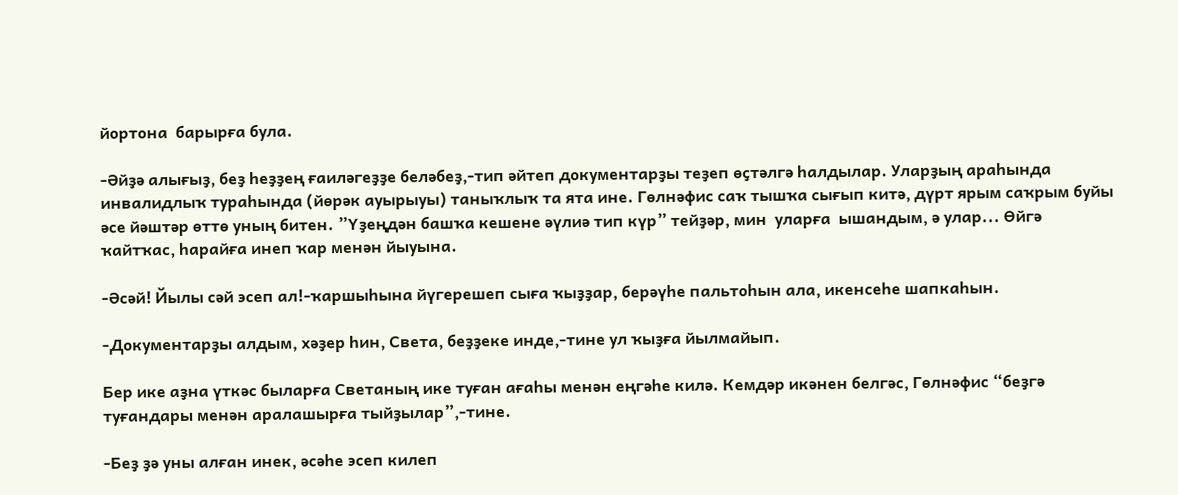йортона  барырға була.

-Әйҙә алығыҙ, беҙ һеҙҙең ғаиләгеҙҙе беләбеҙ,-тип әйтеп документарҙы теҙеп өҫтәлгә һалдылар. Уларҙың араһында инвалидлыҡ тураһында (йөрәк ауырыуы) таныҡлыҡ та ята ине. Гөлнәфис саҡ тышҡа сығып китә, дүрт ярым саҡрым буйы әсе йәштәр өттө уның битен. ”Үҙеңдән башҡа кешене әүлиә тип күр” тейҙәр, мин  уларға  ышандым, ә улар... Өйгә ҡайтҡас, һарайға инеп ҡар менән йыуына.

-Әсәй! Йылы сәй эсеп ал!-ҡаршыһына йүгерешеп сыға ҡыҙҙар, берәүһе пальтоһын ала, икенсеһе шапкаһын.

-Документарҙы алдым, хәҙер һин, Света, беҙҙеке инде,-тине ул ҡыҙға йылмайып.

Бер ике аҙна үткәс быларға Светаның ике туған ағаһы менән еңгәһе килә. Кемдәр икәнен белгәс, Гөлнәфис “беҙгә туғандары менән аралашырға тыйҙылар”,-тине.

-Беҙ ҙә уны алған инек, әсәһе эсеп килеп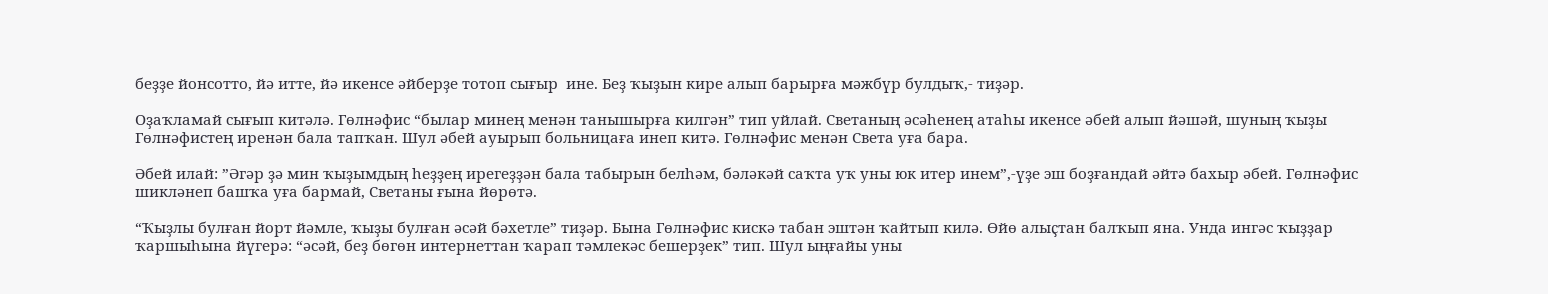беҙҙе йонсотто, йә итте, йә икенсе әйберҙе тотоп сығыр  ине. Беҙ ҡыҙын кире алып барырға мәжбүр булдыҡ,- тиҙәр.

Оҙаҡламай сығып китәлә. Гөлнәфис “былар минең менән танышырға килгән” тип уйлай. Светаның әсәһенең атаһы икенсе әбей алып йәшәй, шуның ҡыҙы Гөлнәфистең иренән бала тапҡан. Шул әбей ауырып больницаға инеп китә. Гөлнәфис менән Света уға бара.

Әбей илай: ”Әгәр ҙә мин ҡыҙымдың һеҙҙең ирегеҙҙән бала табырын белһәм, бәләкәй саҡта уҡ уны юк итер инем”,-үҙе эш боҙғандай әйтә бахыр әбей. Гөлнәфис шикләнеп башҡа уға бармай, Светаны ғына йөрөтә.

“Ҡыҙлы булған йорт йәмле, ҡыҙы булған әсәй бәхетле” тиҙәр. Бына Гөлнәфис кискә табан эштән ҡайтып килә. Өйө алыҫтан балҡып яна. Унда ингәс ҡыҙҙар ҡаршыһына йүгерә: “әсәй, беҙ бөгөн интернеттан ҡарап тәмлекәс бешерҙек” тип. Шул ыңғайы уны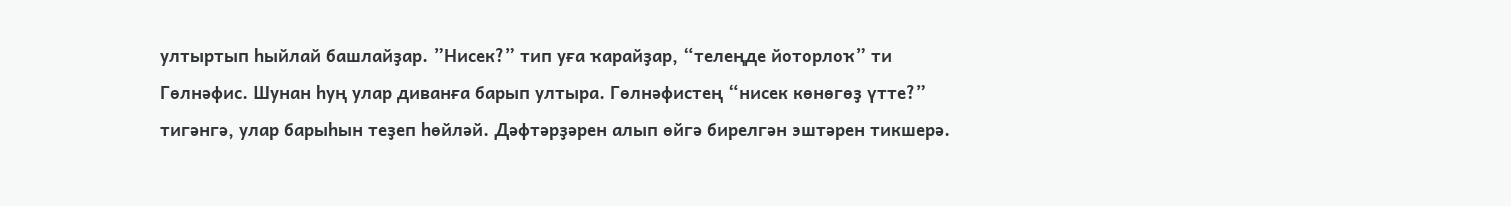ултыртып һыйлай башлайҙар. ”Нисек?” тип уға ҡарайҙар, “телеңде йоторлоҡ” ти Гөлнәфис. Шунан һуң улар диванға барып ултыра. Гөлнәфистең “нисек көнөгөҙ үтте?” тигәнгә, улар барыһын теҙеп һөйләй. Дәфтәрҙәрен алып өйгә бирелгән эштәрен тикшерә.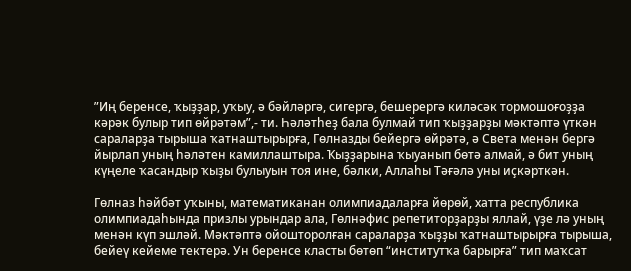”Иң беренсе, ҡыҙҙар, уҡыу, ә бәйләргә, сигергә, бешерергә киләсәк тормошоғоҙҙа кәрәк булыр тип өйрәтәм”,- ти. Һәләтһеҙ бала булмай тип ҡыҙҙарҙы мәктәптә үткән сараларҙа тырыша ҡатнаштырырға, Гөлназды бейергә өйрәтә, ә Света менән бергә йырлап уның һәләтен камиллаштыра. Ҡыҙҙарына ҡыуанып бөтә алмай, ә бит уның күңеле ҡасандыр ҡыҙы булыуын тоя ине, бәлки, Аллаһы Тәғәлә уны иҫкәрткән.

Гөлназ һәйбәт уҡыны, математиканан олимпиадаларға йөрөй, хатта республика олимпиадаһында призлы урындар ала, Гөлнәфис репетиторҙарҙы яллай, үҙе лә уның менән күп эшләй. Мәктәптә ойошторолған сараларҙа ҡыҙҙы ҡатнаштырырға тырыша, бейеү кейеме тектерә. Ун беренсе класты бөтөп “институтҡа барырға” тип маҡсат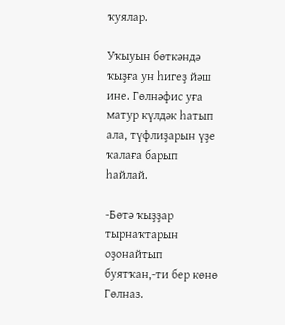ҡуялар.

Уҡыуын бөткәндә ҡыҙға ун һигеҙ йәш ине. Гөлнәфис уға матур күлдәк һатып ала, түфлиҙарын үҙе ҡалаға барып һайлай.

-Бөтә ҡыҙҙар тырнаҡтарын оҙонайтып буятҡан,-ти бер көнө Гөлназ.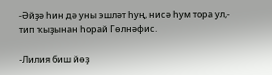-Әйҙә һин дә уны эшләт һуң, нисә һум тора ул,- тип ҡыҙынан һорай Гөлнәфис.

-Лилия биш йөҙ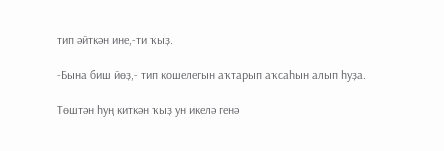тип әйткән ине,-ти ҡыҙ.

-Бына биш йөҙ,- тип кошелегын аҡтарып аҡсаһын алып һуҙа.

Төштән һуң киткән ҡыҙ ун икелә генә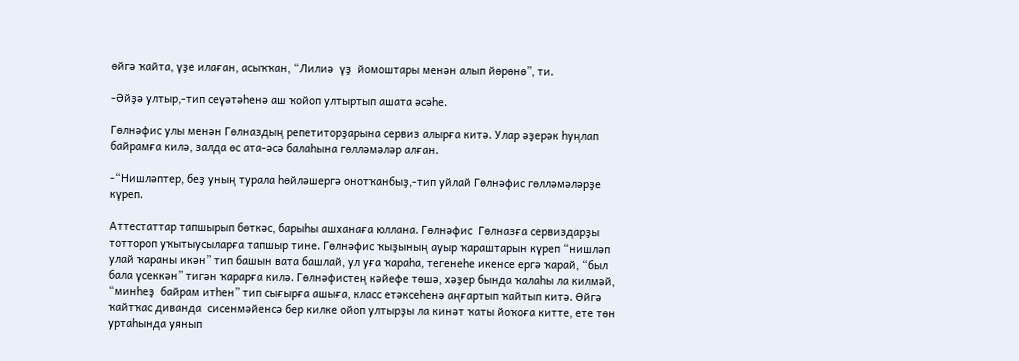өйгә ҡайта, үҙе илаған, асыҡҡан, “Лилиә  үҙ  йомоштары менән алып йөрөнө”, ти.

-Әйҙә ултыр,-тип сеүәтәһенә аш ҡойоп ултыртып ашата әсәһе.

Гөлнәфис улы менән Гөлназдың репетиторҙарына сервиз алырға китә. Улар әҙерәк һуңлап байрамға килә, залда өс ата-әсә балаһына гөлләмәләр алған.

-“Нишләптер, беҙ уның турала һөйләшергә онотҡанбыҙ,-тип уйлай Гөлнәфис гөлләмәләрҙе күреп.

Аттестаттар тапшырып бөткәс, барыһы ашханаға юллана. Гөлнәфис  Гөлназға сервиздарҙы тоттороп уҡытыусыларға тапшыр тине. Гөлнәфис ҡыҙының ауыр ҡараштарын күреп “нишләп улай ҡараны икән” тип башын вата башлай, ул уға ҡараһа, тегенеһе икенсе ергә ҡарай, “был бала үсеккән” тигән ҡарарға килә. Гөлнәфистең кәйефе төшә, хәҙер бында ҡалаһы ла килмәй,  “минһеҙ  байрам итһен” тип сығырға ашыға, класс етәксеһенә аңғартып ҡайтып китә. Өйгә ҡайтҡас диванда  сисенмәйенсә бер килке ойоп ултырҙы ла кинәт ҡаты йоҡоға китте, ете төн уртаһында уянып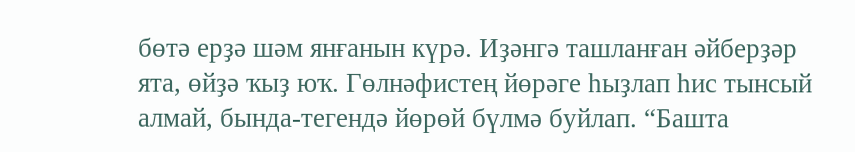бөтә ерҙә шәм янғанын күрә. Иҙәнгә ташланған әйберҙәр ята, өйҙә ҡыҙ юҡ. Гөлнәфистең йөрәге һыҙлап һис тынсый алмай, бында-тегендә йөрөй бүлмә буйлап. “Башта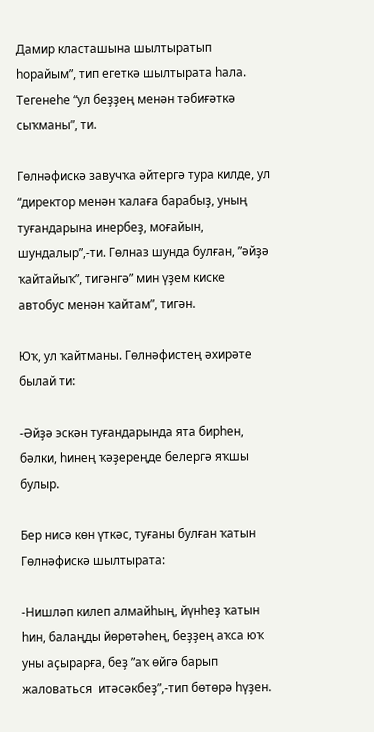Дамир класташына шылтыратып һорайым”, тип егеткә шылтырата һала. Тегенеһе “ул беҙҙең менән тәбиғәткә сыҡманы”, ти.

Гөлнәфискә завучҡа әйтергә тура килде, ул “директор менән ҡалаға барабыҙ, уның туғандарына инербеҙ, моғайын, шундалыр”,-ти. Гөлназ шунда булған, ”әйҙә ҡайтайыҡ”, тигәнгә” мин үҙем киске автобус менән ҡайтам”, тигән.

Юҡ, ул ҡайтманы. Гөлнәфистең әхирәте былай ти:

-Әйҙә эскән туғандарында ята бирһен, бәлки, һинең ҡәҙереңде белергә яҡшы булыр.

Бер нисә көн үткәс, туғаны булған ҡатын Гөлнәфискә шылтырата:

-Нишләп килеп алмайһың, йүнһеҙ ҡатын һин, балаңды йөрөтәһең, беҙҙең аҡса юҡ уны аҫырарға, беҙ ”аҡ өйгә барып жаловаться  итәсәкбеҙ”,-тип бөтөрә һүҙен.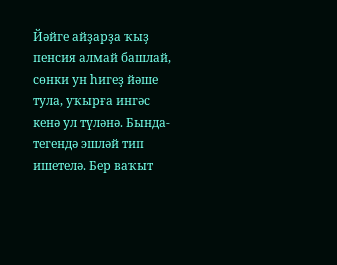Йәйге айҙарҙа ҡыҙ пенсия алмай башлай, сөнки ун һигеҙ йәше тула, уҡырға ингәс кенә ул түләнә. Бында-тегендә эшләй тип ишетелә. Бер ваҡыт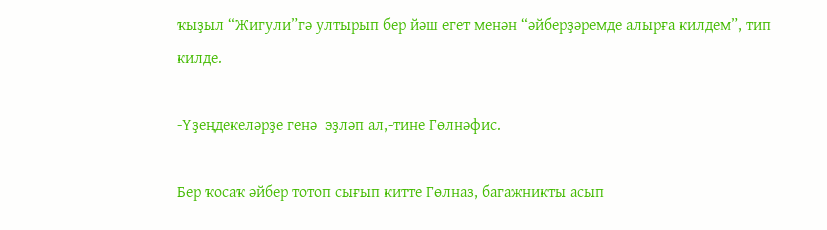ҡыҙыл “Жигули”гә ултырып бер йәш егет менән “әйберҙәремде алырға килдем”, тип килде.

-Үҙеңдекеләрҙе генә  эҙләп ал,-тине Гөлнәфис.

Бер ҡосаҡ әйбер тотоп сығып китте Гөлназ, багажникты асып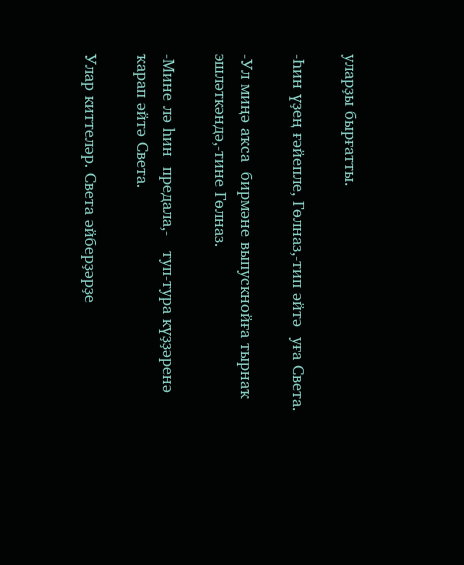уларҙы бырғатты.

-Һин үҙең ғәйепле, Гөлназ,-тип әйтә  уға Света.

-Ул миңә аҡса  бирмәне выпускнойға тырнаҡ эшләткәндә,-тине Гөлназ.

-Мине лә һин  предала,-   туп-тура күҙҙәренә ҡарап әйтә Света.

Улар киттеләр. Света әйберҙәрҙе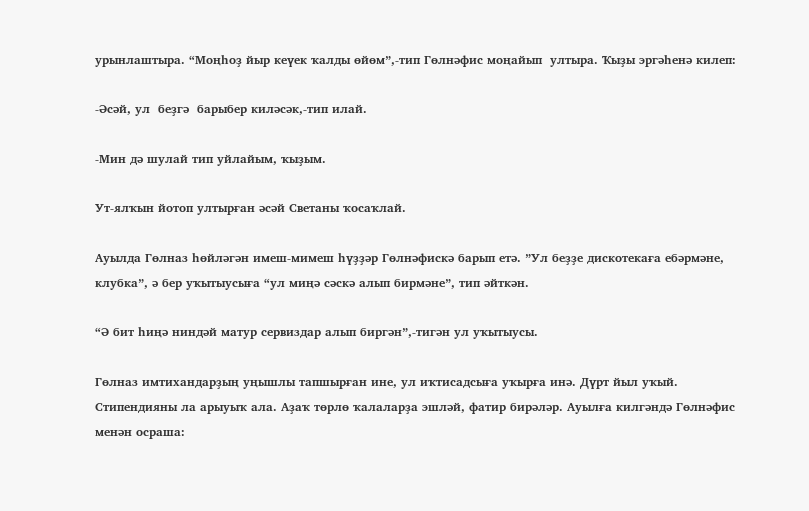урынлаштыра. “Моңһоҙ йыр кеүек ҡалды өйөм”,-тип Гөлнәфис моңайып  ултыра. Ҡыҙы эргәһенә килеп:

-Әсәй, ул  беҙгә  барыбер киләсәк,-тип илай.

-Мин дә шулай тип уйлайым, ҡыҙым.

Ут-ялҡын йотоп ултырған әсәй Светаны ҡосаҡлай.

Ауылда Гөлназ һөйләгән имеш-мимеш һүҙҙәр Гөлнәфискә барып етә. ”Ул беҙҙе дискотекаға ебәрмәне, клубка”, ә бер уҡытыусыға “ул миңә сәскә алып бирмәне”, тип әйткән.

“Ә бит һиңә ниндәй матур сервиздар алып биргән”,-тигән ул уҡытыусы.

Гөлназ имтихандарҙың уңышлы тапшырған ине, ул иҡтисадсыға уҡырға инә. Дүрт йыл уҡый. Стипендияны ла арыуыҡ ала. Аҙаҡ төрлө ҡалаларҙа эшләй, фатир бирәләр. Ауылға килгәндә Гөлнәфис менән осраша: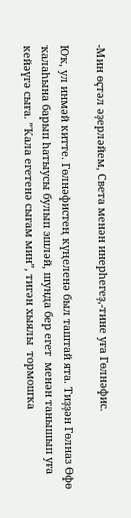-Мин өҫтәл әҙерләйем, Света менән инерһегеҙ,-тине уға Гөлнәфис.

Юҡ, ул инмәй китте. Гөлнәфистең күңеленә был таштай ята. Тиҙҙән Гөлназ Өфө ҡалаһына барып һатыусы булып эшләй, шунда бер егет  менән танышып уға кейәүгә сыға. ”Ҡала егетенә сығам мин”, тигән хыялы  тормошҡа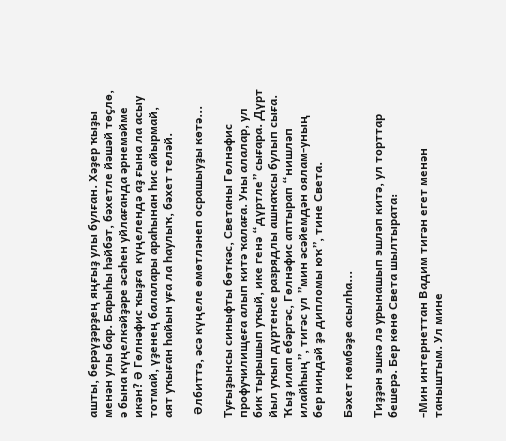ашты, берәүҙәрҙең яңғыҙ улы булған. Хәҙер ҡыҙы менән улы бар. Барыһы һәйбәт, бәхетле йәшәй төҫлө, ә бына күңелкәйҙәре әсәһен уйлағанда әрнемәйме икән? Ә Гөлнәфис ҡыҙға  күңелендә аҙ ғына ла асыу тотмай, үҙенең балалары араһынан һис айырмай, аят уҡыған һайын уға ла һаулыҡ, бәхет теләй.

 Әлбиттә, әсә күңеле өмөтләнеп осрашыуҙы көтә...

Туғыҙынсы синыфты бөткәс, Светаны Гөлнәфис  профучилищеға алып китә ҡалаға. Уны алалар, ул бик тырышып уҡый, ике генә “дүртле” сығара. Дүрт йыл уҡып дүртенсе разрядлы ашнаҡсы булып сыға. Ҡыҙ илап ебәргәс, Гөлнәфис аптырап “нишләп илайһың”, тигәс ул ”мин әсәйемдән оялам-уның  бер ниндәй ҙә дипломы юҡ”, тине Света.

Бәхет көмбәҙе асылһа...

Тиҙҙән эшкә лә урынашып эшләп китә, ул торттар бешерә. Бер көнө Света шылтырата:

-Мин интернеттан Вадим тигән егет менән таныштым. Ул мине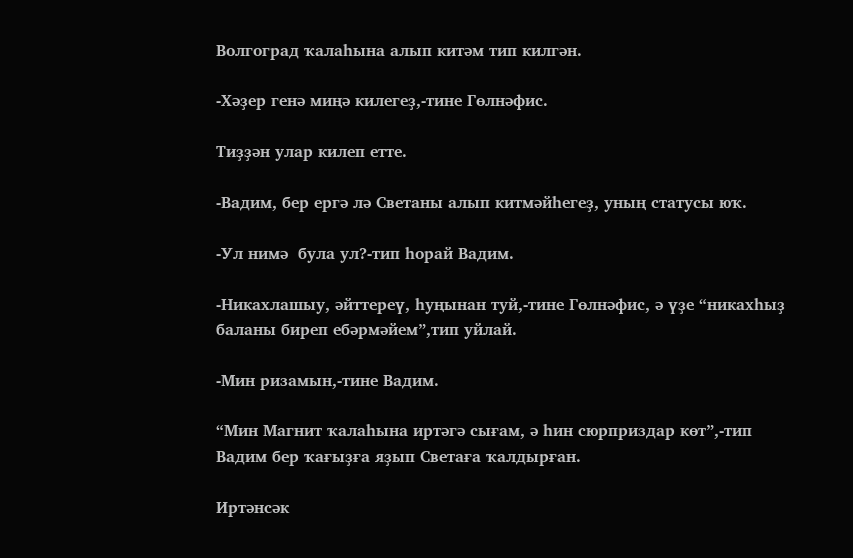Волгоград ҡалаһына алып китәм тип килгән.

-Хәҙер генә миңә килегеҙ,-тине Гөлнәфис.

Тиҙҙән улар килеп етте.

-Вадим, бер ергә лә Светаны алып китмәйһегеҙ, уның статусы юҡ.

-Ул нимә  була ул?-тип һорай Вадим.

-Никахлашыу, әйттереү, һуңынан туй,-тине Гөлнәфис, ә үҙе “никахһыҙ баланы биреп ебәрмәйем”,тип уйлай.

-Мин ризамын,-тине Вадим.

“Мин Магнит ҡалаһына иртәгә сығам, ә һин сюрприздар көт”,-тип Вадим бер ҡағыҙға яҙып Светаға ҡалдырған.

Иртәнсәк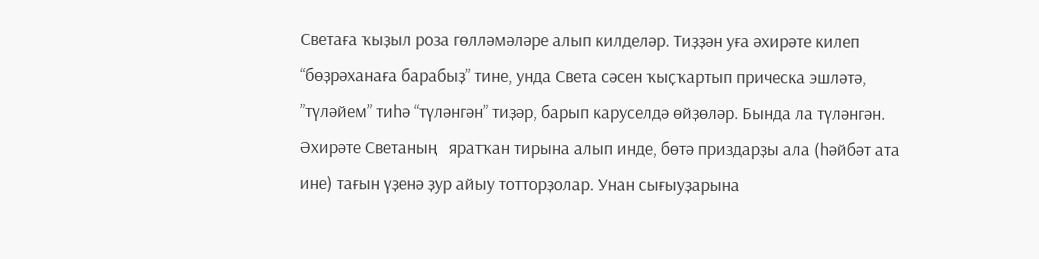Светаға ҡыҙыл роза гөлләмәләре алып килделәр. Тиҙҙән уға әхирәте килеп “бөҙрәханаға барабыҙ” тине, унда Света сәсен ҡыҫҡартып прическа эшләтә, ”түләйем” тиһә “түләнгән” тиҙәр, барып каруселдә өйҙөләр. Бында ла түләнгән. Әхирәте Светаның   яратҡан тирына алып инде, бөтә приздарҙы ала (һәйбәт ата ине) тағын үҙенә ҙур айыу тотторҙолар. Унан сығыуҙарына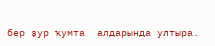бер ҙур ҡумта  алдарында ултыра.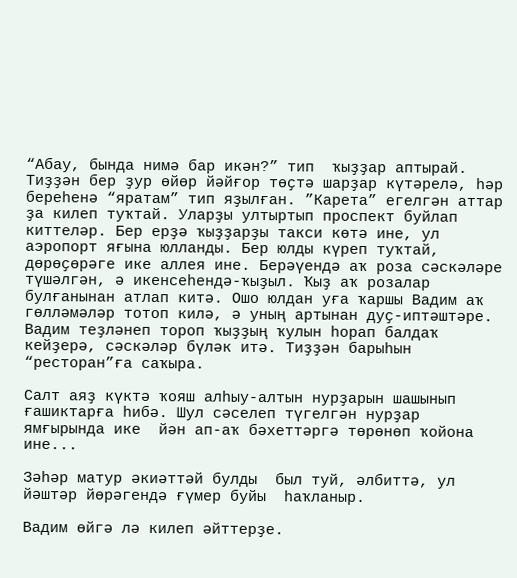“Абау, бында нимә бар икән?” тип  ҡыҙҙар аптырай. Тиҙҙән бер ҙур өйөр йәйғор төҫтә шарҙар күтәрелә, һәр береһенә “яратам” тип яҙылған. ”Карета” егелгән аттар ҙа килеп туҡтай. Уларҙы ултыртып проспект буйлап киттеләр. Бер ерҙә ҡыҙҙарҙы такси көтә ине, ул аэропорт яғына юлланды. Бер юлды күреп туҡтай, дөрөҫөрәге ике аллея ине. Берәүендә аҡ роза сәскәләре түшәлгән, ә икенсеһендә-ҡыҙыл. Ҡыҙ аҡ розалар булғанынан атлап китә. Ошо юлдан уға ҡаршы Вадим аҡ гөлләмәләр тотоп килә, ә уның артынан дуҫ-иптәштәре.  Вадим теҙләнеп тороп ҡыҙҙың ҡулын һорап балдаҡ кейҙерә, сәскәләр бүләк итә. Тиҙҙән барыһын “ресторан”ға саҡыра.

Салт аяҙ күктә ҡояш алһыу-алтын нурҙарын шашынып ғашиктарға һибә. Шул сәселеп түгелгән нурҙар  ямғырында ике  йән ап-аҡ бәхеттәргә төрөнөп ҡойона ине...

Зәһәр матур әкиәттәй булды  был туй, әлбиттә, ул йәштәр йөрәгендә ғүмер буйы  һаҡланыр.

Вадим өйгә лә килеп әйттерҙе.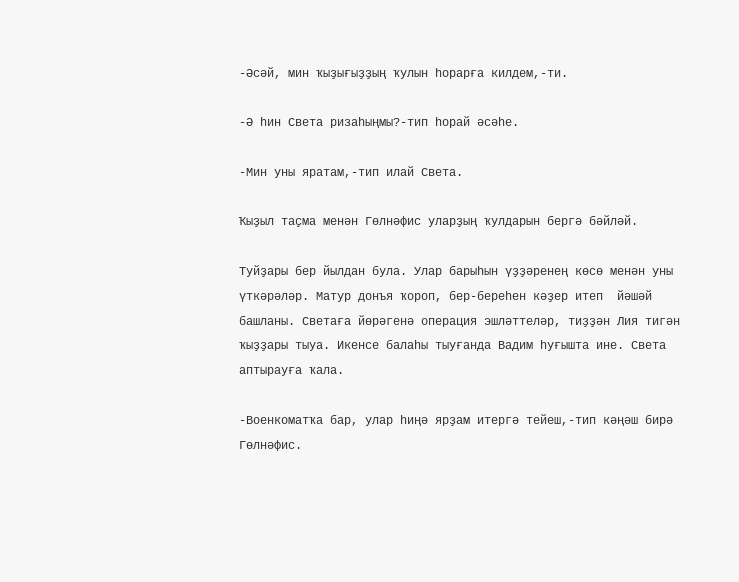-Әсәй, мин ҡыҙығыҙҙың ҡулын һорарға килдем,-ти.

-Ә һин Света ризаһыңмы?-тип һорай әсәһе.

-Мин уны яратам,-тип илай Света.

Ҡыҙыл таҫма менән Гөлнәфис уларҙың ҡулдарын бергә бәйләй.

Туйҙары бер йылдан була. Улар барыһын үҙҙәренең көсө менән уны үткәрәләр. Матур донъя ҡороп, бер-береһен кәҙер итеп  йәшәй башланы. Светаға йөрәгенә операция эшләттеләр, тиҙҙән Лия тигән ҡыҙҙары тыуа. Икенсе балаһы тыуғанда Вадим һуғышта ине. Света аптырауға ҡала.

-Военкоматҡа бар, улар һиңә ярҙам итергә тейеш,-тип кәңәш бирә Гөлнәфис.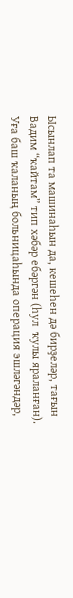Ысынлап та машинаһын да, кешеһен дә бирҙеләр, тағын Вадим “ҡайтам” тип хәбәр ебәргән (һул  ҡулы яраланған). Уға баш ҡаланың больницаһында операция эшләгәндәр,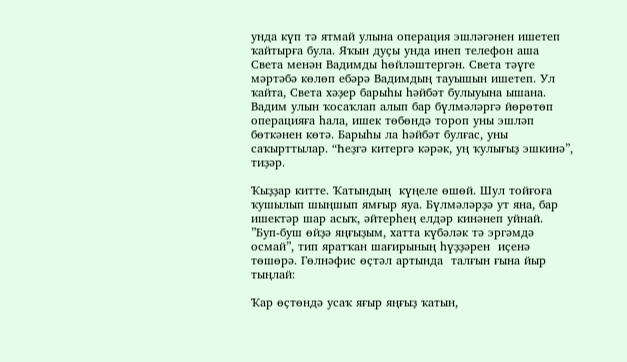унда күп тә ятмай улына операция эшләгәнен ишетеп ҡайтырға була. Яҡын дуҫы унда инеп телефон аша Света менән Вадимды һөйләштергән. Света тәүге мәртәбә көлөп ебәрә Вадимдың тауышын ишетеп. Ул ҡайта, Света хәҙер барыһы һәйбәт булыуына ышана. Вадим улын ҡосаҡлап алып бар бүлмәләргә йөрөтөп операцияға һала, ишек төбөндә тороп уны эшләп бөткәнен көтә. Барыһы ла һәйбәт булғас, уны саҡырттылар. “Һеҙгә китергә кәрәк, уң ҡулығыҙ эшкинә”, тиҙәр.

Ҡыҙҙар китте. Ҡатындың  күңеле өшөй. Шул тойғоға ҡушылып шыңшып ямғыр яуа. Бүлмәләрҙә ут яна, бар ишектәр шар асыҡ, әйтерһең елдәр кинәнеп уйнай. ”Буп-буш өйҙә яңғыҙым, хатта күбәләк тә эргәмдә осмай”, тип яратҡан шағирының һүҙҙәрен  иҫенә төшөрә. Гөлнәфис өҫтәл артында  талғын ғына йыр тыңлай:

Ҡар өҫтөндә усаҡ яғыр яңғыҙ ҡатын,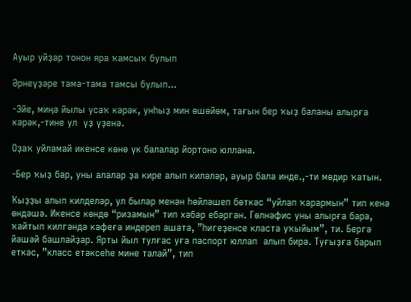Ауыр уйҙар тонон яра ҡамсыҡ булып

Әрнеүҙәре тама-тама тамсы булып...

-Эйе, миңә йылы усаҡ кәрәк, унһыҙ мин өшөйөм, тағын бер ҡыҙ баланы алырға кәрәк,-тине ул  үҙ үҙенә.

Оҙаҡ уйламай икенсе көнө үк балалар йортоно юллана.

-Бер ҡыҙ бар, уны алалар ҙа кире алып киләләр, ауыр бала инде.,-ти мөдир ҡатын.

Ҡыҙҙы алып килделәр, ул былар менән һөйләшеп бөткәс “уйлап ҡарармын” тип кенә өндәшә. Икенсе көндө “ризамын” тип хәбәр ебәргән. Гөлнәфис уны алырға бара, ҡайтып килгәндә кафеға индереп ашата, ”һигеҙенсе класта уҡыйым”, ти. Бергә йәшәй башлайҙар. Ярты йыл тулғас уға паспорт юллап  алып бирә. Туғыҙға барып еткәс, ”класс етәксеһе мине талай”, тип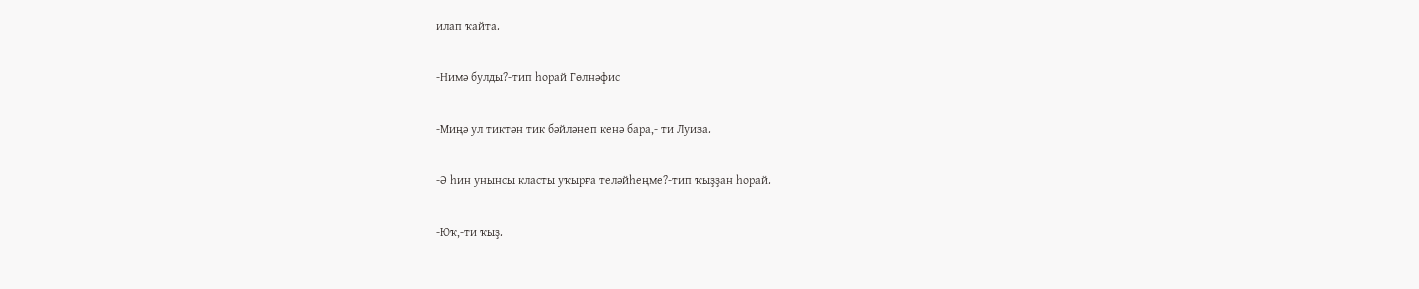илап ҡайта.

-Нимә булды?-тип һорай Гөлнәфис

-Миңә ул тиктән тик бәйләнеп кенә бара,- ти Луиза.

-Ә һин унынсы класты уҡырға теләйһеңме?-тип ҡыҙҙан һорай.

-Юҡ,-ти ҡыҙ.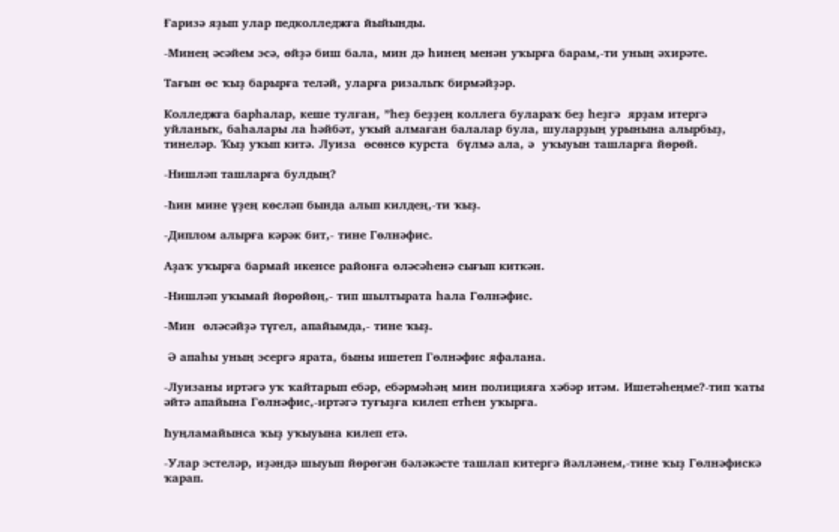Ғаризә яҙып улар педколледжға йыйынды.

-Минең әсәйем эсә, өйҙә биш бала, мин дә һинең менән уҡырға барам,-ти уның әхирәте.

Тағын өс ҡыҙ барырға теләй, уларға ризалыҡ бирмәйҙәр.

Колледжға барһалар, кеше тулған, ”һеҙ беҙҙең коллега булараҡ беҙ һеҙгә  ярҙам итергә уйланыҡ, баһалары ла һәйбәт, уҡый алмаған балалар була, шуларҙың урынына алырбыҙ, тинеләр. Ҡыҙ уҡып китә. Луиза  өсөнсө курста  бүлмә ала, ә  уҡыуын ташларға йөрөй.

-Нишләп ташларға булдың?

-Һин мине үҙең көсләп бында алып килдең,-ти ҡыҙ.

-Диплом алырға кәрәк бит,- тине Гөлнәфис.

Аҙаҡ уҡырға бармай икенсе районға өләсәһенә сығып киткән.

-Нишләп уҡымай йөрөйөң,- тип шылтырата һала Гөлнәфис.

-Мин  өләсәйҙә түгел, апайымда,- тине ҡыҙ.

 Ә апаһы уның эсергә ярата, быны ишетеп Гөлнәфис яфалана.

-Луизаны иртәгә уҡ ҡайтарып ебәр, ебәрмәһәң мин полицияға хәбәр итәм. Ишетәһеңме?-тип ҡаты әйтә апайына Гөлнәфис,-иртәгә туғыҙға килеп етһен уҡырға.

Һуңламайынса ҡыҙ уҡыуына килеп етә.

-Улар эстеләр, иҙәндә шыуып йөрөгән бәләкәсте ташлап китергә йәлләнем,-тине ҡыҙ Гөлнәфискә ҡарап.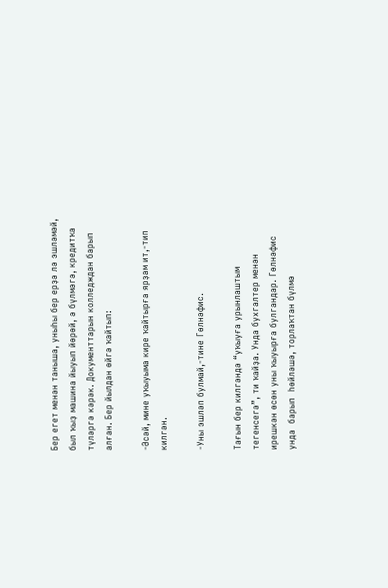Бер егет менән таныша, уныһы бер ерҙә лә эшләмәй, был ҡыҙ машина йыуып йөрөй, ә бүлмәгә, кредитҡа түләргә кәрәк. Документтарын колледждан барып алған. Бер йылдан өйгә ҡайтып:

-Әсәй, мине уҡыуыма кире ҡайтырға ярҙам ит,-тип килгән.

-Уны эшләп булмай,-тине Гөлнәфис.

Тағын бер килгәндә “уҡыуға урынлаштым тегенсегә”, ти ҡайҙа. Унда бухгалтер менән ирешкән өсөн уны ҡыуырға булгандар. Гөлнәфис унда  барып  һөйләшә, торлаҡтан бүлмә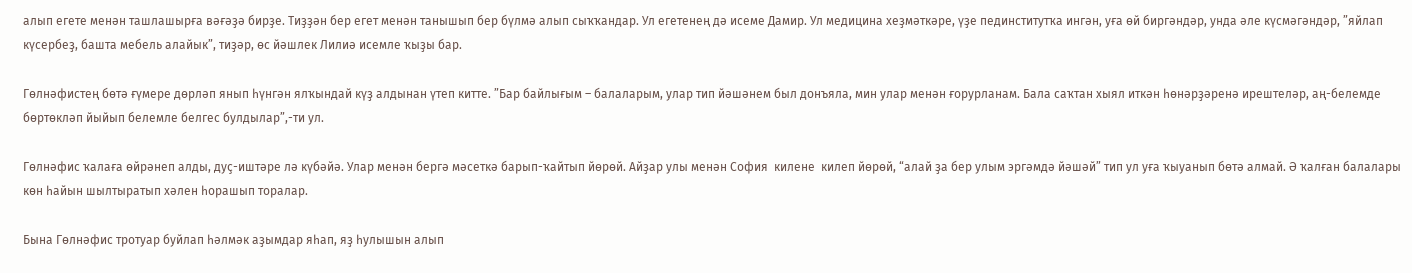алып егете менән ташлашырға вәғәҙә бирҙе. Тиҙҙән бер егет менән танышып бер бүлмә алып сыҡҡандар. Ул егетенең дә исеме Дамир. Ул медицина хеҙмәткәре, үҙе пединститутҡа ингән, уға өй биргәндәр, унда әле күсмәгәндәр, ”яйлап күсербеҙ, башта мебель алайык”, тиҙәр, өс йәшлек Лилиә исемле ҡыҙы бар.

Гөлнәфистең бөтә ғүмере дөрләп янып һүнгән ялҡындай күҙ алдынан үтеп китте. ”Бар байлығым – балаларым, улар тип йәшәнем был донъяла, мин улар менән ғорурланам. Бала саҡтан хыял иткән һөнәрҙәренә ирештеләр, аң-белемде бөртөкләп йыйып белемле белгес булдылар”,-ти ул.

Гөлнәфис ҡалаға өйрәнеп алды, дуҫ-иштәре лә күбәйә. Улар менән бергә мәсеткә барып-ҡайтып йөрөй. Айҙар улы менән София  килене  килеп йөрөй, “алай ҙа бер улым эргәмдә йәшәй” тип ул уға ҡыуанып бөтә алмай. Ә ҡалған балалары көн һайын шылтыратып хәлен һорашып торалар.

Бына Гөлнәфис тротуар буйлап һәлмәк аҙымдар яһап, яҙ һулышын алып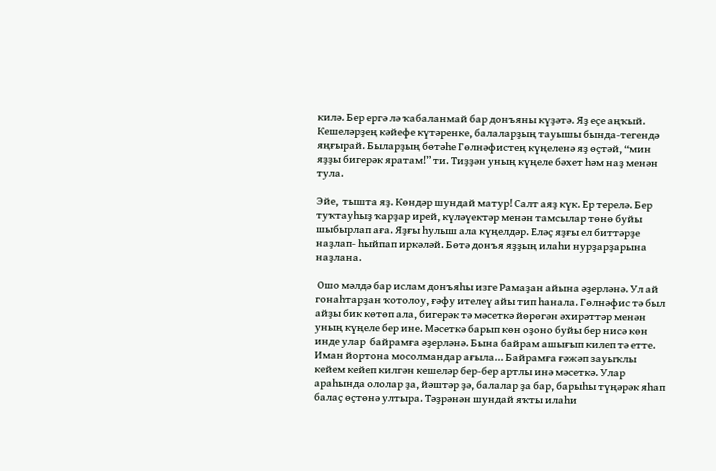килә. Бер ергә лә ҡабаланмай бар донъяны күҙәтә. Яҙ еҫе аңҡый. Кешеләрҙең кәйефе күтәренке, балаларҙың тауышы бында-тегендә  яңғырай. Быларҙың бөтәһе Гөлнәфистең күңеленә яҙ өҫтәй, “мин яҙҙы бигерәк яратам!” ти. Тиҙҙән уның күңеле бәхет һәм наҙ менән тула.

Эйе,  тышта яҙ. Көндәр шундай матур! Салт аяҙ күк. Ер терелә. Бер туҡтауһыҙ ҡарҙар ирей, күләүектәр менән тамсылар төнө буйы шыбырлап аға. Яҙғы һулыш ала күңелдәр. Еләҫ яҙғы ел биттәрҙе наҙлап- һыйпап иркәләй. Бөтә донъя яҙҙың илаһи нурҙарҙарына наҙлана.

 Ошо мәлдә бар ислам донъяһы изге Рамаҙан айына әҙерләнә. Ул ай  гонаһтарҙан ҡотолоу, ғәфу ителеү айы тип һанала. Гөлнәфис тә был айҙы бик көтөп ала, бигерәк тә мәсеткә йөрөгән әхирәттәр менән уның күңеле бер ине. Мәсеткә барып көн оҙоно буйы бер нисә көн инде улар  байрамға әҙерләнә. Бына байрам ашығып килеп тә етте. Иман йортона мосолмандар ағыла... Байрамға ғәжәп зауыҡлы кейем кейеп килгән кешеләр бер-бер артлы инә мәсеткә. Улар араһында ололар ҙа, йәштәр ҙә, балалар ҙа бар, барыһы түңәрәк яһап балаҫ өҫтөнә ултыра. Тәҙрәнән шундай яҡты илаһи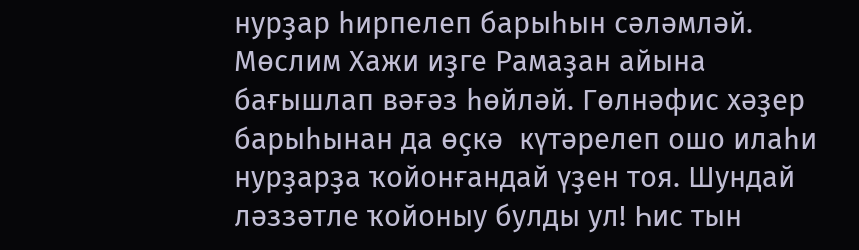нурҙар һирпелеп барыһын сәләмләй. Мөслим Хажи иҙге Рамаҙан айына бағышлап вәғәз һөйләй. Гөлнәфис хәҙер барыһынан да өҫкә  күтәрелеп ошо илаһи нурҙарҙа ҡойонғандай үҙен тоя. Шундай ләззәтле ҡойоныу булды ул! Һис тын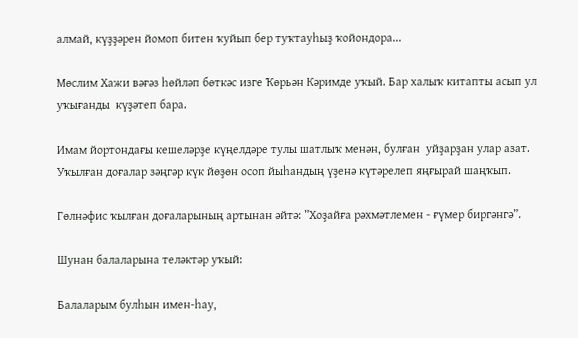алмай, күҙҙәрен йомоп битен ҡуйып бер туҡтауһыҙ ҡойондора...

Мөслим Хажи вәғәз һөйләп бөткәс изге Ҡөрьән Кәримде уҡый. Бар халыҡ китапты асып ул уҡығанды  күҙәтеп бара.

Имам йортондағы кешеләрҙе күңелдәре тулы шатлыҡ менән, булған  уйҙарҙан улар азат. Уҡылған доғалар зәңгәр күк йөҙөн осоп йыһандың үҙенә күтәрелеп яңғырай шаңҡып.

Гөлнәфис ҡылған доғаларының артынан әйтә: ”Хоҙайға рәхмәтлемен - ғүмер биргәнгә”.

Шунан балаларына теләктәр уҡый:

Балаларым булһын имен-һау,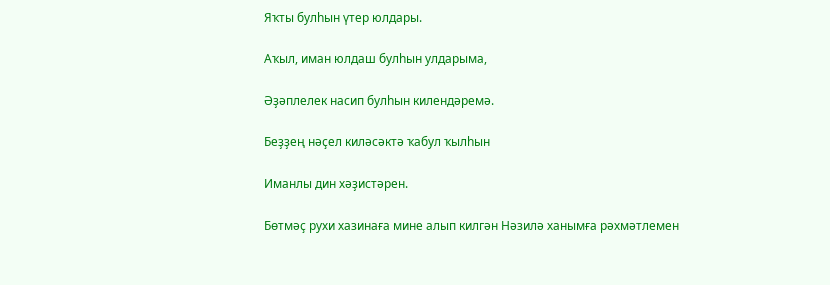Яҡты булһын үтер юлдары.

Аҡыл, иман юлдаш булһын улдарыма,

Әҙәплелек насип булһын килендәремә.

Беҙҙең нәҫел киләсәктә ҡабул ҡылһын

Иманлы дин хәҙистәрен.

Бөтмәҫ рухи хазинаға мине алып килгән Нәзилә ханымға рәхмәтлемен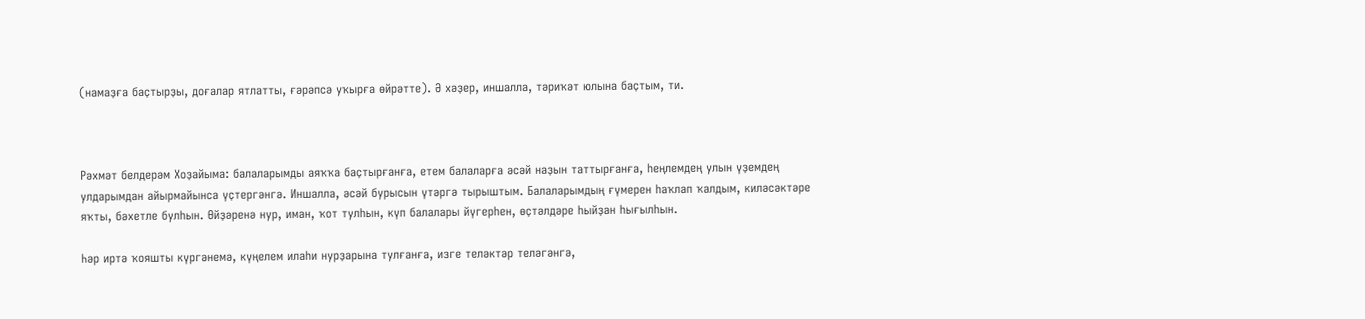(намаҙға баҫтырҙы, доғалар ятлатты, ғәрәпсә уҡырға өйрәтте). Ә хәҙер, иншалла, тәриҡәт юлына баҫтым, ти.



Рәхмәт белдерәм Хоҙайыма: балаларымды аяҡҡа баҫтырғанға, етем балаларға әсәй наҙын таттырғанға, һеңлемдең улын үҙемдең улдарымдан айырмайынса үҫтергәнгә. Иншалла, әсәй бурысын үтәргә тырыштым. Балаларымдың ғүмерен һаҡлап ҡалдым, киләсәктәре яҡты, бәхетле булһын. Өйҙәренә нур, иман, ҡот тулһын, күп балалары йүгерһен, өҫтәлдәре һыйҙан һығылһын.

Һәр иртә ҡояшты күргәнемә, күңелем илаһи нурҙарына тулғанға, изге теләктәр теләгәнгә,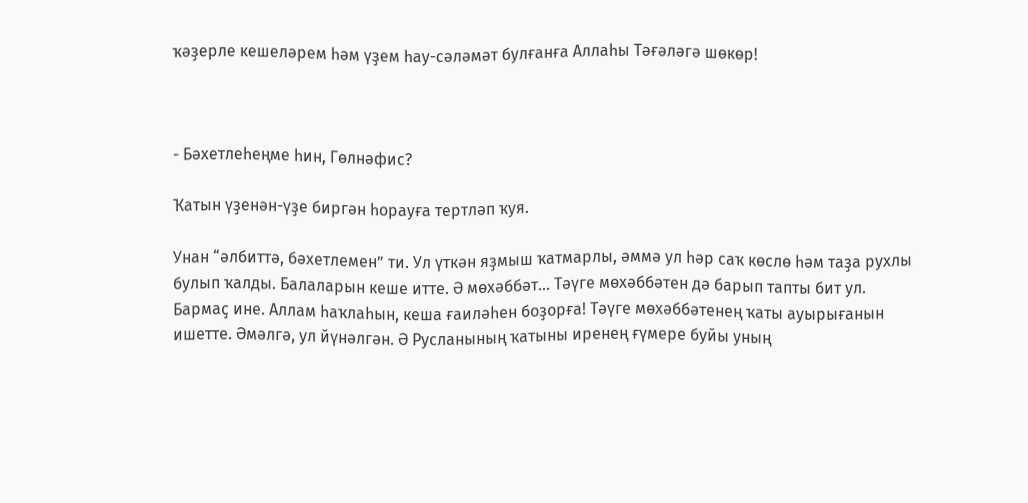ҡәҙерле кешеләрем һәм үҙем һау-сәләмәт булғанға Аллаһы Тәғәләгә шөкөр!



- Бәхетлеһеңме һин, Гөлнәфис?

Ҡатын үҙенән-үҙе биргән һорауға тертләп ҡуя.

Унан “әлбиттә, бәхетлемен” ти. Ул үткән яҙмыш ҡатмарлы, әммә ул һәр саҡ көслө һәм таҙа рухлы булып ҡалды. Балаларын кеше итте. Ә мөхәббәт... Тәүге мөхәббәтен дә барып тапты бит ул. Бармаҫ ине. Аллам һаҡлаһын, кеша ғаиләһен боҙорға! Тәүге мөхәббәтенең ҡаты ауырығанын ишетте. Әмәлгә, ул йүнәлгән. Ә Русланының ҡатыны иренең ғүмере буйы уның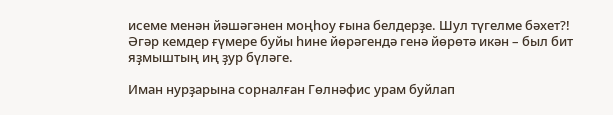исеме менән йәшәгәнен моңһоу ғына белдерҙе. Шул түгелме бәхет?! Әгәр кемдер ғүмере буйы һине йөрәгендә генә йөрөтә икән – был бит яҙмыштың иң ҙур бүләге.

Иман нурҙарына сорналған Гөлнәфис урам буйлап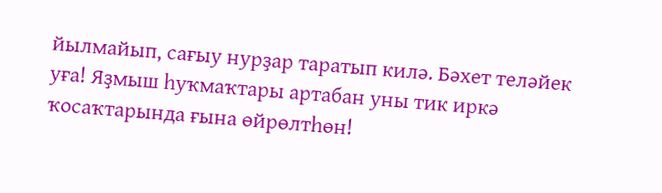йылмайып, сағыу нурҙар таратып килә. Бәхет теләйек уға! Яҙмыш һуҡмаҡтары артабан уны тик иркә ҡосаҡтарында ғына өйрөлтһөн!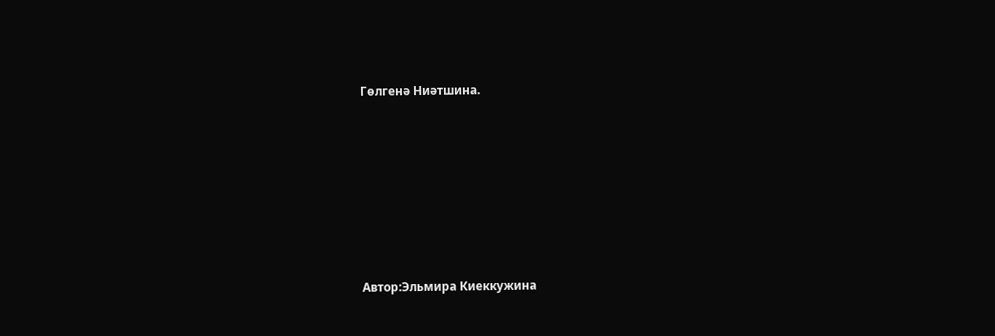Гөлгенә Ниәтшина.













Автор:Эльмира Киеккужина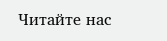Читайте нас